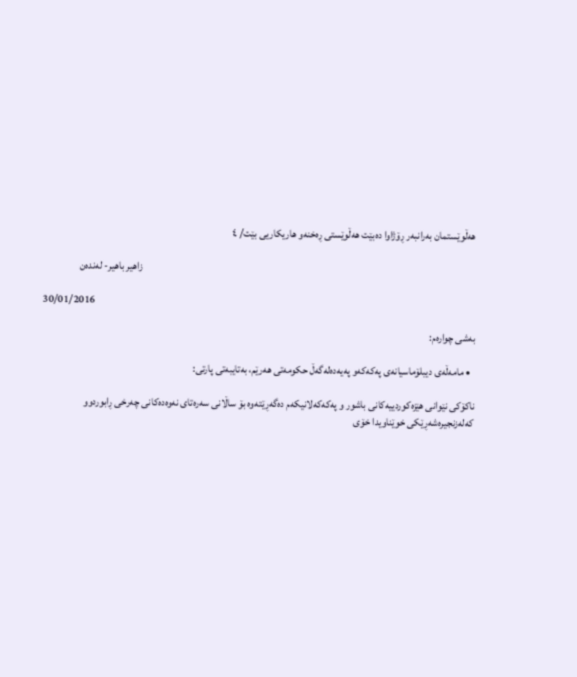هه‌ڵوێستمان به‌رانبه‌ر ڕۆژاوا ده‌بێت هه‌ڵوێستی ڕه‌خنه‌و هاریکاریی بێت/ ٤

                                                                                                                                                             زاهیر باهیر- له‌نده‌ن

                                                                                                                                                                                   30/01/2016

به‌شی چواره‌م:

  • مامه‌ڵه‌ی دیبلۆماسیانه‌ی په‌که‌که‌و په‌یه‌ده‌‌له‌گه‌ڵ حکومه‌تی هه‌رێم، به‌تایبه‌تی پارتی:

ناکۆکی نێوانی هێزه‌کوردییه‌کانی باشور و په‌که‌که‌لانیکه‌م ده‌گه‌ڕێته‌وه‌ بۆ ساڵانی سه‌ره‌تای نه‌وه‌ده‌کانی چه‌ر‌خی ڕابوردوو که‌له‌زنجیره‌شه‌ڕێکی خوێناویدا خۆی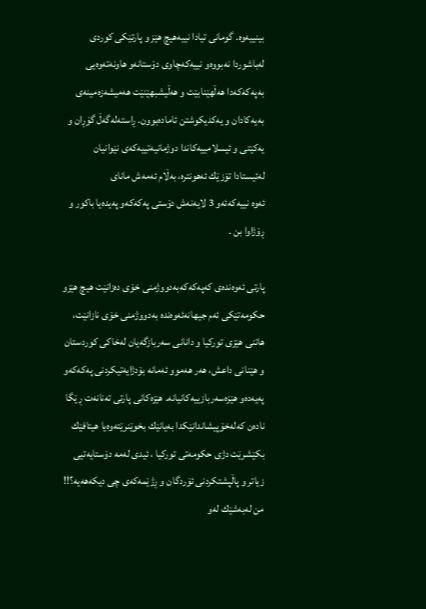بینییه‌وه‌. گومانی تیادا نییه‌هیچ هێز و پارتێکی کوردی له‌باشوردا نه‌بووه‌و نییه‌که‌چاوی دۆستانه‌و هاونه‌ته‌وه‌یی به‌په‌که‌که‌دا هه‌ڵهێنابێت و هه‌ڵیشبهێنێت هه‌میشه‌زه‌مینه‌ی به‌یه‌کادان و یه‌کدیکوشتن ئاماده‌بوون‌. ڕاسته‌له‌گه‌ڵ گۆڕان و یه‌کێتی و ئیسلامییه‌کاندا دوژمانیه‌تییه‌که‌ی نێوانیان له‌ئیستادا تۆزێك ئه‌هونتره‌، به‌ڵام ئه‌مه‌ش مانای ئه‌وه ‌نییه‌که‌ئه‌و 3 لایه‌نه‌ش دۆستی په‌که‌که‌و په‌یده‌یا باکور و ڕۆژاوا بن .

پارتی ئه‌وه‌نده‌ی که‌په‌که‌که‌‌به‌دووژمنی خۆی ده‌زانێت هیچ هێزو حکومه‌تێکی ئه‌م جیهانه‌ئه‌وه‌نده‌ به‌دووژمنی خۆی نازانێت، هاتنی هێزی تورکیا و دانانی سه‌ربازگه‌یان له‌خاكی کوردستان و هێنانی داعش، هه‌ر هه‌موو ئه‌مانه‌ بۆ‌دژایه‌تیکردنی په‌که‌که‌و په‌یه‌ده‌و هێزه‌سه‌ربازییه‌کانیانه‌. هێزه‌کانی پارتی ته‌نانه‌ت ڕێگا ناده‌ن که‌‌له‌خۆپیشاندانێکدا به‌یانێك بخوێنرێته‌وه‌‌یا هیتافێك بکێشرێت دژی حکومه‌تی تورکیا ، ئیدی له‌مه‌ دۆستایه‌تیی زیاتر و پاڵپشتکردنی ئۆردگان و ڕژێمه‌که‌ی چی دیکه‌هه‌یه‌؟!! من ‌له‌به‌شێك له‌و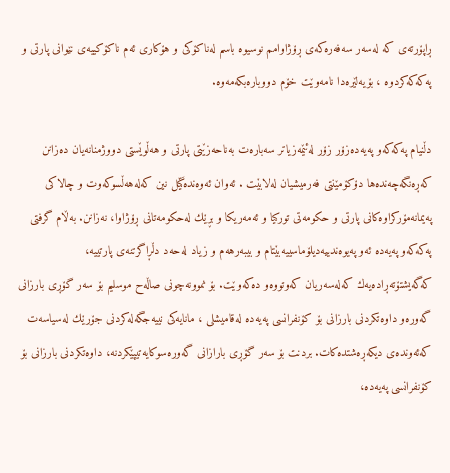ڕاپۆرته‌ی که ‌له‌سه‌ر سه‌فه‌ره‌که‌ی ڕۆژاوامم نوسیوه‌ باسم له‌ناکۆکی و هۆکاری ئه‌م ناکۆکییه‌ی نێوانی پارتی و په‌که‌که‌کردوه‌ ، بۆیه‌لێره‌دا نامه‌وێت خۆم دووباره‌بکه‌مه‌وه‌.

دڵنیام په‌که‌که‌و په‌یه‌ده‌زۆر زۆر له‌ئێمه‌زیاتر سه‌باره‌ت به‌ناحه‌زێتی پارتی و هه‌ڵوێستی دووژمنانه‌یان ده‌زانن که‌ڕه‌نگه‌چه‌نده‌ها دۆکۆمێنتی فه‌رمیشیان له‌لابێت . ئه‌وان ئه‌وه‌نده‌گێل نین که‌له‌هه‌ڵسوکه‌وت و چالاکی په‌یمانه‌مۆرکراوه‌کانی پارتی و حکومه‌تی تورکیا و ئه‌مه‌ریکا و بڕێك له‌حکومه‌تانی ڕۆژاوا، نه‌زانن. به‌ڵام گرفتی په‌که‌که‌و په‌یه‌ده‌ ئه‌و په‌یوه‌ندییه‌دیلۆماسییه‌بێتام و بیبه‌رهه‌م و زیاد له‌حه‌د دڵڕاگرتنه‌ی پارتییه‌، که‌گه‌یشتۆته‌ڕاده‌یه‌ك که‌له‌سه‌ریان که‌وتووه‌و ده‌که‌وێت. بۆ نموونه‌چونی صاڵه‌ح موسلیم بۆ سه‌ر گۆڕی بارزانی گه‌وره‌و داوه‌تکردنی بارزانی بۆ کۆنفرانسی په‌یه‌ده‌ له‌قامیشلی ، مانایه‌کی نییه‌جگه‌له‌کردنی جۆرێك له‌سیاسه‌ت که‌ئه‌ونده‌ی دیکه‌ڕه‌شتده‌کات. بردنت بۆ سه‌ر گۆڕی بارازانی گه‌وره‌سوکایه‌تیپێکردنه‌، داوه‌تکردنی بارزانی بۆ کۆنفرانسی په‌یه‌ده‌،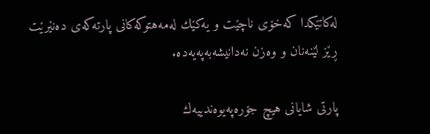له‌کاتێکدا که‌خۆی ناچێت و یه‌کێك له‌مه‌هتوكه‌کانی پارته‌که‌ی ده‌نێرێت ڕێز لێنه‌نان و وه‌زن نه‌دانیشه‌به‌په‌یه‌ده‌‌.

پارتی شایانی هیچ جۆره‌په‌یوه‌ندییه‌ك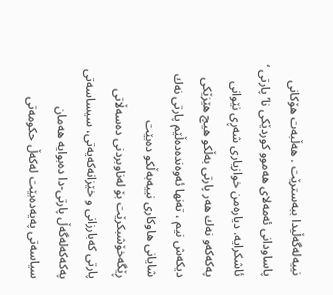نییه‌له‌گه‌ڵیدا ببه‌سترێت . هه‌ڵبه‌ت هۆکانی پاساودانی ئه‌مه‌لای هه‌موو کوردێکی نا’ پارتی ‘ ئاشکرایه‌. دیاره‌من خوازیاری شه‌ڕی نێوانی په‌که‌که‌و نه‌ك هه‌ر پارتی به‌ڵکو هیچ هێزێکی دیکه‌ش نیم ، ته‌نها ئه‌وه‌نده‌ده‌ڵێم پارتی نه‌ك شایانی هاوکاری نییه‌به‌ڵکو ده‌بێت ڕێگه‌خۆشبکرێت بۆ له‌ناوبردنی ده‌سه‌ڵاتی پارتی که‌بارزانی و خێزانه‌که‌یه‌تی، سیساسه‌تی په‌که‌که‌له‌گه‌ڵ پارتی-دا ده‌بوایه‌ هه‌مان سیاسه‌تی په‌یه‌ده‌بێت له‌که‌ڵ حکومه‌تی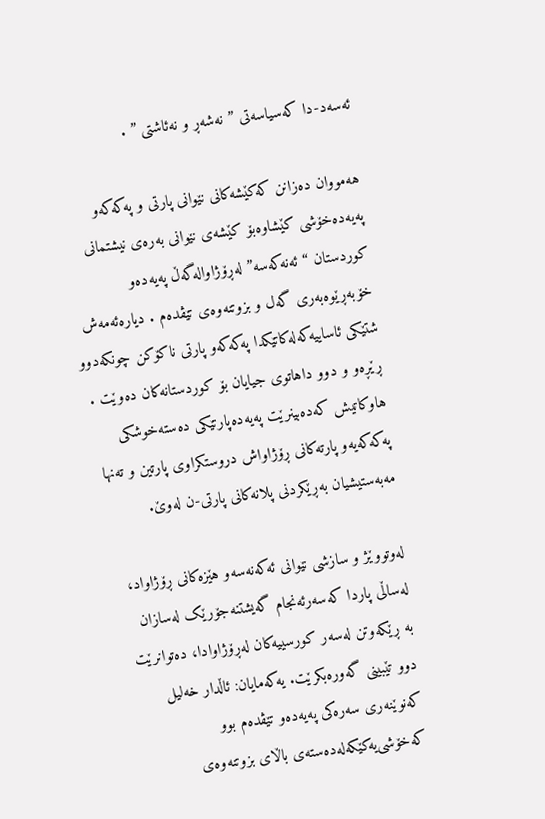ئه‌سه‌د-دا که‌سیاسه‌تی ” نه‌شه‌ڕ و نه‌ئاشتی ” .

هه‌مووان ده‌زانن که‌کێشه‌کانی نێوانی پارتی و په‌که‌که‌و په‌یه‌ده‌خۆشی کێشاوه‌بۆ کێشه‌ی نێوانی به‌ره‌ی نیشتمانی کوردستان “ئه‌نه‌که‌سه” له‌ڕۆژاوا‌له‌گه‌ڵ په‌یه‌ده‌و خۆبه‌ڕێوه‌به‌ری گه‌ل و بزوتنه‌وه‌ی تێڤده‌م . دیاره‌ئه‌مه‌ش شتێکی ئاساییه‌که‌له‌کاتێکدا په‌که‌که‌و پارتی ناکۆكن چونکه‌دوو ڕێڕه‌و و دوو داهاتوی جیایان بۆ کوردستانه‌کان ده‌وێت . هاوکاتیش که‌ده‌بینرێت په‌یه‌ده‌پارتێكی ده‌سته‌خوشکی په‌که‌که‌یه‌و پارته‌کانی ڕۆژاواش دروستکراوی پارتین و ته‌نها مه‌به‌ستیشیان به‌ڕێکردنی پلانه‌کانی پارتی-ن له‌وێ.

له‌وتووێژ و سازشی نێوانی ئه‌که‌نه‌سه‌و هێزه‌کانی ڕۆژاواد، له‌ساڵی پاردا که‌سه‌رئه‌نجام گه‌یشتنه‌جۆرێک له‌سازان به ‌ڕێکه‌وتن له‌سه‌ر کورسییه‌کان له‌ڕۆژاوادا، ده‌توانرێت دوو تێبینی گه‌وره‌بکرێت. یه‌که‌مایان: ئاڵدار خه‌لیل که‌نوێنه‌ری سه‌ره‌کی په‌یه‌ده‌و تێڤده‌م بوو که‌خۆشی‌یه‌کێکه‌له‌ده‌سته‌ی باڵای بزوتنه‌وه‌ی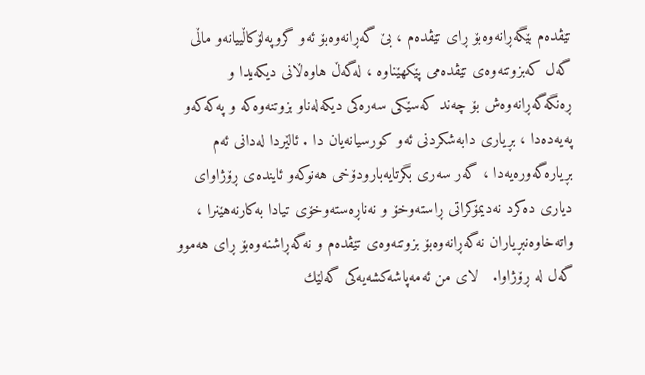تێڤده‌م بێگه‌ڕانه‌وه‌بۆ ڕای تێڤده‌م ، بێ گه‌ڕانه‌وه‌بۆ ئه‌و گروپه‌لۆکاڵییانه‌و ماڵی گه‌ل که‌بزوتنه‌وه‌ی تێڤده‌می پێکهێناوه‌ ، له‌گه‌ڵ هاوه‌ڵانی دیکه‌یدا و ڕه‌نگه‌گه‌ڕانه‌وه‌ش بۆ چه‌ند که‌سێکی سه‌ره‌کی دیکه‌له‌ناو بزوتنه‌وه‌که و په‌که‌که‌و په‌یه‌ده‌دا ، بڕیاری دابه‌شکردنی ئه‌و کورسیانه‌یان دا . ئالێردا له‌دانی ئه‌م بڕیاره‌گه‌وره‌یه‌دا ، گه‌ر سه‌ری بگرتایه‌‌بارودۆخی هه‌نوکه‌و ئاینده‌ی ڕۆژاوای دیاری ده‌کرد نه‌دیمۆکراتی ڕاسته‌وخۆ و نه‌ناڕه‌سته‌وخۆی تیادا به‌کارنه‌هێنرا ، واته‌خاوه‌نبڕیاران نه‌گه‌ڕانه‌وه‌بۆ بزوتنه‌وه‌ی تێڤده‌م و نه‌گه‌ڕاشنه‌وه‌بۆ ڕای هه‌موو گه‌ل له‌ ڕۆژاوا.   لای من ئه‌مه‌پاشه‌کشه‌یه‌کی گه‌لێك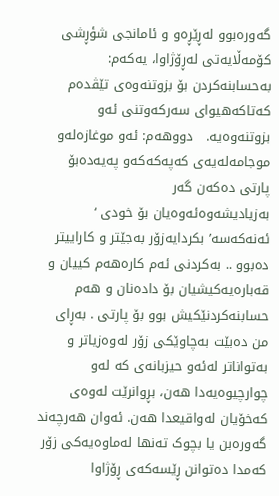گه‌وره‌بوو له‌ڕێڕه‌و و ئامانجی شؤڕشی کۆمه‌ڵایه‌تی له‌ڕۆژاوا، یه‌که‌م: به‌حسابنه‌کردن بۆ بزوتنه‌وه‌ی تێڤده‌م که‌تاکه‌هیوای سه‌رکه‌وتنی ئه‌و بزوتنه‌وه‌یه‌.   دووهه‌م: ئه‌و موغازه‌له‌و موجامه‌له‌یه‌ی که‌په‌که‌که‌و په‌یه‌ده‌بۆ پارتی ده‌که‌ن گه‌ر به‌زیادیشه‌وه‌ئه‌وه‌یان ‌بۆ خودی ‘ ئه‌نه‌که‌سه’ بکردایه‌‌زۆر به‌جێتر و کاراییتر ده‌بوو .. به‌کردنی ئه‌م کاره‌هه‌م کییان و قه‌باره‌یه‌کیشیان بۆ داده‌نان و هه‌م حسابنه‌کردنێکیش بوو بۆ پارتی . به‌ڕای من ده‌بێت به‌چاوێکی زۆر له‌وه‌زیاتر و به‌تواناتر له‌ئه‌و حیزبانه‌ی که‌ له‌و چوارچیوه‌یه‌دا هه‌ن، بڕوانرێت له‌وه‌ی که‌خۆیان له‌واقیعدا هه‌ن. ئه‌وان هه‌رچه‌ند گه‌وره‌بن یا بچوک ته‌نها له‌ماوه‌یه‌کی زۆر که‌مدا ده‌توانن ڕێسه‌که‌ی ڕۆژاوا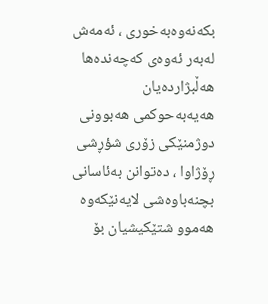بکه‌نه‌وه‌به‌خوری ، ئه‌مه‌ش له‌به‌ر ئه‌وه‌ی که‌چه‌نده‌ها هه‌ڵبژارده‌یان هه‌یه‌به‌حوکمی هه‌بوونی دوژمنێکی زۆری شؤڕشی ڕۆژاوا ، ده‌توانن به‌ئاسانی بچنه‌باوه‌شی لایه‌نێکه‌وه‌ هه‌موو شتێکیشیان بۆ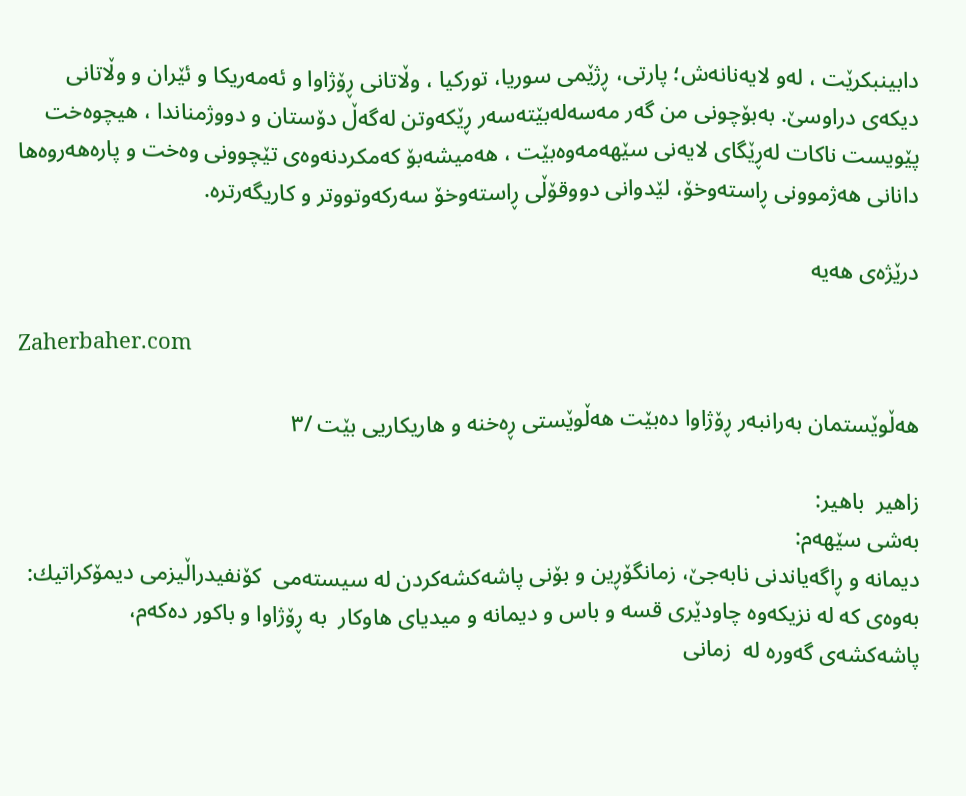دابینبکرێت ، له‌و لایه‌نانه‌ش؛ پارتی، ڕژێمی سوریا، تورکیا ، وڵاتانی ڕۆژاوا و ئه‌مه‌ریکا و ئێران و وڵاتانی دیکه‌ی دراوسێ. به‌بۆچونی من گه‌ر مه‌سه‌له‌بێته‌سه‌ر ڕێکه‌وتن له‌گه‌ڵ دۆستان و دووژمناندا ، هیچوه‌خت پێویست ناکات له‌ڕێگای لایه‌نی سێهه‌مه‌وه‌بێت ، هه‌میشه‌بۆ که‌مکردنه‌وه‌ی ‌تێچوونی وه‌خت و ‌پاره‌هه‌روه‌ها   دانانی هه‌ژموونی ڕاسته‌وخۆ، لێدوانی دووقۆڵی ڕاسته‌وخۆ سه‌رکه‌وتووتر و کاریگه‌رتره‌.

درێژه‌ی هه‌یه‌

Zaherbaher.com

هه‌ڵوێستمان به‌رانبه‌ر ڕۆژاوا ده‌بێت هه‌ڵوێستی ڕه‌خنه‌ و هاریکاریی بێت /٣

زاهیر  باهیر:
به‌شی سێهه‌م:
دیمانه‌ و ڕاگه‌یاندنی نابه‌جێ، زمانگۆڕین و بۆنی پاشه‌کشه‌کردن له‌ سیسته‌می  کۆنفیدراڵیزمی دیمۆکراتیك:
به‌وه‌ی که‌ له‌ نزیکه‌وه‌ چاودێری قسه‌ و باس و دیمانه‌ و میدیای هاوکار  به‌ ڕۆژاوا و باکور ده‌که‌م،  پاشه‌کشه‌‌ی گه‌وره‌ له‌  زمانی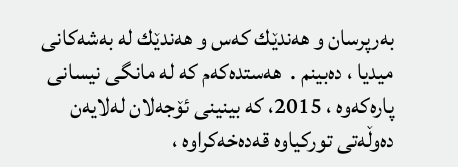به‌رپرسان و هه‌ندێك که‌س و هه‌ندێك له‌ به‌شه‌کانی میدیا ، ده‌بینم .  هه‌ستده‌که‌م که‌ له‌ مانگی نیسانی پاره‌که‌وه‌ ، 2015، که‌ بینینی ئۆجه‌لان له‌لایه‌ن ده‌وڵه‌تی تورکیاوه‌ قه‌ده‌خه‌کراوه‌ ،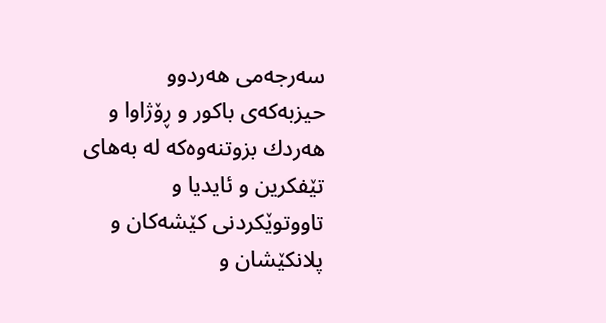سه‌رجه‌می هه‌ردوو حیزبه‌که‌ی باکور و ڕۆژاوا و هه‌ردك بزوتنه‌وه‌که‌ له‌ به‌های  تێفکرین و ئایدیا و تاووتوێکردنی کێشه‌کان و پلانکێشان و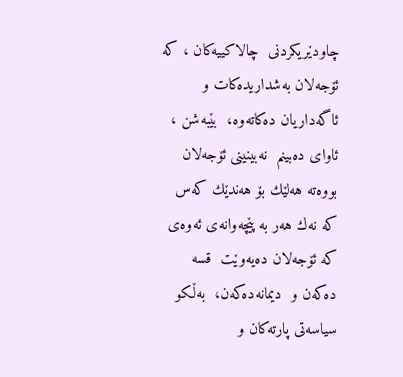چاودێریکردنی  چالاکییه‌کان ، که‌ ئۆجه‌لان به‌شداریده‌کات و ئاگه‌داریان ده‌کاته‌وه‌،  بێبه‌شن ، ئاوای ده‌بینم  نه‌بینینی ئۆجه‌لان  بووه‌ته‌ هه‌لێك بۆ هه‌ندێك که‌س که‌ نه‌ك هه‌ر به‌ پێچه‌وانه‌‌ی ئه‌وه‌ی که‌ ئۆجه‌لان ده‌یه‌وێت  قسه‌ ده‌که‌ن و  دیمانه‌ده‌که‌ن،  به‌ڵکو سیاسه‌تی پارته‌کان و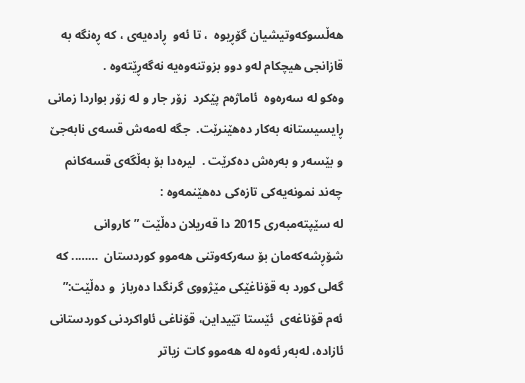هه‌ڵسوکه‌و‌تیشیان گۆڕیوه‌  ، تا ئه‌و  ڕاده‌یه‌ی ، که‌ ڕه‌نگه‌ به‌ قازانجی هیچکام له‌و دوو بزوتنه‌وه‌یه‌ نه‌گه‌ڕێته‌وه‌ .
وه‌کو له‌ سه‌ره‌وه‌  ئاماژه‌م پێکرد  زۆر جار و له‌ زۆر بواردا زمانی ڕایسیستانه‌ به‌کار ده‌هێنرێت.  جگه‌ له‌مه‌ش قسه‌ی نابه‌جێ و بێسه‌ر و به‌ره‌ش ده‌کرێت .  لیره‌دا بۆ به‌ڵگه‌ی قسه‌کانم چه‌ند نمونه‌یه‌کی تازه‌کی ده‌هێنمه‌وه‌ :
له‌ سێپته‌مبه‌ری 2015 دا قه‌ریلان ده‌ڵێت ” کاروانی شۆڕشەکەمان بۆ سەرکەوتنی هەموو کوردستان  …….. کە گەلی کورد بە قۆناغێکی مێژووی گرنگدا دەرباز ‌ و دەڵێت:” ئەم قۆناغەی  ئێستا تێیداین، قۆناغی ئاواکردنی کوردستانی ئازادە، لەبەر ئەوە لە هەموو کات زیاتر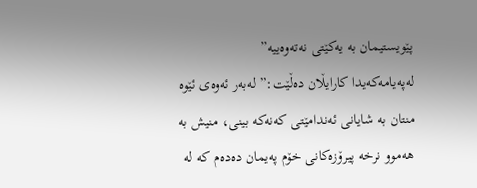پێویستیمان بە یەکێتی نەتەوەییە”
لەپەیامەکەیدا کارایڵان دەڵێت:” لەبەر ئەوەی ئێوە منتان بە شایانی ئەندامێتی کەنەکە بینی، منیش بە هەموو نرخە پیرۆزەکانی خۆم پەیمان دەدەم کە لە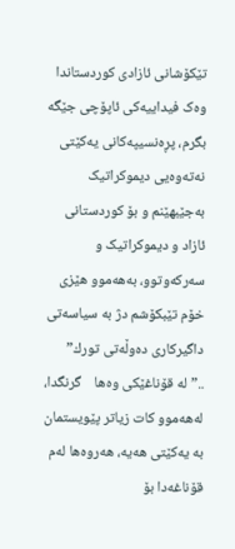تێکۆشانی ئازادی کوردستاندا وەک فیداییەکی ئاپۆچی جێگە بگرم، پڕەنسیپەکانی یەکێتی نەتەوەیی دیموکراتیک بەجێبهێنم و بۆ کوردستانی ئازاد و دیموکراتیک و سەرکەوتوو، بەهەموو هێزی خۆم تێبکۆشم دژ به‌ سیاسه‌تی داگیرکاری ده‌وڵه‌تی تورك” ..”له‌ قۆناغێکی وه‌ها    گرنگدا، لەهەموو کات زیاتر پێویستمان بە یەکێتی هەیە، هەروەها لەم قۆناغەدا بۆ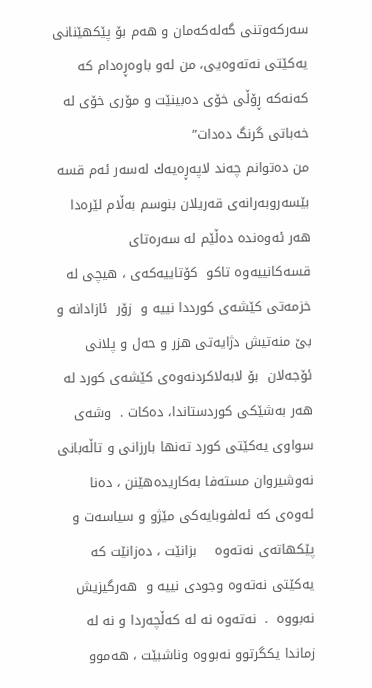سەرکەوتنی گەلەکەمان و هەم بۆ پێکهێنانی یەکێتی نەتەوەیی، من لەو باوەڕەدام کە کەنەکە ڕۆڵی خۆی دەبینێت و مۆری خۆی لە خەباتی گرنگ دەدات”
من ده‌توانم چه‌ند لاپه‌ڕه‌یه‌ك له‌سه‌ر ئه‌م قسه‌ بێسه‌روبه‌رانه‌ی قه‌ریلان بنوسم به‌ڵام لێره‌دا هه‌ر ئه‌وه‌نده‌ ده‌ڵێم له‌ سه‌ره‌تای قسه‌کانییه‌وه‌ تاکو  کۆتاییه‌که‌ی ،‌ هیچی له‌ خزمه‌تی کێشه‌ی کورددا نییه‌ و  زۆر  ئازادانه‌ و بێ منه‌تیش دژایه‌تی هزر و حه‌ل و پلانی ئۆجه‌لان  بۆ لابه‌لاکردنه‌وه‌ی کێشه‌ی کورد له‌ هه‌ر به‌شێکی کوردستاندا، ده‌کات .  وشه‌ی سواوی یه‌کێتی کورد ته‌نها بارزانی و تاڵه‌بانی نه‌وشیروان مسته‌‌فا به‌کاریده‌هێنن ، ده‌نا ئه‌وه‌ی که‌ ئه‌لفوبایه‌کی مێژو و سیاسه‌ت و  پێکهاته‌ی نه‌ته‌وه‌   ‌ بزانێت ، ده‌زانێت که‌ یه‌کێتی نه‌ته‌وه‌ وجودی نییه و  هه‌رگیزیش نه‌بووه‌ ‌ .  نه‌ته‌وه‌ نه‌ له‌ که‌ڵچه‌ردا و نه‌ له‌ زماندا یکگرتوو نه‌بووه‌ وناشبێت ، هه‌موو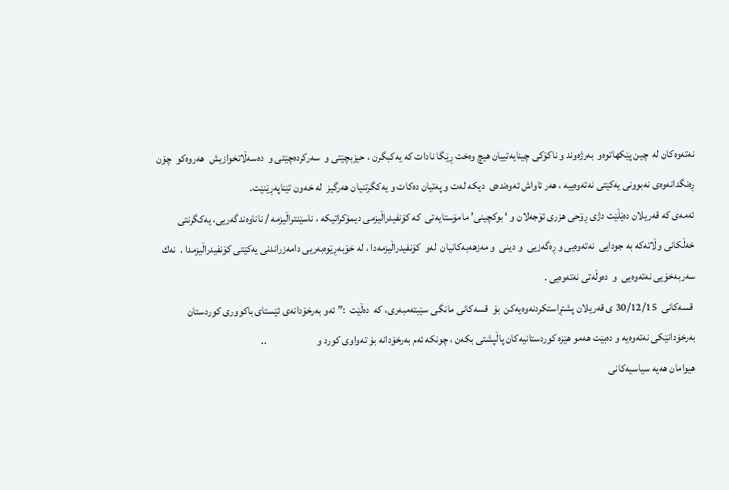نه‌ته‌وه‌کان له‌  چین پێكهاتوه‌و  به‌رژه‌وند و ناکۆکی چینایه‌تییان هیچ وه‌خت ڕێگا نادات که‌ یه‌کبگرن ، حیزبچێتی و  سه‌رکرده‌چێتی و  ده‌سه‌ڵاتخوازیش  هه‌روه‌کو  چۆن ڕه‌نگدانه‌وه‌ی نه‌بوونی یه‌کێتی نه‌ته‌وه‌ییه‌ ، هه‌ر ئاواش ئه‌وه‌نده‌ی  دیکه‌ له‌ت و په‌تیان ده‌کات و یه‌کگرتنیان هه‌رگیز  له‌ خه‌ون تێناپه‌ڕێنێت.
ئه‌مه‌ی که‌ قه‌ریلان ده‌ێڵێت دژی ڕۆحی هزری ئۆجه‌لان و ‘ بوکچینی’ مامۆستایه‌تی  که‌ کۆنفیدراڵیزمی دیمۆکراتیکه‌ ، ناسێنترا‌ڵیزمه‌ / ناناوه‌ندگه‌ریی، یه‌کگرنتی  خه‌ڵکانی وڵاته‌که‌ به‌ جودایی  نه‌ته‌وه‌یی و ڕه‌گه‌زیی  و دینی  و مه‌زهه‌به‌کانیان ‌ له‌و ‌ کۆنفیدراڵیزمه‌دا‌ ، له خۆبه‌ڕێوه‌به‌ریی‌ دامه‌زراندنی یه‌کێتی کۆنفیدراڵیزمدا‌ .  نه‌ك سه‌ربه‌خۆیی نه‌ته‌وه‌یی  و  ده‌وڵه‌تی نه‌ته‌وه‌یی .
 قسه‌کانی ‌ 30/12/15 ی قه‌ریلان پشتڕاستکردنه‌وه‌یه‌كن  بۆ  قسه‌کانی مانگی سێبته‌مبه‌ری، که‌  ده‌ڵێت  :” ئه‌و به‌رخۆدانه‌ى ئێستاى باکوورى کوردستان به‌رخۆدانێکى نه‌ته‌وه‌یه‌ و ده‌بێت هه‌مو هێزه‌ کوردستانیه‌کان پاڵپشتى بکه‌ن ، چونکه‌ ئه‌م به‌رخۆدانه‌ بۆ ته‌واوى کورد و                        ..
هیوامان هه‌یه‌ سیاسیه‌کانى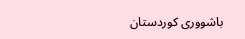باشوورى کوردستان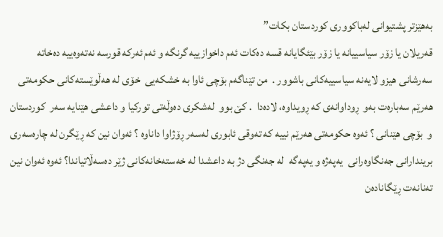به‌هێزتر پشتیوانى له‌باکوورى کوردستان بکات”
قه‌ریلان یا زۆر سیاسییانه‌ یا زۆر بێئگایانه‌ قسه‌ ده‌کات ئه‌م داخوازییه‌ گرنگه‌ و ئه‌م ئه‌رکه‌ قورسه‌ نه‌ته‌وه‌ییه‌ ده‌خاته‌ سه‌رشانی ‌هیزو لایه‌نه‌ سیاسییه‌کانی باشوور .  من تێناگه‌م بۆچی ئاوا به‌ خشکه‌یی  خۆی له‌ هه‌ڵوێسته‌کانی حکومه‌تی هه‌رێم سه‌باره‌ت به‌و ‌ ڕوداوانه‌ی که‌ ڕویداوه، لاده‌دا‌  . كێ بوو  له‌شکری ده‌وڵه‌تی تورکیا و داعشی ‌هێنایه‌ سه‌ر  کوردستان و  بۆچی هێنانی ؟ ئه‌وه‌ حکومه‌تی هه‌رێم نییه‌ که‌ ته‌وقی ئابوری له‌سه‌ر ڕۆژاوا داناوه‌ ؟ ئه‌وان نین که‌ ڕێگرن له‌ چاره‌سه‌ری بریندارانی جه‌نگاوه‌رانی  یه‌په‌ژه‌ و یه‌په‌گه‌ ‌ له‌ جه‌نگی دژ به‌ داعشدا له‌ خه‌سته‌خانه‌کانی ژێر ده‌سه‌ڵاتیاندا؟ ئه‌وه‌ ئه‌وان نین ته‌نانه‌ت ڕێگاناده‌ن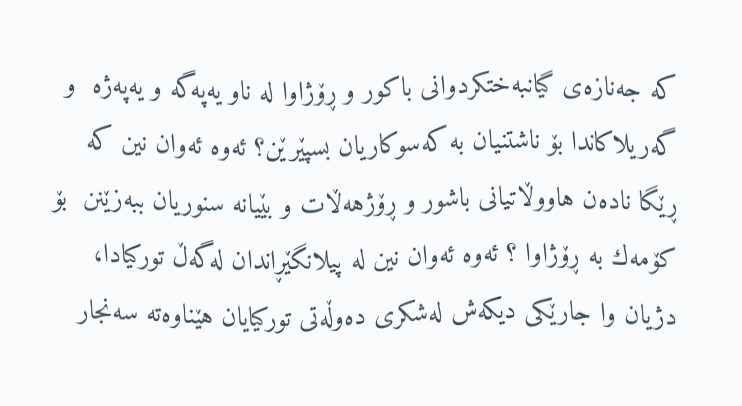که‌ جه‌نازه‌ی گیانبه‌ختکردوانی باکور و ڕۆژاوا له‌ ناو یه‌په‌گه‌ و یه‌په‌ژه‌  و گه‌ریلاکاندا بۆ ناشتنیان به‌ که‌سوکاریان بسپێرێن؟ ئه‌وه‌ ئه‌وان نین که‌ ڕێگا ناده‌ن هاووڵاتیانی باشور و ڕۆژهه‌ڵات و بێیانه‌ سنوریان ببه‌زێنن  بۆ  کۆمه‌ك به‌ ڕۆژاوا ؟ ئه‌وه‌ ئه‌وان نین له‌ پیلانگێڕاندان له‌گه‌ڵ تورکیادا، دژیان وا جارێکی دیکه‌ش له‌شکری ده‌وڵه‌تی تورکیایان هێناوه‌ته‌ سه‌نجار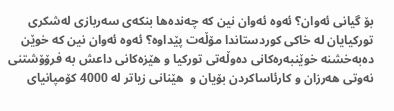بۆ گیانی ئه‌وان؟ ئه‌وه‌ ئه‌وان نین که‌ چه‌نده‌ها بنکه‌ی سه‌ربازی له‌شكری تورکیایان له‌ خاکی کوردستاندا مۆڵه‌ت پێداوه‌؟ ئه‌وه‌ ئه‌وان نین که‌ خوێن ده‌به‌خشنه‌ خوێنبه‌ره‌کانی ده‌وڵه‌تی تورکیا و هێزه‌کانی داعش به‌ فرۆۆشتنی نه‌وتی هه‌رزان و کارئاساکردن بۆیان و  هێنانی زیاتر له‌ 4000 کۆمپانیای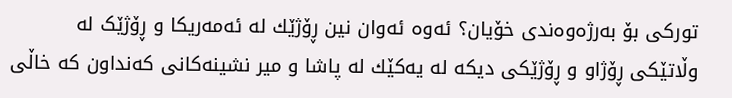تورکی بۆ به‌رژه‌وه‌ندی خۆیان؟ ئه‌وه‌ ئه‌وان نین ڕۆژێك له‌ ئه‌مه‌ریکا و ڕۆژێک له‌ وڵاتێکی ڕۆژاو و ڕۆژێکی دیکه‌ له‌ یه‌کێك له‌ پاشا و میر نشینه‌کانی که‌نداون که‌ خاڵی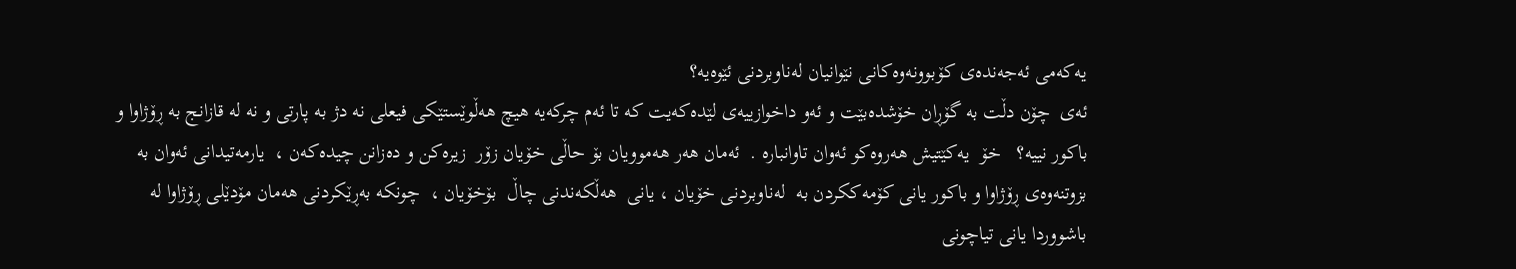یه‌که‌می ئه‌جه‌نده‌ی کۆبوونه‌وه‌کانی نێوانیان له‌ناوبردنی ئێوه‌یه‌؟
ئه‌ی  چۆن دڵت به‌ گۆڕان خۆشده‌بێت و ئه‌و داخوازییه‌ی لێده‌که‌یت که‌ تا ئه‌م چرکه‌یه‌ هیچ هه‌ڵوێستێکی فیعلی نه‌ دژ به‌ پارتی و نه‌ له‌ قازانج به‌ ڕۆژاوا و باکور نییه؟‌   خۆ  یه‌کێتیش هه‌روه‌کو ئه‌وان تاوانباره‌ .  ئه‌مان هه‌ر هه‌موویان بۆ حاڵی خۆیان زۆر  زیره‌کن و ده‌زانن چیده‌که‌ن ،  یارمه‌تیدانی ئه‌وان به‌ بزوتنه‌وه‌ی ڕۆژاوا و باکور یانی کۆمه‌كکردن به‌  له‌ناوبردنی خۆیان ، یانی  هه‌ڵکه‌ندنی چاڵ  بۆخۆیان ،  چونکه‌ به‌ڕێکردنی هه‌مان مۆدێلی ڕۆژاوا له‌ باشووردا یانی تیاچونی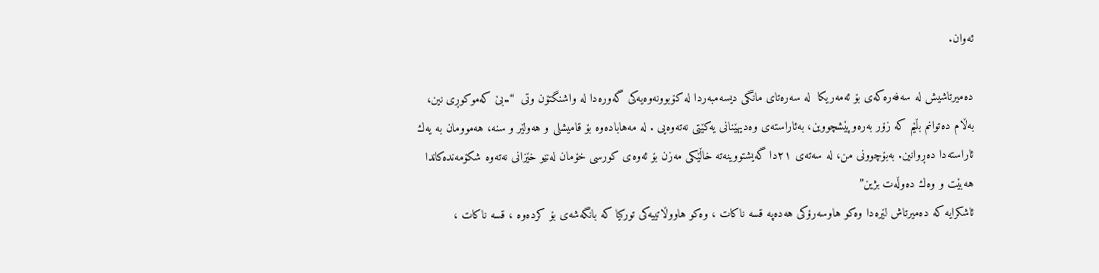ئه‌وان.

ده‌میرتاشیش له‌ سه‌فه‌ره‌که‌ی بۆ ئه‌مه‌ریکا  له‌‌ سه‌ره‌تای مانگی دیسه‌مبه‌ردا له‌ کۆبوونه‌وه‌یه‌کی گه‌وره‌دا له‌ واشنگتۆن وتی  “..بێ كەموكوڕی نین، بەڵام دەتوانم بڵێم كە زۆر بەرەوپێشچووین، بەئاراستەی وەدیهێنانی یەكێتی نەتەوەیی . لە مەهابادەوە بۆ قامیشلی و هەولێر و سنە، هەموومان بە یەك ئاراستەدا دەڕوانین. بەبۆچوونی من، لە سەتەی ٢١دا گەیشتووینەتە خاڵێكی مەزن بۆ ئەوەی كورسی خۆمان لەنێو خێزانی نەتەوە شكۆمەندەكاندا هەبێت و وەك دەوڵەت بژین”
ئاشکرایه‌ که‌ ده‌میرتاش لێره‌دا وه‌کو هاوسه‌رۆکی هه‌ده‌په‌ قسه‌ ناکات ، وه‌کو هاووڵاتییه‌کی تورکیا که‌ با‌نگه‌شه‌ی بۆ کرده‌وه‌ ، قسه‌ ناکات ،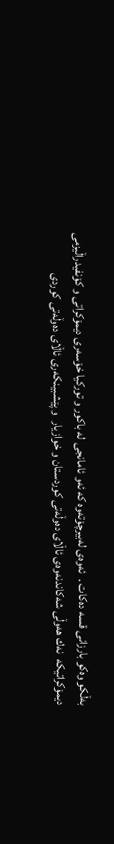به‌ڵکو وه‌کو بارزانی قسه‌ ده‌کات .  ئه‌وه‌ی له‌بیرچۆته‌وه‌ که‌ ئه‌و ئامانجی له‌ باکور و تورکیا خۆسه‌ری دیمۆکراتی و کۆنفیدراڵیزمی دیمۆکراتیکه‌ ‌ نه‌ك هه‌وڵی شه‌کاندنه‌وه‌ی ئاڵای ده‌وڵه‌تی کوردستان و خوازیار  و پێشبینکه‌ری ئاڵای ده‌وڵه‌تی کوردی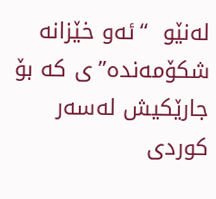له‌نێو  “ئه‌و خێزانه‌ شکۆمه‌نده‌”ی که‌ بۆ جارێکیش له‌سه‌ر کوردی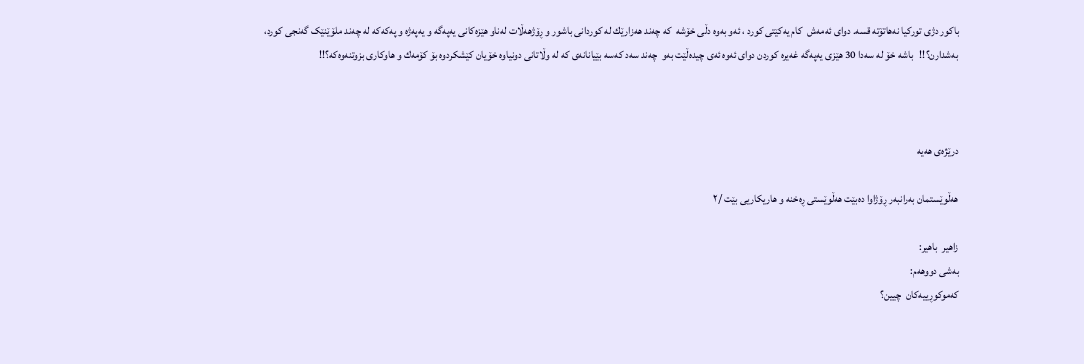باکور دژی تورکیا نه‌هاتۆته‌ قسه‌. دوای ئه‌مه‌ش  کام یه‌کێتی کورد ، ئه‌و‌ به‌وه دڵی خۆشه‌  که‌ چه‌ند هه‌زارێك له‌ کوردانی باشور و ڕۆژهه‌ڵات له‌ناو هێزه‌کانی یه‌په‌گه‌ و یه‌په‌ژه‌ و په‌که‌که‌ له‌ چه‌ند ملۆێنێک گه‌نجی کورد، به‌شدارن؟!!   باشه‌ خۆ له‌ سه‌دا 30 هێزی یه‌په‌گه‌ غه‌یره‌ کوردن دوای ئه‌وه‌ ئه‌ی چیده‌ڵێت به‌و  چه‌ند سه‌د که‌سه‌ بێیانانه‌ی که‌ له‌ وڵاتانی دونیاوه‌ خۆیان كێشکردوه‌ بۆ کۆمه‌ك و هاوکاری بزوتنه‌وه‌که‌؟!!



درێژه‌ی هه‌یه‌

هه‌ڵوێستمان به‌رانبه‌ر ڕۆژاوا ده‌بێت هه‌ڵوێستی ڕه‌خنه‌ و هاریکاریی بێت /٢

زاهیر  باهیر:
به‌شی دووهه‌م:
که‌موکوڕییه‌کان  چیین؟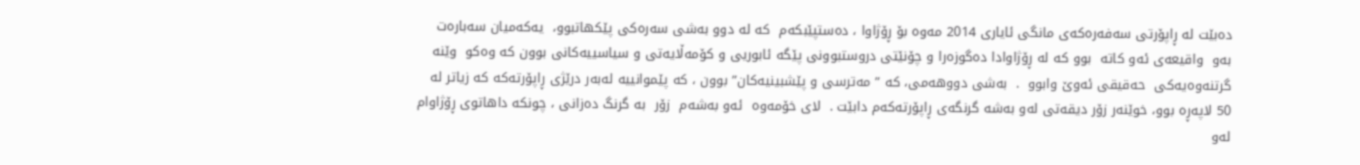ده‌بێت له‌ ڕاپۆرتی سه‌فه‌‌ره‌که‌ی مانگی ئایاری 2014 مه‌وه‌ بۆ ڕۆژاوا ، ده‌ستپێبکه‌م  که‌ له‌ دوو به‌شی سه‌ره‌کی پێکهاتبوو،  یه‌که‌میان سه‌باره‌ت به‌و  واقیعه‌ی ئه‌و کاته‌  بوو که‌ له‌ ڕۆژاوادا ده‌گوزه‌را و چۆنێتی دروستبوونی پێگه‌ ئابوریی و کۆمه‌ڵایه‌تی و سیاسییه‌کانی بوون که‌ وه‌کو  وێنه‌ گرتنه‌وه‌یه‌کی  حه‌قیقی ئه‌وێ وابوو  .  به‌شی دووهه‌می، که‌ ” مه‌ترسی و پێشبینیه‌کان” بوون ، که‌ پێموانییه‌ له‌به‌ر درێژی ڕاپۆرته‌که‌ که‌ زیاتر له‌ 50 لاپه‌ڕه‌ بوو، خوێنه‌ر زۆر دیقه‌تی له‌و به‌شه‌ گرنگه‌ی ڕاپۆرته‌که‌م دابێت .  لای خۆمه‌وه‌  ئه‌و به‌شه‌م ‌ زۆر  به‌ گرنگ ده‌زانی ، چونکه‌ داهاتوی ڕۆژاوام له‌و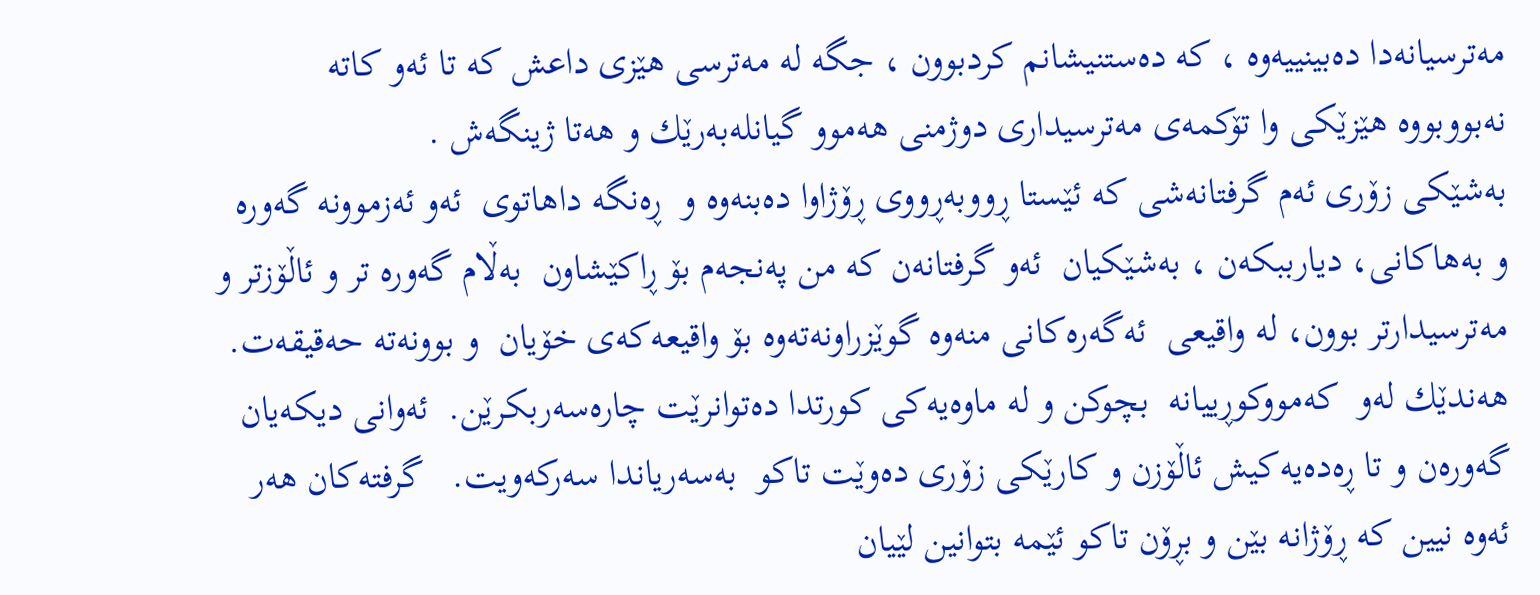مه‌‌ترسیانه‌دا ده‌بینییه‌وه‌ ، که‌ ده‌ستنیشانم کردبوون ، جگه‌ له‌ مه‌ترسی هێزی داعش که‌ تا ئه‌و کاته‌ نه‌بووبووه‌‌ هێزێکی وا تۆکمه‌ی مه‌ترسیداری دوژمنی هه‌موو گیانله‌به‌رێك و هه‌تا ژینگه‌ش .
به‌شێکی زۆری ئه‌م گرفتانه‌شی که‌ ئێستا ڕووبه‌ڕووی ڕۆژاوا ده‌بنه‌وه‌ و  ڕه‌نگه‌ داهاتوی  ئه‌و ئه‌زموونه‌ گه‌وره‌ و به‌هاکانی، دیارببکه‌ن ، به‌شێکیان  ئه‌و گرفتانه‌ن که‌ من په‌نجه‌م بۆ ڕاکێشاون  به‌ڵام گه‌وره تر و ئاڵۆزتر و مه‌ترسیدارتر بوون، له‌ واقیعی  ئه‌گه‌ره‌کانی منه‌وه‌ گوێزراونه‌ته‌وه‌ بۆ واقیعه‌که‌ی خۆیان  و بوونه‌ته‌ حه‌قیقه‌ت.
هه‌ندێك له‌و  که‌مووکوڕییانه‌  بچوکن و له‌ ماوه‌یه‌کی کورتدا ده‌توانرێت چاره‌سه‌ربکرێن.  ئه‌وانی دیکه‌یان گه‌وره‌ن و تا ڕه‌ده‌یه‌كیش ئاڵۆزن و کارێکی زۆری ده‌وێت تاکو  به‌سه‌ریاندا سه‌رکه‌ویت‌.   گرفته‌کان هه‌ر ئه‌وه‌ نیین که‌ ڕۆژانه‌ بێن و بڕۆن تاکو ئێمه‌ بتوانین لێیان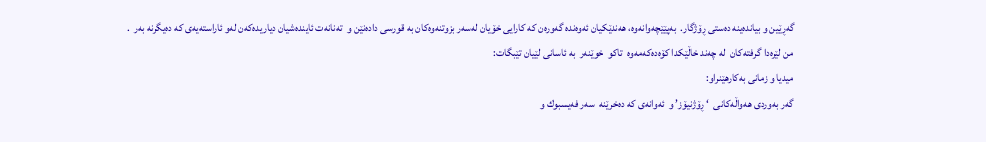گه‌ڕێین و بیانده‌ینه‌ ده‌ستی ڕۆژگار.  به‌پێێچه‌وانه‌وه، هه‌ندێکیان ئه‌وه‌نده‌ گه‌وره‌ن که‌ کارایی خۆیان له‌سه‌ر بزوتنه‌وه‌کان به‌ قورسی داده‌نێن و  ته‌نانه‌ت ئاینده‌شیان دیاریده‌که‌ن له‌و ئاراسته‌یه‌ی که‌ ده‌یگرنه‌ به‌ر ‌ .
من لێره‌دا گرفته‌کان  له‌ چه‌ند خاڵێکدا کۆه‌ده‌که‌مه‌وه‌ ‌ تاکو  خوێنه‌ر  به‌ ئاسانی لێیان تێبگات:
میدیا و زمانی به‌کارهێنراو:
گه‌ر به‌وردی هه‌واڵه‌کانی  ‘ ڕۆژنیۆز’ و  ئه‌وانه‌ی که‌ ده‌خرێنه‌  سه‌ر‌ فه‌یسبوك و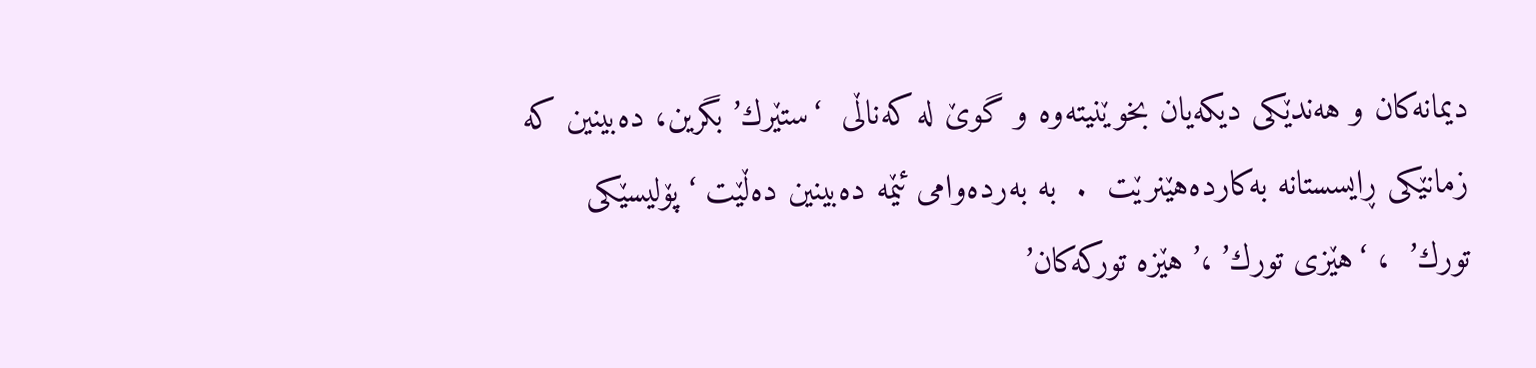دیمانه‌کان و هه‌ندێکی دیکه‌یان بخوێنیته‌وه و گوێ له‌ که‌ناڵی  ‘ستێرك’ بگرین، ده‌بینین که‌  زمانێکی ڕایسستانه‌ به‌کارده‌هێنرێت  .  به ‌به‌رده‌وامی ئێمه‌ ده‌بینین ده‌ڵێت ‘ پۆلیسێکی تورك’  ، ‘هێزی تورك’ ،’ هێزه‌ تورکه‌کان’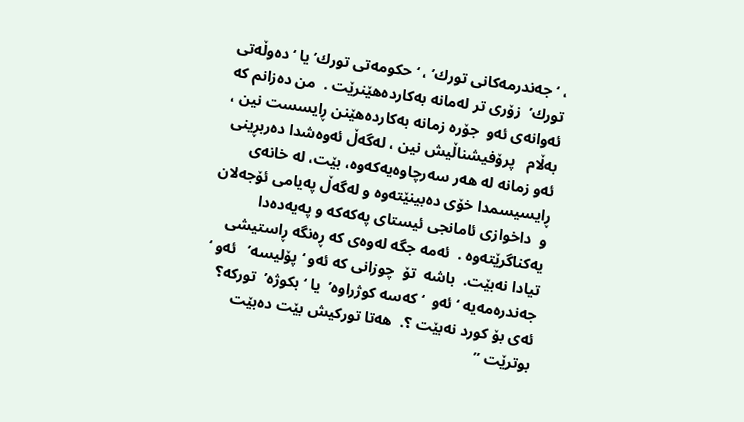، ‘ جه‌ندرمه‌کانی تورك’ ، ‘ حکومه‌تی تورك’ یا ‘ ده‌وڵه‌تی تورك’  زۆری تر له‌مانه‌ به‌کارده‌هێنرێت .  من ده‌زانم که‌ ئه‌وانه‌ی ئه‌و  جۆره‌ زمانه‌ به‌کارده‌هێنن ڕایسست نین ، به‌ڵام   پرۆفیشناڵیش نین ، له‌گه‌ڵ ئه‌وه‌شدا ده‌ربڕینی ئه‌و زمانه‌ له‌ هه‌ر سه‌رچاوه‌یه‌که‌وه، بێت، له‌ خانه‌ی ڕایسیسمدا خۆی ده‌بینێته‌وه و له‌گه‌ڵ په‌یامی ئۆجه‌لان و  داخوازی ئامانجی ئیستای په‌که‌که‌ و په‌یه‌ده‌دا یه‌كناگرێته‌وه‌ .  ئه‌مه‌ جگه‌ له‌وه‌ی که‌ ڕه‌نگه‌ ڕاستیشی  تیادا نه‌بێت.  باشه‌  تۆ  چوزانی که‌ ئه‌و ‘ پۆلیسه’   ئه‌و ‘ جه‌ندره‌مه‌یه‌ ‘ ئه‌و  ‘ که‌سه‌ کوژراوه’  یا ‘ بکوژه’  تورکه؟ ‌ ئه‌ی بۆ کورد نه‌بێت ؟.  هه‌تا تورکیش بێت ده‌بێت بوترێت ”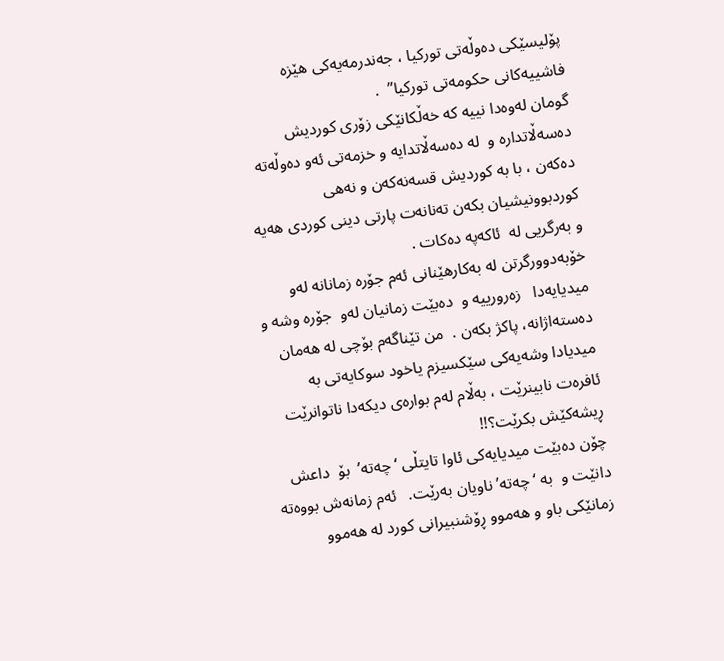پۆلیسێکی ده‌وڵه‌تی تورکیا ، جه‌ندرمه‌یه‌کی هێزه‌ فاشییه‌کانی حکومه‌تی تورکیا”  .
گومان له‌وه‌دا نییه‌ که‌ خه‌ڵکانێكی زۆری کوردیش ده‌سه‌ڵاتداره‌ و  له‌ ده‌سه‌ڵاتدایه‌ و خزمه‌تی ئه‌و ده‌وڵه‌ته‌ ده‌که‌ن ، با به‌ کوردیش قسه‌نه‌که‌ن و نه‌هی کوردبوونیشیان بکه‌ن ته‌نانه‌ت پارتی دینی کوردی هه‌یه‌ و به‌رگریی له‌  ئاکه‌په‌ ده‌کات .
خۆبه‌دوورگرتن له‌ به‌کارهێنانی ئه‌م جۆره‌ زمانانه‌ له‌و  میدیایه‌دا   زه‌رورییه‌ و  ده‌بێت زمانیان له‌و  جۆره‌ وشه‌ و ده‌سته‌اژانه‌، پاکژ بکه‌ن .  من تێناگه‌م بۆچی له هه‌مان ‌ میدیادا وشه‌یه‌کی سێکسیزم یاخود سوکایه‌تی به‌ ئافره‌ت نابینرێت ، به‌ڵام له‌م بواره‌ی دیکه‌دا ناتوانرێت ڕیشه‌کێش بکرێت؟!!
چۆن ده‌بێت میدیایه‌کی ئاوا تایتڵی ‘ چه‌ته’  بۆ  داعش دانێت و ‌ به‌ ‘ چه‌ته’ ناویان به‌رێت.   ئه‌م زمانه‌ش بووه‌ته‌ زمانێكی باو و هه‌موو ڕۆشنبیرانی کورد له‌ هه‌موو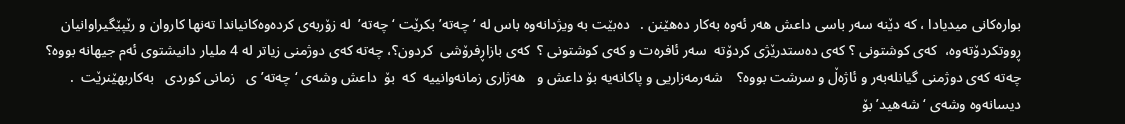بواره‌کانی میدیادا ، که‌ دێنه‌ سه‌ر باسی داعش هه‌ر ئه‌وه‌ به‌کار ده‌هێنن .   ده‌بێت به‌ ویژدانه‌وه‌ باس له‌ ‘چه‌ته‌’ بکرێت ‘چه‌ته’  له‌ زۆربه‌ی کرده‌وه‌کانیاندا ته‌نها کاروان و رێپێگیراوانیان ڕووتکردۆته‌وه‌،  که‌ی کوشتونی ؟ که‌ی ده‌ستدرێژی کردۆته‌ ‌ سه‌ر ئافره‌ت و که‌ی کوشتونی ؟  که‌ی بازاڕفرۆشی  کردون؟، چه‌ته‌ که‌ی دوژمنی زیاتر له‌ 4 ملیار دانیشتوی ئه‌م جیهانه‌ بووه‌؟   چه‌ته‌ که‌ی دوژمنی گیانله‌به‌ر و ئاژه‌ڵ و سرشت بووه‌؟    شه‌رمه‌زاریی و پاکانه‌یه‌ بۆ داعش و   هه‌ژاری زمانه‌وانییه‌ ‌ که‌  بۆ  داعش وشه‌ی ‘چه‌ته’ ی  ‌ زمانی کوردی   به‌کاربهێنرێت  .
دیسانه‌وه‌ وشه‌ی ‘ شه‌هید’ بۆ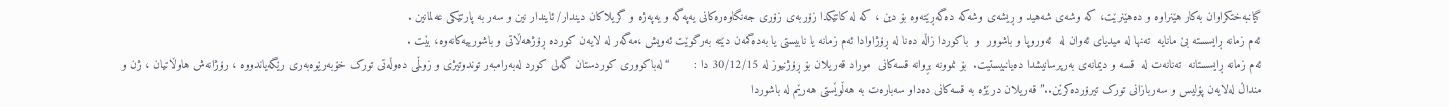گیانبه‌ختکراوان به‌کار هێنراوه‌ و ده‌هێنرێت، که‌ وشه‌ی شه‌هید و ڕیشه‌ی وشه‌که‌ ده‌گه‌ڕێته‌وه‌ بۆ دین ، که‌ له‌ کاتێکدا زۆربه‌ی زۆری جه‌نگاوه‌ره‌کانی یه‌په‌گه‌ و یه‌په‌ژه‌ و گریلاکان دیندار/ ئایندار نین و سه‌ر به‌ پارتێكی عه‌لمانین .
ئه‌م زمانه‌ ڕایسسته‌ بێ مانایه‌ ‌ ته‌نها له‌ میدیای ئه‌وان له‌  ئه‌وروپا و باشوور  و  باکوردا زاڵه‌ ده‌نا له‌ ڕۆژاوادا ئه‌م زمانه‌ یا نابیستی یا به‌ده‌گمه‌ن دێته‌ به‌رگوێت ئه‌ویش ،مه‌گه‌ر له‌ لایه‌ن کورده‌ ڕۆژهه‌ڵاتی و باشورییه‌کانه‌وه، بێت‌ .
ئه‌م زمانه‌ ڕایسستانه‌  ته‌نانه‌ت له‌  قسه‌ و دیمانه‌ی به‌رپرسانیشدا ده‌یانبیستیت.  بۆ نموونه‌ بڕوانه‌ قسه‌کانی  موراد قه‌ریلان بۆ ڕۆژنیوز له‌ 30/12/15 دا :       “له‌باکوورى کوردستان گه‌لى کورد له‌به‌رامبه‌ر توندوتیژى و زوڵمى ده‌وڵه‌تى تورک خۆبه‌رێوه‌به‌رى رێگه‌یاندووه‌ ، رۆژانه‌ش هاوڵاتیان ، ژن و منداڵ له‌لایه‌ن پۆلیس و سه‌ربازانى تورک تیرۆرده‌کرێن..” قه‌ریلان درێژه‌ به‌ قسه‌کانی ده‌داو سه‌باره‌ت به‌ هه‌ڵوێستی هه‌رێم له‌ باشوردا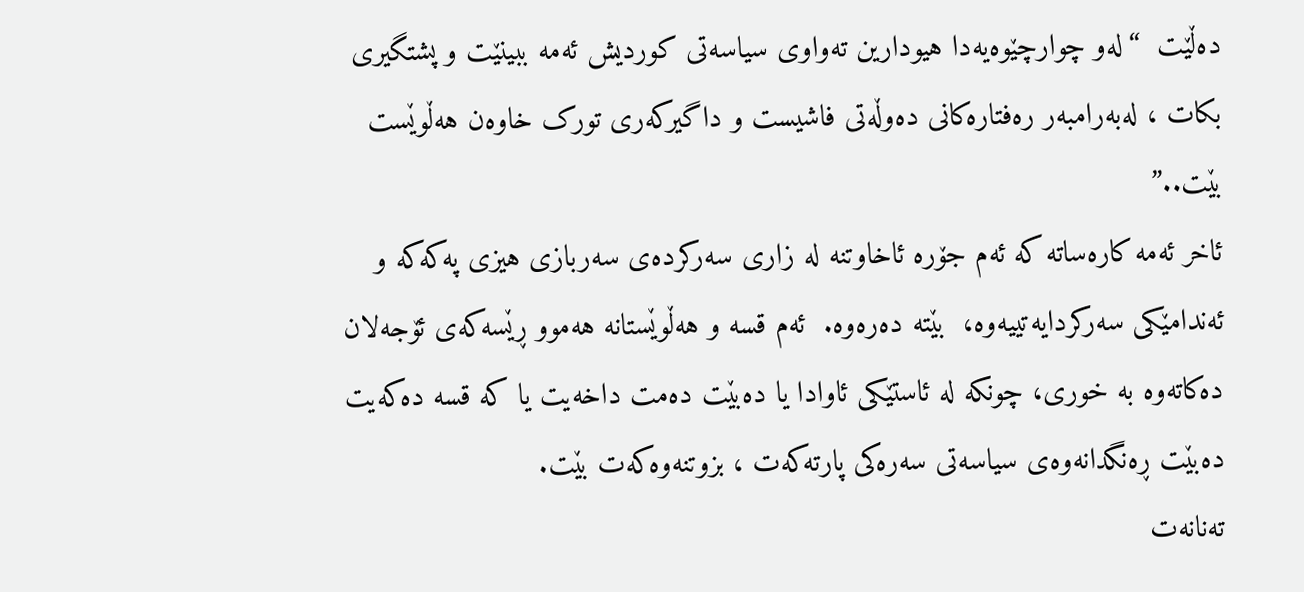ده‌ڵێت  “له‌و چوارچێوه‌یه‌دا هیودارین ته‌واوى سیاسه‌تى کوردیش ئه‌مه‌ ببینێت و پشتگیرى بکات ، له‌به‌رامبه‌ر ره‌فتاره‌کانى ده‌وڵه‌تى فاشیست و داگیرکه‌رى تورک خاوه‌ن هه‌ڵوێست بێت..”
ئاخر ئه‌مه‌ کاره‌ساته‌ که‌ ئه‌م جۆره‌ ئاخاوتنه‌ له‌ زاری سه‌رکرده‌ی سه‌ربازی هیزی په‌که‌که‌ و ئه‌ندامێکی سه‌رکردایه‌تییه‌وه، ‌ بێته‌ ده‌ره‌وه‌.  ئه‌م قسه‌ و هه‌ڵوێستانه‌ هه‌موو ڕێسه‌که‌ی ئۆجه‌لان ده‌کاته‌وه‌ به‌ خوری، چونکه‌ له‌ ئاستێکی ئاوادا یا ده‌بێت ده‌مت داخه‌یت یا که‌ قسه‌ ده‌که‌یت ده‌بێت ڕه‌نگدانه‌وه‌ی سیاسه‌تی سه‌ره‌کی پارته‌که‌ت ، بزوتنه‌وه‌که‌ت بێت.
ته‌نانه‌ت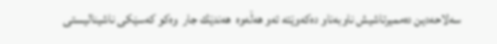سه‌لاحه‌دین ده‌ممیرتاشیش ناوبه‌ناو ده‌که‌وێته‌ ئه‌و هه‌ڵه‌وه‌  هه‌ندێك جار  وه‌کو که‌سێکی ناشینالیستی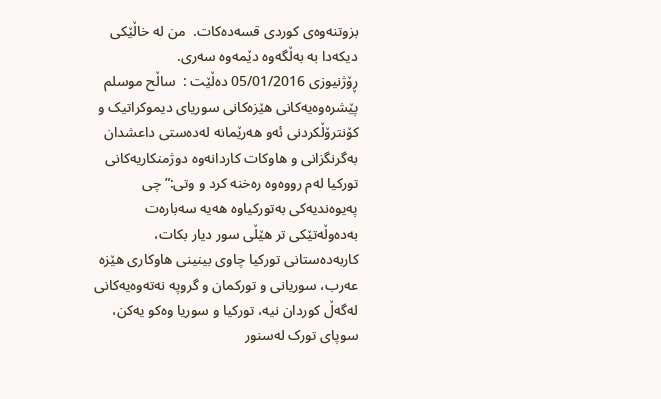بزوتنه‌وه‌ی کوردی قسه‌ده‌کات.  من له‌ خاڵێكی دیکه‌دا به‌ به‌ڵگه‌وه‌ دێمه‌وه‌ سه‌ری.
ڕۆژنیوزی 05/01/2016 ده‌ڵێت :  ساڵح موسلم پێشره‌وه‌یه‌کانی هێزه‌کانی سوریای دیموکراتیک و کۆنترۆڵکردنی ئه‌و هه‌رێمانه‌ له‌ده‌ستی داعشدان به‌گرنگزانی و هاوکات کاردانه‌وه‌ دوژمنکاریه‌کانی تورکیا له‌م رووه‌وه‌ ره‌خنه‌ کرد و وتی:” چی‌ په‌یوه‌ندیه‌کی به‌تورکیاوه‌ هەیە سه‌باره‌ت به‌ده‌وڵه‌تێکی تر هێڵی سور دیار بکات، کاربەدەستانی تورکیا چاوی بینینی هاوکاری هێزه‌ عه‌رب، سوریانی و تورکمان و گروپه‌ نه‌ته‌وه‌یه‌کانی له‌گه‌ڵ کوردان نیه‌، تورکیا و سوریا وه‌کو یه‌کن، سوپای تورک له‌سنور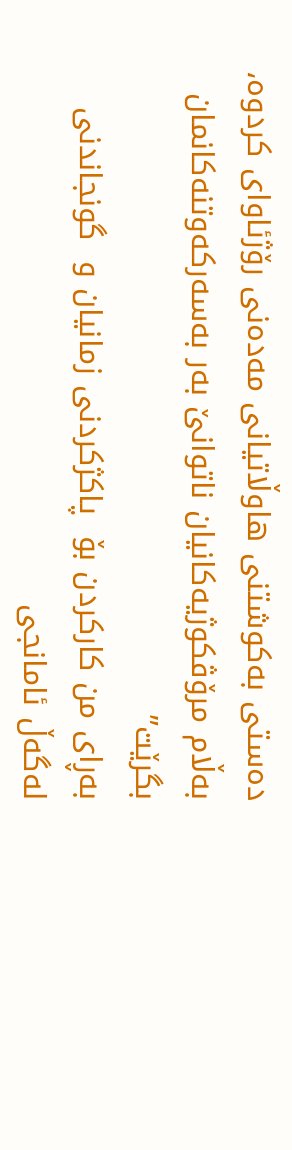ده‌ستی به‌کوشتنی هاوڵاتیانی مه‌ده‌نی رۆژئاوای کردوه‌، به‌ڵام مرۆڤکوژیه‌کانیان ناتوانێ بەر به‌سه‌رکه‌وتنه‌کانمان بگرێت”
به‌ڕای من کارکردن بۆ  پاکژکردنی زمانیان و  گونجاندنی له‌گه‌ڵ ئامانجی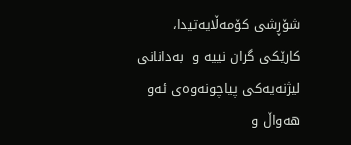شۆڕشی کۆمه‌ڵایه‌تیدا، کارێکی گران نییه‌ و  به‌دانانی لیژنه‌یه‌کی پیاچونه‌وه‌ی ئه‌و  هه‌واڵ و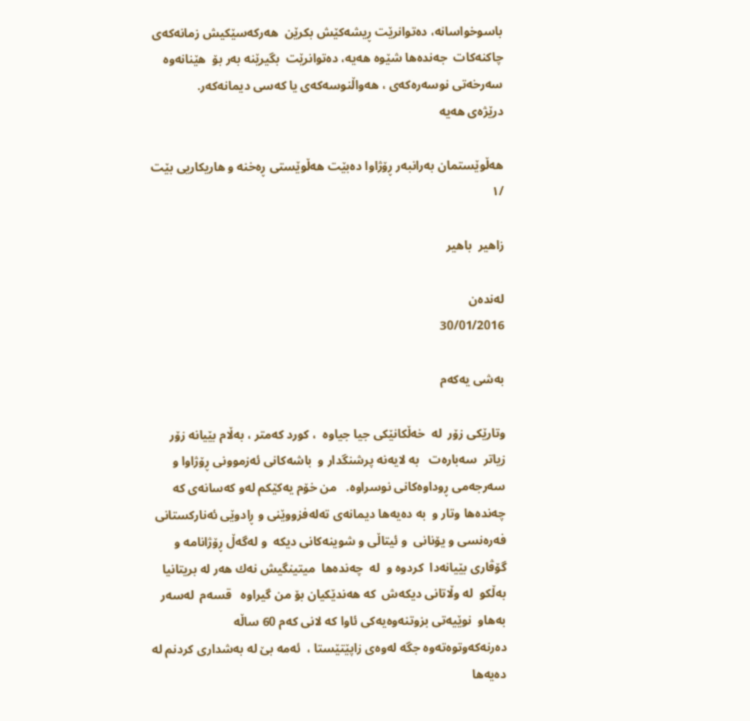باسوخواسانه‌، ده‌توانرێت ڕیشه‌کێش بکرێن  هه‌رکه‌سێکیش زمانه‌که‌ی چاکنه‌کات  جه‌نده‌ها شێوه‌ هه‌یه، ده‌توانرێت ‌ بگیرێنه‌ به‌ر بۆ  هێنانه‌وه‌ سه‌رخه‌تی نوسه‌ره‌که‌ی ، هه‌واڵنوسه‌که‌ی یا که‌سی دیمانه‌که‌ر.
درێژه‌ی هه‌یه‌

هه‌ڵوێستمان به‌رانبه‌ر ڕۆژاوا ده‌بێت هه‌ڵوێستی ڕه‌خنه‌ و هاریکاریی بێت /١

زاهیر  باهیر

له‌نده‌ن
30/01/2016

به‌شی یه‌که‌م

وتارێکی زۆر  له‌  خه‌ڵکانێکی جیا جیاوه‌  ، کورد که‌متر ، به‌ڵام بێیانه زۆر ‌ زیاتر ‌ سه‌باره‌ت   به‌ لایه‌نه‌ پرشنگدار و  باشه‌کانی ئه‌زموونی ڕۆژاوا و  سه‌رجه‌می ڕوداوه‌کانی نوسراوه‌.   من خۆم یه‌كێکم له‌و که‌سانه‌ی که‌ چه‌نده‌ها وتار و  به‌ ده‌یه‌ها دیمانه‌ی ته‌له‌فزووێنی و ڕادوێی ئه‌نارکستانی  فه‌ره‌نسی و یۆنانی  و ئیتاڵی و شوینه‌کانی دیکه‌  و له‌گه‌ڵ ڕۆژانامه‌ و گۆڤاری بێیانه‌دا  کردوه‌ و ‌ له‌  چه‌نده‌ها  میتینگیش نه‌ك هه‌ر له‌ بریتانیا به‌ڵکو  له‌ وڵاتانی دیکه‌ش  که‌ هه‌ندێکیان بۆ من گیراوه‌   قسه‌م ‌ له‌سه‌ر  به‌هاو  نوێیه‌تی بزوتنه‌وه‌یه‌کی ئاوا که‌ لانی که‌م 60 ساڵه‌ ده‌رنه‌که‌وتوه‌ته‌وه‌‌ جگه‌ له‌وه‌ی زاپێتێستا ،  ئه‌مه‌ بێ له‌ به‌شداری کردنم له‌ ده‌یه‌ها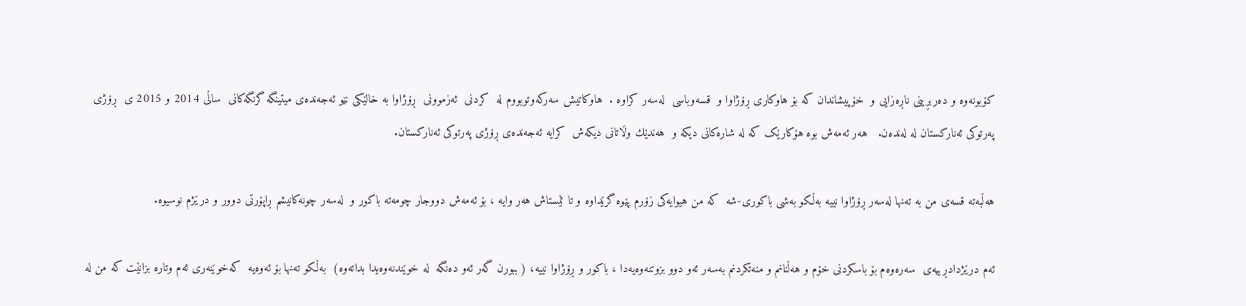کۆبونه‌وه و ده‌ربڕینی ناڕه‌زایی و  خۆپیشاندان که‌ بۆ هاوکاری ڕۆژاوا و‌  قسه‌وباسی  له‌سه‌ر کراوه‌ .  هاوکاتیش سه‌رکه‌وتوبووم له‌  کردنی  ئه‌زموونی  ڕۆژاوا به‌ خالێکی نێو ئه‌جه‌نده‌ی میتینگه‌ گرنگه‌کانی  ساڵی 2014 و 2015 ی  ڕۆژی په‌رتوکی ئه‌نارکستان له‌ له‌نده‌ن.   هه‌ر ئه‌مه‌ش بوه‌ هۆکارێک که‌ له‌ شاره‌کانی دیکه‌ و  هه‌ندێك وڵاتانی دیکه‌ش‌  کرایه‌‌ ئه‌جه‌نده‌ی ڕۆژی په‌رتوکی ئه‌نارکستان.

هه‌ڵبه‌ته‌ قسه‌ی من به‌ ته‌نها له‌سه‌ر ڕۆژاوا نییه‌ به‌ڵکو به‌شی باکوری-شه‌  که‌ من هیوایه‌کی زۆرم پێوه‌ گرێداوه‌ و‌ تا ئێستاش هه‌ر وایه‌ ، بۆ ئه‌مه‌ش دووجار چومه‌ته‌ باکور و  له‌سه‌ر چونه‌کانیشم ڕاپۆرتی دوور و درێژم نوسیوه‌.

ئه‌م درێژدادڕییه‌ی  سه‌ره‌وه‌م بۆ باسکردنی خۆم و هه‌ڵنانم و منه‌تکردنم به‌سه‌ر ئه‌و دوو بزوتنه‌وه‌یه‌دا ، باکور و ڕۆژاوا نییه‌، ( ببورن گه‌ر ئه‌و ده‌نگه‌  له‌ خوێندنه‌وه‌یدا بداته‌وه‌)  به‌ڵکو ته‌نها بۆ ئه‌وه‌یه‌  که‌خوێنه‌ری ئه‌م وتاره‌ بزانێت که‌ من له‌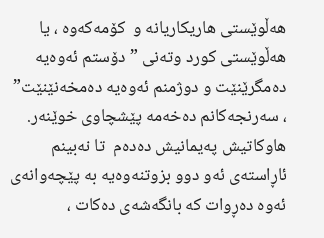هه‌ڵوێستی هاریکاریانه‌ و  کۆمه‌که‌وه‌ ، یا هه‌ڵوێستی کورد وته‌نی ” دۆستم ئه‌وه‌یه‌ ده‌مگرێنێت و دوژمنم ئه‌وه‌یه‌ ده‌مخه‌نێنێت”  ، سه‌رنجه‌کانم ده‌خه‌مه‌ پێشچاوی خوێنه‌ر.  هاوکاتیش په‌یمانیش ده‌ده‌م  تا نه‌بینم  ئاڕاسته‌ی ئه‌و دوو بزوتنه‌وه‌یه‌ به‌ پێچه‌وانه‌ی ئه‌وه‌ ده‌ڕوات که‌ بانگه‌شه‌ی ده‌کات ،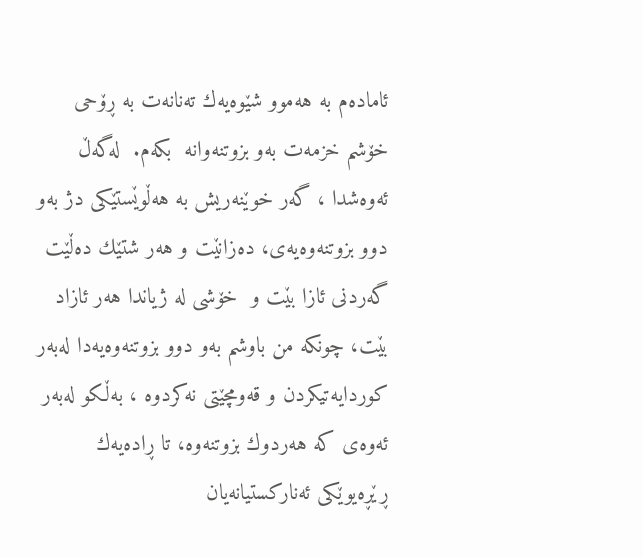ئاماده‌م به ‌هه‌موو شێوه‌یه‌ك ته‌نانه‌ت به‌ ڕۆحی  خۆشم خزمه‌ت به‌و بزوتنه‌وانه‌ ‌ بکه‌م.  له‌گه‌ڵ ئه‌وه‌شدا ، گه‌ر خوێنه‌ریش به‌ هه‌ڵوێستێکی دژ به‌و دوو بزوتنه‌وه‌یه‌ی، ده‌زانێت و هه‌ر شتێك ده‌ڵێت گه‌ردنی ئازا بێت و  خۆشی له‌ ژیاندا هه‌ر ئازاد بێت، چونکه‌ من باوشم به‌و دوو بزوتنه‌وه‌یه‌دا له‌به‌ر کوردایه‌تیکردن و قه‌ومچێتی نه‌کردوه‌ ، به‌ڵکو له‌به‌ر ئه‌وه‌ی که‌ هه‌ردوك بزوتنه‌وه‌، تا ڕاده‌یه‌ك ڕێڕه‌يوێکی ئه‌نارکستیانه‌یان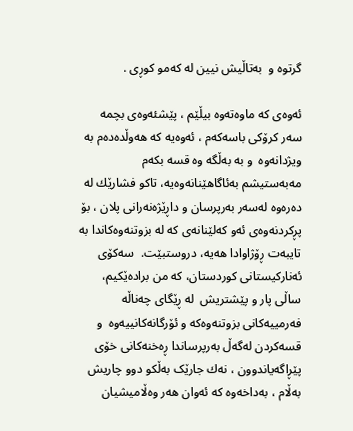گرتوه‌ و  به‌تاڵیش نیین‌ له‌ که‌مو کوڕی .

ئه‌وه‌ی که‌ ماوه‌ته‌وه‌‌ بیڵێم ، پێشئه‌وه‌ی بچمه‌ سه‌ر کرۆکی باسه‌که‌م ، ئه‌وه‌یه‌ که‌ هه‌وڵده‌ده‌م به‌ ویژدانه‌وه‌  و به‌ به‌ڵگه‌ وه‌‌ قسه‌ بکه‌م  مه‌به‌ستیشم به‌ئاگاهێنانه‌وه‌یه‌، تاکو فشارێك له‌ ده‌ره‌وه‌ له‌سه‌ر به‌رپرسان و داڕێژه‌نه‌رانی پلان ، بۆ پڕکردنه‌وه‌ی ئه‌و که‌لێنانه‌ی که‌ له‌ بزوتنه‌وه‌کاندا به‌ تایبه‌ت ڕۆژاوادا هه‌یه، دروستبێت‌.  سه‌کۆی ئه‌نارکیستانی کوردستان، که‌ من براده‌ێکیم، ساڵی پار و پێشتریش  له‌ ڕێگای چه‌ناڵه‌ فه‌رمییه‌کانی بزوتنه‌وه‌که ‌و ئۆرگانه‌کانییه‌وه‌ ‌ و  قسه‌کردن له‌گه‌ڵ به‌رپرساندا ڕه‌خنه‌کانی خۆی  پێڕاگه‌یاندوون ، نه‌ك جارێک به‌ڵکو دوو چاریش به‌ڵام ، به‌داخه‌وه‌ که‌ ئه‌وان هه‌ر وه‌ڵامیشیان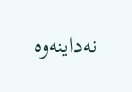نه‌داینه‌وه‌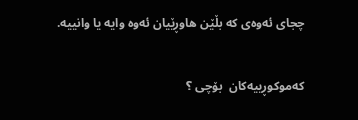چجای ئه‌وه‌ی که‌ بڵێن هاوڕێیان ئه‌وه‌ وایه‌ یا وانییه‌.

که‌موکوڕییه‌کان  بۆچی ؟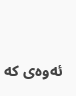ئه‌وه‌ی که‌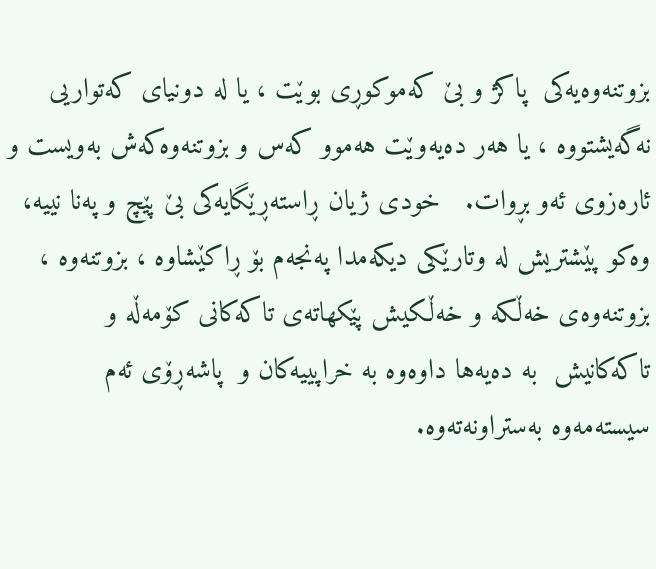بزوتنه‌وه‌یه‌کی  پاکژ و بێ که‌موکوڕی بوێت ، یا له‌ دونیای که‌تواریی  نه‌گه‌یشتووه‌ ، یا هه‌ر ده‌یه‌وێت هه‌موو که‌س و بزوتنه‌وه‌که‌ش به‌ویست و ئاره‌زوی ئه‌و بڕوات.   خودی ژیان ڕاسته‌ڕێگایه‌کی بێ پێچ و په‌نا نییه‌،  وه‌کو پێشتریش له‌ وتارێکی دیکه‌مدا په‌نجه‌م بۆ ڕاکێشاوه‌ ، بزوتنه‌وه‌ ، بزوتنه‌وه‌ی خه‌ڵكه‌ و خه‌ڵکیش پێکهاته‌ی تاکه‌کانی کۆمه‌ڵه‌ و تاکه‌کانیش  به‌ ده‌یه‌ها داوه‌وه‌ به‌ خراپییه‌کان و  پاشه‌ڕۆی ئه‌م سیسته‌مه‌وه‌ به‌ستراونه‌ته‌وه‌.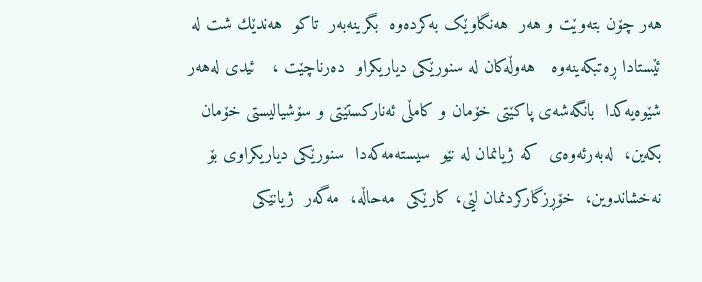هه‌ر چۆن بته‌وێت و هه‌ر ‌ هه‌نگاوێک به‌کرده‌وه‌  بگرینه‌به‌ر  تاکو ‌ هه‌ندێك شت له‌ ئێستادا ڕه‌تبکه‌ینه‌وه‌   هه‌وڵه‌کان له‌ سنورێکی دیاریکراو  ده‌رناچێت ،  ‌ ئیدی له‌هه‌ر شێوه‌یه‌کدا  بانگه‌شه‌ی پاکێتی خۆمان و کامڵی ئه‌نارکستێتی و سۆشیالیستی خۆمان   بکه‌ین،  له‌به‌رئه‌وه‌ی  که‌ ژیانمان له‌ نێو ‌ سیسته‌مه‌که‌دا ‌ سنورێکی دیاریکراوی بۆ نه‌خشاندوین،‌  خۆڕزگارکردنمان لێی، کارێکی  مه‌حاڵه،‌  مه‌گه‌ر  ژیانێکی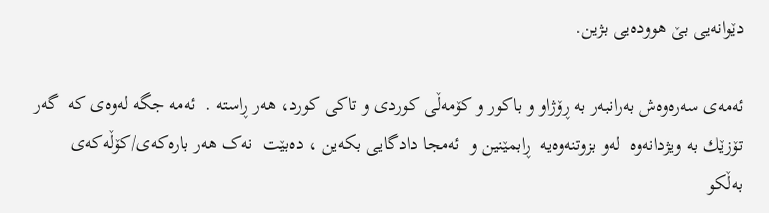دێوانه‌یی بێ هووده‌یی‌ بژین.

ئه‌مه‌ی سه‌ره‌وه‌ش به‌رانبه‌ر به‌ ڕۆژاو و باکور و کۆمه‌ڵی کوردی و تاکی کورد، هه‌ر ڕاسته‌ .  ئه‌مه‌ جگه‌ له‌وه‌ی که‌  گه‌ر تۆزێك به‌ ویژدانه‌وه‌  له‌و بزوتنه‌وه‌یه‌  ڕابمێنین و  ئه‌مجا دادگایی بکه‌ین ، ده‌بێت  نه‌ک هه‌ر باره‌که‌ی/کۆڵه‌که‌ی  به‌ڵکو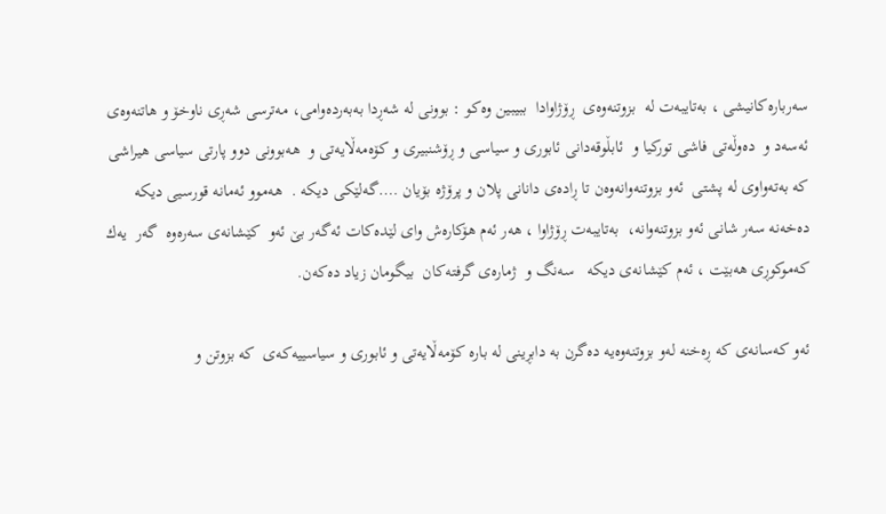سه‌رباره‌کانیشی ، به‌تایبه‌ت له‌  بزوتنه‌وه‌ی  ڕۆژاوادا  ببیبین وه‌کو : بوونی له‌ شه‌ڕدا به‌به‌رده‌وامی، مه‌ترسی شه‌ڕی ناوخۆ و هاتنه‌وه‌ی ئه‌سه‌د و  ده‌وڵه‌تی فاشی تورکیا و  ئابڵوقه‌دانی ئابوری و سیاسی و ڕۆشنبیری و کۆه‌مه‌ڵایه‌تی و  هه‌بوونی دوو پارتی سیاسی هیراشی که‌ به‌ته‌واوی له‌ پشتی  ئه‌و بزوتنه‌وانه‌وه‌ن تا ڕاده‌ی دانانی پلان و پرۆژه‌ بۆیان ….گه‌لێکی دیکه‌ .  هه‌موو ئه‌مانه‌ قورسیی دیکه‌ ده‌خه‌نه‌‌ سه‌ر شانی ئه‌و بزوتنه‌وانه‌،  به‌تایبه‌ت ڕۆژاوا ، هه‌ر ئه‌م هۆکاره‌ش وای لێده‌کات ئه‌گه‌ر بێ ئه‌و  کێشانه‌ی سه‌ره‌وه ‌ گه‌ر  یه‌ك که‌موکوڕی هه‌بێت ، ئه‌م کێشانه‌ی دیکه‌   سه‌نگ و  ژماره‌ی گرفته‌کان  بیگومان زیاد ده‌که‌ن.

ئه‌و‌ که‌سانه‌ی که‌ ڕه‌خنه‌ له‌و بزوتنه‌وه‌یه‌ ده‌گرن به‌ دابڕینی له‌ باره‌‌ کۆمه‌ڵایه‌تی و ئابوری و سیاسییه‌که‌ی  که‌ بزوتن و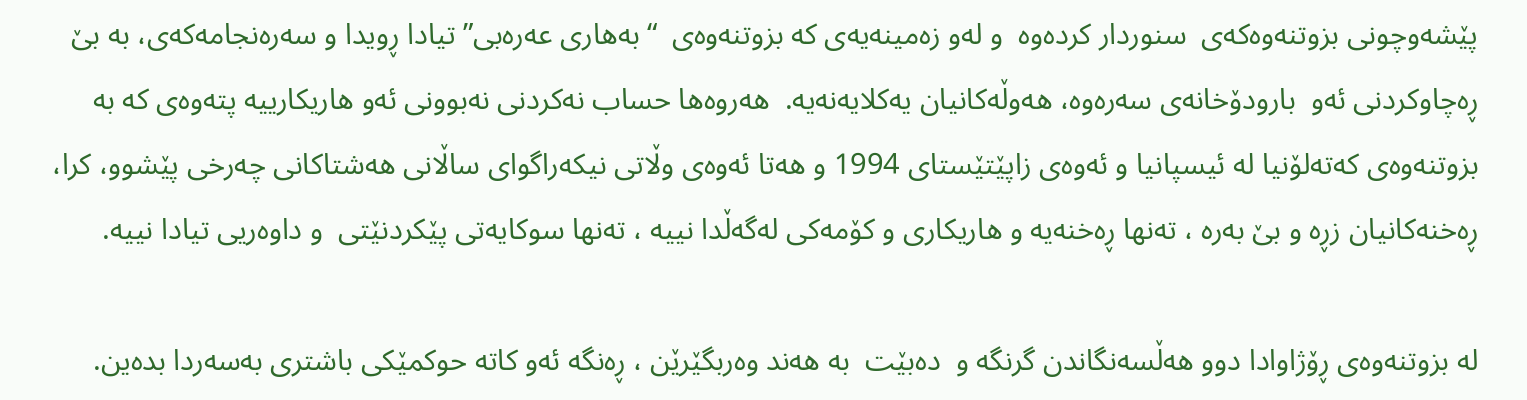پێشه‌وچونی بزوتنه‌وه‌که‌ی‌  سنوردار کرده‌وه ‌ و له‌و زه‌مینه‌یه‌ی که‌ بزوتنه‌وه‌ی  “به‌هاری عه‌ره‌بی” تیادا ڕویدا و سه‌ره‌نجامه‌که‌ی، به‌ بێ ڕه‌چاوکردنی ئه‌و  بارودۆخانه‌ی سه‌ره‌وه‌، هه‌وڵه‌کانیان یه‌كلایه‌نه‌یه‌.  هه‌روه‌ها حساب نه‌کردنی نه‌بوونی ئه‌و هاریکارییه‌ پته‌وه‌ی که‌ به‌ بزوتنه‌وه‌ی که‌ته‌لۆنیا له‌ ئیسپانیا و ئه‌وه‌ی زاپێتێستای 1994 و هه‌تا ئه‌وه‌ی وڵاتی نیکه‌راگوای ساڵانی هه‌شتاکانی چه‌رخی پێشوو، کرا،  ڕه‌خنه‌کانیان زڕه‌ و بێ به‌ره‌ ، ته‌نها ڕه‌خنه‌یه‌ و هاریکاری و کۆمه‌کی له‌گه‌ڵدا نییه‌ ، ته‌نها سوکایه‌تی پێکردنێتی  و داوه‌ریی تیادا نییه‌.

له‌ بزوتنه‌وه‌ی ڕۆژاوادا دوو هه‌ڵسه‌نگاندن گرنگه‌ و  ده‌بێت  به‌ هه‌ند وه‌ربگێرێن ، ڕه‌نگه‌ ئه‌و کاته‌ حوکمێکی باشتری به‌سه‌ردا بده‌ین.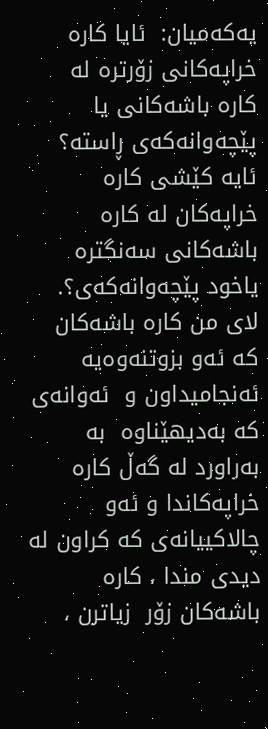یه‌که‌میان:  ئایا کاره‌ خراپه‌کانی زۆرتره‌ له‌  کاره‌ باشه‌کانی یا پێچه‌وانه‌که‌ی ڕاسته‌؟ ئایه‌ کێشی کاره‌ خراپه‌کان له‌ کاره‌ باشه‌کانی سه‌نگتره‌  یاخود پێچه‌وانه‌که‌ی؟.  لای من کاره‌ باشه‌کان که‌ ئه‌و بزوتنه‌وه‌یه‌  ئه‌نجامیداون‌ و  ئه‌وانه‌ی که‌ به‌دیهێناوه‌  به‌ به‌راورد له‌ گه‌ڵ کاره‌ خراپه‌کاندا و ئه‌و چالاکییانه‌ی که‌ کراون له‌ دیدی مندا ، کاره‌ باشه‌کان زۆر  زیاترن‌ ،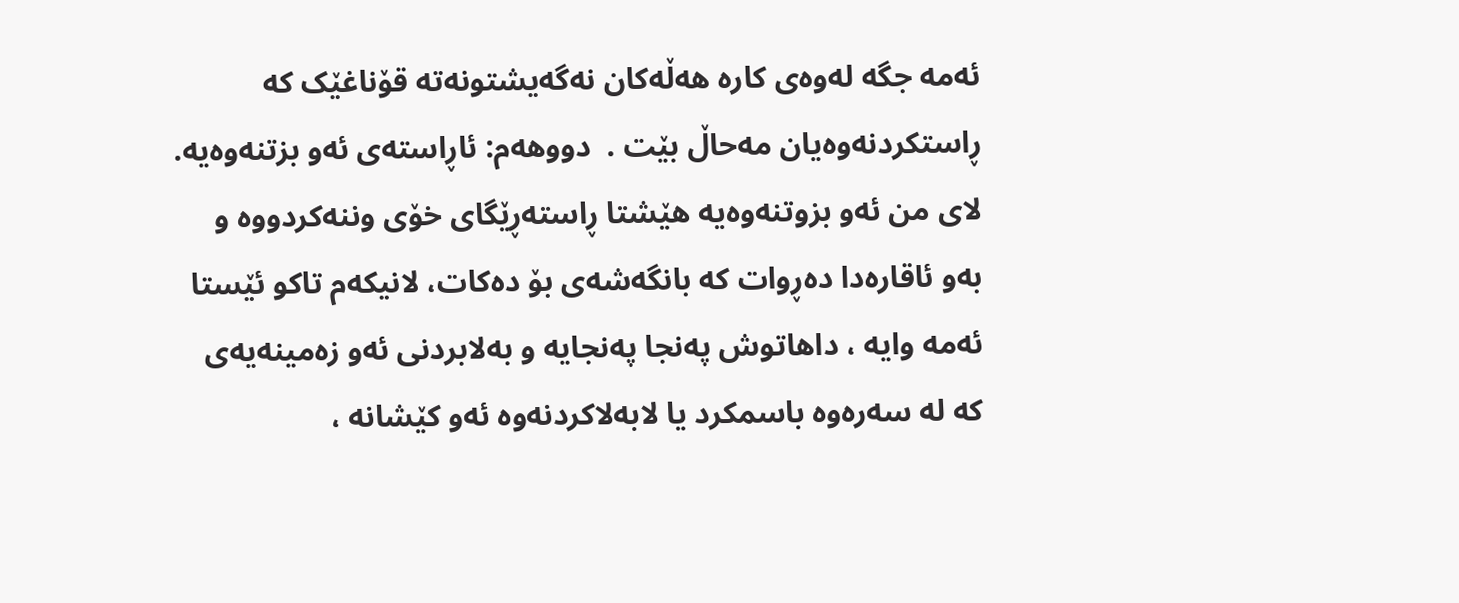ئه‌مه‌ جگه‌ له‌وه‌ی کاره‌ هه‌ڵه‌کان نه‌گه‌یشتونه‌ته‌‌ قۆناغێک که‌ ڕاستکردنه‌وه‌یان مه‌حاڵ بێت‌ .  دووهه‌م: ئاڕاسته‌ی ئه‌و بزتنه‌وه‌یه.  لای من ئه‌و بزوتنه‌وه‌یه‌ هێشتا ڕاسته‌ڕێگای خۆی وننه‌کردووه‌ و به‌و ئاقاره‌دا ده‌ڕوات که‌ بانگه‌شه‌ی بۆ ده‌کات، لانیکه‌م تاکو ئێستا ئه‌مه‌ وایه‌ ، داهاتوش په‌نجا په‌نجایه‌ و به‌لابردنی ئه‌و زه‌مینه‌یه‌ی که‌ له‌ سه‌ره‌وه‌ باسمکرد یا لابه‌لاکردنه‌وه‌ ئه‌و کێشانه‌ ،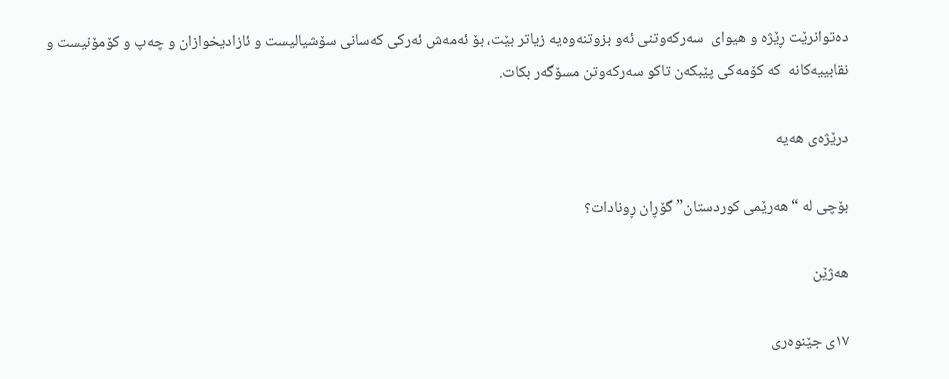ده‌توانرێت ڕێژه‌ و هیوای  سه‌رکه‌وتنی ئه‌و بزوتنه‌وه‌یه‌ زیاتر بێت، بۆ ئه‌مه‌ش ئه‌رکی که‌سانی سۆشیالیست و ئازادیخوازان و چه‌پ و کۆمۆنیست و  نقابییه‌کانه‌  که‌ کۆمه‌کی پێبکه‌ن تاکو سه‌رکه‌وتن مسۆگه‌ر بکات.

درێژه‌ی هه‌یه‌

بۆچی لە “هەرێمی کوردستان” گۆڕان ڕونادات؟

هەژێن

١٧ی جێنوەری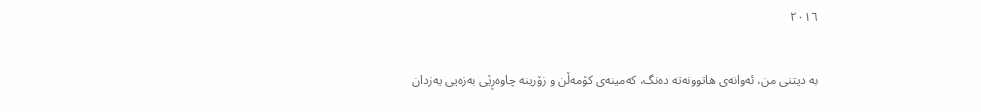٢٠١٦

بە دیتنی من، ئەوانەی هاتوونەتە دەنگ، کەمینەی کۆمەڵن و زۆرینە چاوەڕێی بەزەیی یەزدان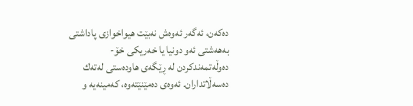دەکەن، ئەگەر ئەوەش نەبێت هیواخوازی پاداشتی بەهەشتی ئەو دونیا یا خەریکی خۆ-دەوڵەتمەندکردن لە ڕێگەی هاودەستی لەتەك دەسەڵاتداران. ئەوەی دەمێنێتەوە، کەمینەیە و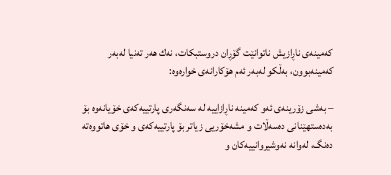کەمینەی ناڕازیش ناتوانێت گۆڕان دروستبکات، نەك هەر تەنیا لەبەر کەمینەبوون، بەڵکو لەبەر ئەم هۆکارانەی خوارەوە:

– بەشی زۆرینەی ئەو کەمینە ناڕازاییە لە سەنگەری پارتییەکەی خۆیانەوە بۆ بەدەستهێنانی دەسەڵات و مشەخۆریی زیاتر بۆ پارتییەکەی و خۆی هاتووەتە دەنگ، لەوانە نەوشیروانییەکان و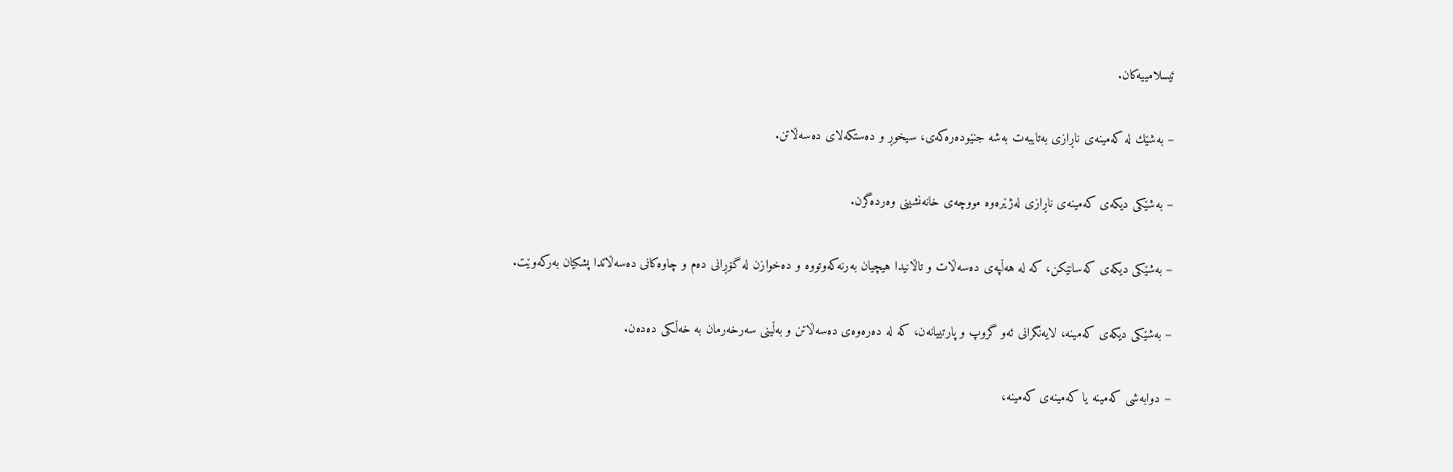ئیسلامییەکان.

– بەشێك لە کەمینەی ناڕازی بەتایبەت بەشە جنێودەرەکەی، سیخوڕ و دەستکەلای دەسەڵاتن.

– بەشێکی دیکەی کەمینەی ناڕازی لەژێرەوە مووچەی خانەنشینی وەردەگرن.

– بەشێکی دیکەی کەسانێکن، کە لە هەڵپەی دەسەڵات و تاڵانیدا هیچیان بەرنەکەوتووە و دەخوازن لە گۆڕانی دەم و چاوەکانی دەسەڵاتدا پشکیان بەرکەوێت.

– بەشێکی دیکەی کەمینە، لایەنگرانی ئەو گروپ و پارتییانەن، کە لە دەرەوەی دەسەڵاتن و بەڵینی سەرخەرمان بە خەڵکی دەدەن.

– دوابەشی کەمینە یا کەمینەی کەمینە،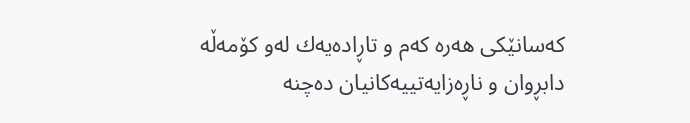کەسانێکی هەرە کەم و تاڕادەیەك لەو کۆمەڵە دابڕوان و ناڕەزایەتییەکانیان دەچنە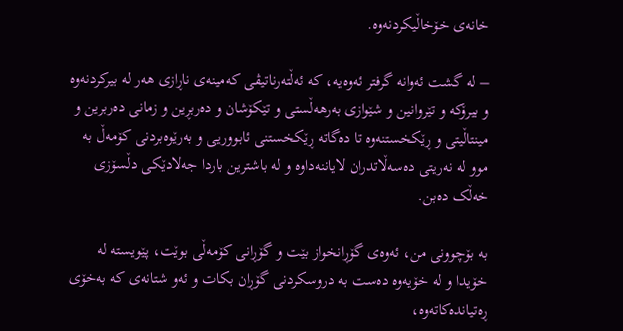خانەی خۆخاڵیکردنەوە.

– لە گشت ئەوانە گرفتر ئەوەیە، کە ئەڵتەرناتیڤی کەمینەی ناڕازی هەر لە بیرکردنەوە و بیرۆکە و تێروانین و شێوازی بەرهەڵستی و تێکۆشان و دەربڕین و زمانی دەربرین و مینتاڵیتی و ڕێکخستنەوە تا دەگاتە ڕێکخستنی ئابووریی و بەرێوەبردنی کۆمەڵ بە موو لە نەریتی دەسەڵاتدران لایاننەداوە و لە باشترین باردا جەلادێکی دڵسۆزی خەڵک دەبن.

بە بۆچوونی من، ئەوەی گۆڕانخواز بێت و گۆڕانی کۆمەڵی بوێت، پێویستە لە خۆیدا و لە خۆیەوە دەست بە دروسکردنی گۆڕان بکات و ئەو شتانەی کە بەخۆی ڕەتیاندەکاتەوە،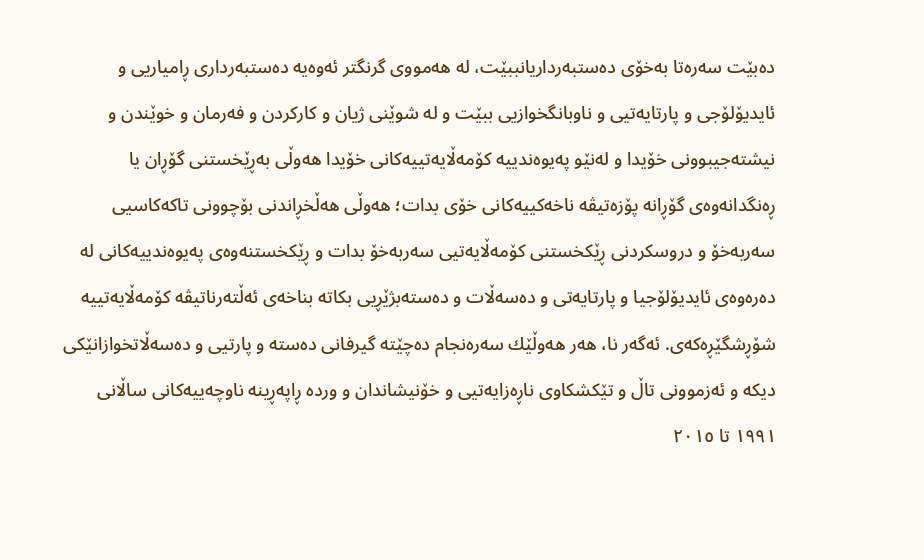دەبێت سەرەتا بەخۆی دەستبەرداریانببێت، لە هەمووی گرنگتر ئەوەیە دەستبەرداری ڕامیاریی و ئایدیۆلۆجی و پارتایەتیی و ناوبانگخوازیی ببێت و لە شوێنی ژیان و کارکردن و فەرمان و خوێندن و نیشتەجیبوونی خۆیدا و لەنێو پەیوەندییە کۆمەڵایەتییەکانی خۆیدا هەوڵی بەڕێخستنی گۆڕان یا ڕەنگدانەوەی گۆڕانە پۆزەتیڤە ناخەکییەکانی خۆی بدات؛ هەوڵی هەڵخڕاندنی بۆچوونی تاکەکاسیی سەربەخۆ و دروسکردنی ڕێکخستنی کۆمەڵایەتیی سەربەخۆ بدات و ڕێکخستنەوەی پەیوەندییەکانی لە دەرەوەی ئایدیۆلۆجیا و پارتایەتی و دەسەڵات و دەستەبژێڕیی بکاتە بناخەی ئەڵتەرناتیڤە کۆمەڵایەتییە شۆڕشگێڕەکەی. ئەگەر نا، هەر هەوڵێك سەرەنجام دەچێتە گیرفانی دەستە و پارتیی و دەسەڵاتخوازانێکی دیکە و ئەزموونی تاڵ و تێكشکاوی ناڕەزایەتیی و خۆنیشاندان و وردە ڕاپەڕینە ناوچەییەکانی ساڵانی ١٩٩١ تا ٢٠١٥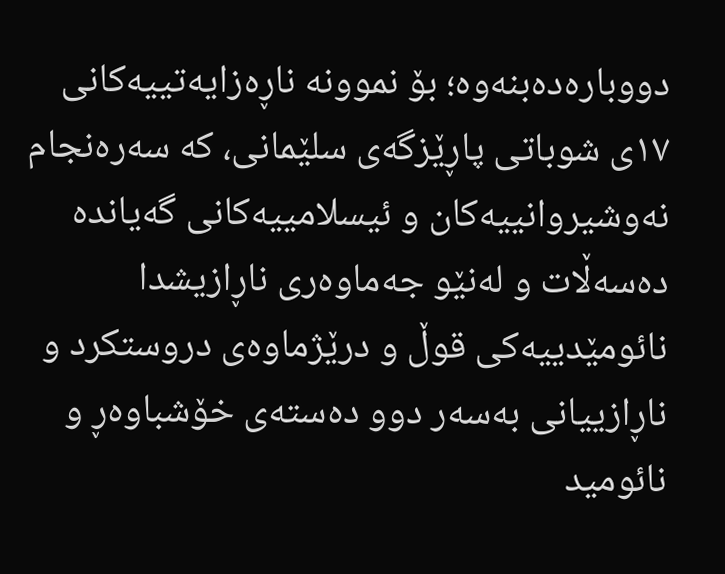دووبارەدەبنەوە؛ بۆ نموونە ناڕەزایەتییەکانی ١٧ی شوباتی پاڕێزگەی سلێمانی، کە سەرەنجام نەوشیروانییەکان و ئیسلامییەکانی گەیاندە دەسەڵات و لەنێو جەماوەری ناڕازیشدا نائومێدییەکی قوڵ و درێژماوەی دروستکرد و ناڕازییانی بەسەر دوو دەستەی خۆشباوەڕ و نائومید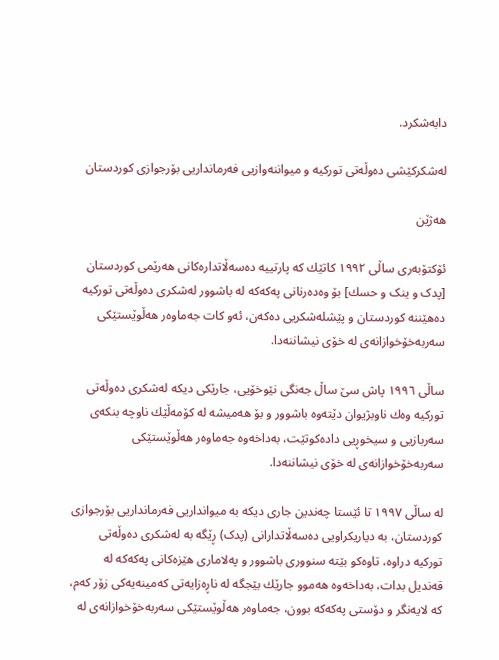دابەشکرد.

لەشکرکێشی دەوڵەتی تورکیە و میواننەوازیی فەرمانداریی بۆرجوازی کوردستان

هەژێن

ئۆکتۆبەری ساڵی ١٩٩٢ کاتێك کە پارتییە دەسەڵاتدارەکانی هەرێمی کوردستان [پدک و ینک و حسك] بۆ وەدەرنانی پەکەکە لە باشوور لەشکری دەوڵەتی تورکیە دەهێننە کوردستان و پێشلەشکریی دەکەن، ئەو کات جەماوەر هەڵوێستێکی سەربەخۆخوازانەی لە خۆی نیشاننەدا.

ساڵی ١٩٩٦ پاش سێ ساڵ جەنگی نێوخۆیی، جارێکی دیکە لەشکری دەوڵەتی تورکیە وەك ناوبژیوان دێتەوە باشوور و بۆ هەمیشە لە کۆمەڵێك ناوچە بنکەی سەربازیی و سیخوڕیی دادەکوتێت، بەداخەوە جەماوەر هەڵوێستێکی سەربەخۆخوازانەی لە خۆی نیشاننەدا.

لە ساڵی ١٩٩٧ تا ئێستا چەندین جاری دیکە بە میوانداریی فەرمانداریی بۆرجوازی کوردستان، بە دیاریکراویی دەسەڵاتدارانی (پدک) ڕێگە بە لەشکری دەوڵەتی تورکیە دراوە، تاوەکو بێتە سنووری باشوور و پەلاماری هێزەکانی پەکەکە لە قەندیل بدات، بەداخەوە هەموو جارێك بێجگە لە ناڕەزایەتی کەمینەیەکی زۆر کەم، کە لایەنگر و دۆستی پەکەکە بوون، جەماوەر هەڵوێستێکی سەربەخۆخوازانەی لە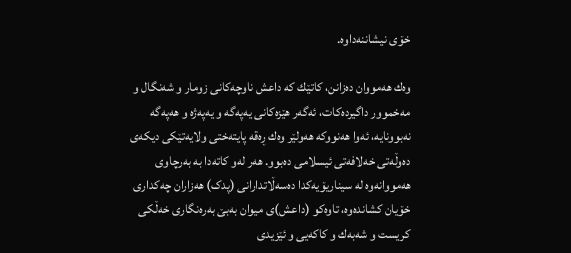خۆی نیشاننەداوە.

وەك هەمووان دەزانن، کاتێك کە داعش ناوچەکانی زومار و شەنگال و مەخموور داگیردەکات، ئەگەر هێزەکانی یەپەگە و یەپەژە و هەپەگە نەبوونایە، ئەوا هەنووکە هەولێر وەك ڕەقە پایتەختی ولایەتێکی دیکەی دەوڵەتی خەلافەتی ئیسلامی دەبوو. هەر لەو کاتەدا بە بەرچاوی هەمووانەوە لە سیناریۆیەکدا دەسەڵاتدارانی (پدک) هەزاران چەکداری خۆیان کشاندەوە، تاوەکو (داعش)ی میوان بەبێ بەرەنگاری خەڵکی کریست و شەبەك و کاکەیی و ئێزیدی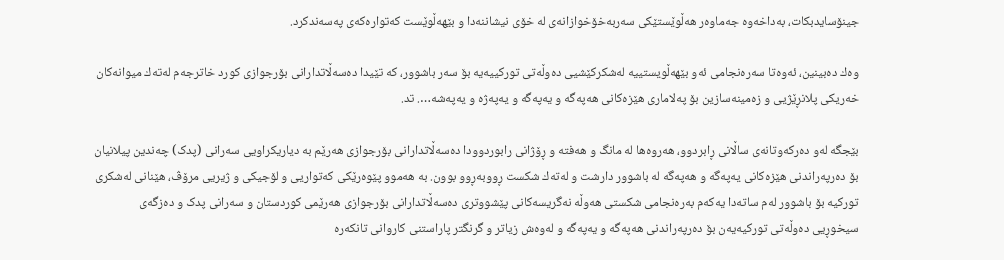جینۆسایدبکات، بەداخەوە جەماوەر هەڵوێستێکی سەربەخۆخوازانەی لە خۆی نیشاننەدا و بێهەڵوێست کەتوارەکەی پەسەندکرد.

وەك دەبینین، ئەوەتا سەرەنجامی ئەو بێهەڵویستییە لەشکرکێشیی دەوڵەتی تورکییەیە بۆ سەر باشوور، کە تێیدا دەسەڵاتدارانی بۆرجوازی کورد خاترجەم لەتەك میوانەکان خەریکی پلانڕێژیی و زەمینەسازین بۆ پەلاماری هێزەکانی هەپەگە و یەپەگە و یەپەژە و یەپەشە…. تد.

بێجگە لەو دەرکەوتانەی ساڵانی ڕابردوو، هەروەها لە مانگ و هەفتە و ڕۆژانی رابوردوودا دەسەڵاتدارانی بۆرجوازی هەرێم بە دیاریکراویی سەرانی (پدک) چەندین پیلانیان بۆ دەرپەراندنی هێزەکانی یەپەگە و هەپەگە لە باشوور دارشت و لەتەك شکست ڕووبەڕوو بوون. بە هەموو پێوەرێکی کەتواریی و لۆجیکی و ژیریی مرۆڤ، هێنانی لەشکری تورکیە بۆ باشوور لەم ساتەدا یەکەم بەرەنجامی شکستی هەوڵە نەگریسەکانی پێشووتری دەسەڵاتدارانی بۆرجوازی هەرێمی کوردستان و سەرانی پدک و دەزگەی سیخوڕیی دەوڵەتی تورکیەیەن بۆ دەرپەراندنی هەپەگە و یەپەگە و لەوەش زیاتر و گرنگتر پاراستنی کاروانی تانکەرە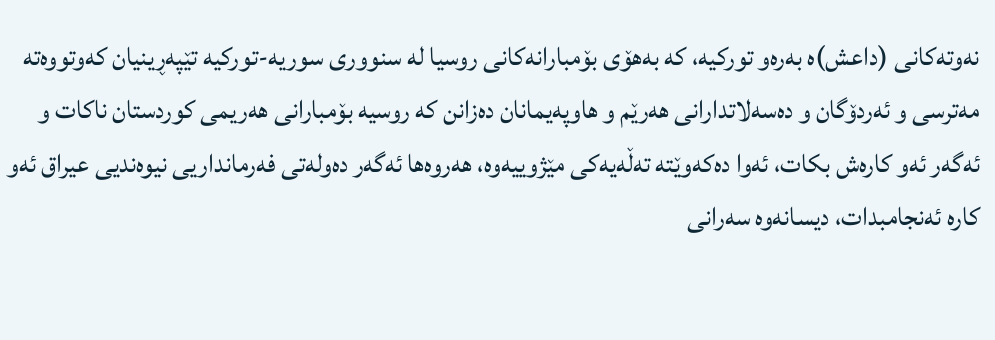نەوتەکانی (داعش)ە بەرەو تورکیە، کە بەهۆی بۆمبارانەکانی روسیا لە سنووری سوریە-تورکیە تێپەڕینیان کەوتووەتە مەترسی و ئەردۆگان و دەسەلاتدارانی هەرێم و هاوپەیمانان دەزانن کە روسیە بۆمبارانی هەریمی کوردستان ناکات و ئەگەر ئەو کارەش بکات، ئەوا دەکەوێتە تەڵەیەکی مێژوییەوە، هەروەها ئەگەر دەولەتی فەرمانداریی نیوەندیی عیراق ئەو کارە ئەنجامبدات، دیسانەوە سەرانی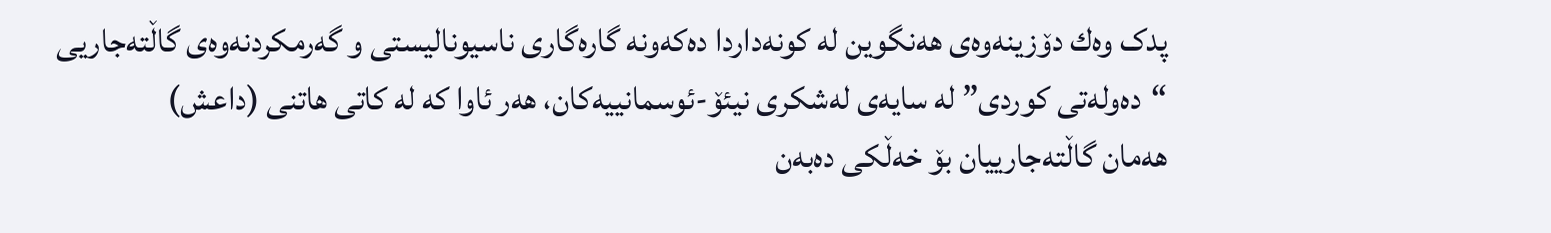پدک وەك دۆزینەوەی هەنگوین لە کونەداردا دەکەونە گارەگاری ناسیونالیستی و گەرمکردنەوەی گاڵتەجاریی “دەولەتی کوردی” لە سایەی لەشکری نیئۆ-ئوسمانییەکان، هەر ئاوا کە لە کاتی هاتنی (داعش)
هەمان گاڵتەجارییان بۆ خەڵکی دەبەن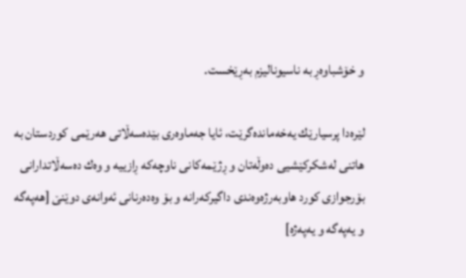و خۆشباوەڕ بە ناسیونالیزم بەڕێخست.

لێرەدا پرسیارێك یەخەماندەگرێت، ئایا جەماوەری بێدەسەڵاتی هەرێمی کوردستان بە هاتنی لەشکرکێشیی دەوڵەتان و ڕژێمەکانی ناوچەکە ڕازییە و وەك دەسەڵاتدارانی بۆرجوازی کورد هاوبەرژەوەندی داگیرکەرانە و بۆ وەدەرنانی ئەوانەی دوێنێ [هەپەگە و یەپەگە و یەپەژە]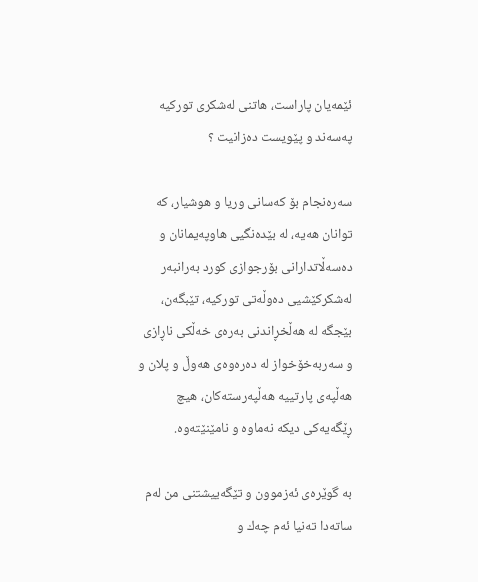ئێمەیان پاراست، هاتنی لەشکری تورکیە پەسەند و پێویست دەزانیت ؟

سەرەنجام بۆ کەسانی وریا و هوشیار، کە توانان هەیە، لە بێدەنگیی هاوپەیمانان و دەسەڵاتدارانی بۆرجوازی کورد بەرانبەر لەشکرکێشیی دەوڵەتی تورکیە، تێبگەن، بێجگە لە هەڵخڕاندنی بەرەی خەڵکی ناڕازی و سەربەخۆخواز لە دەرەوەی هەوڵ و پلان و هەڵپەی پارتییە هەڵپەرستەکان، هیچ ڕێگەیەکی دیکە نەماوە و نامێنێتەوە.

بە گوێرەی ئەزموون و تێگەییشتنی من لەم ساتەدا تەنیا ئەم چەك و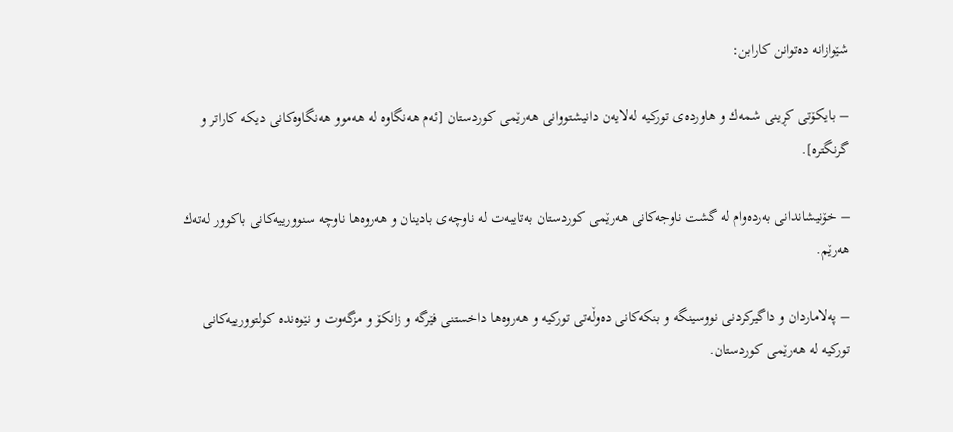شێوازانە دەتوانن کارابن:

– بایکۆتی کڕینی شمەك و هاوردەی تورکیە لەلایەن دانیشتووانی هەرێمی کوردستان [ئەم هەنگاوە لە هەموو هەنگاوەکانی دیکە کاراتر و گرنگترە].

– خۆنیشاندانی بەردەوام لە گشت ناوجەکانی هەرێمی کوردستان بەتایبەت لە ناوچەی بادینان و هەروەها ناوچە سنوورییەکانی باکوور لەتەك هەرێم.

– پەلاماردان و داگیرکردنی نووسینگە و بنکەکانی دەوڵەتی تورکیە و هەروەها داخستنی فێرگە و زانکۆ و مزگەوت و نێوەندە کولتوورییەکانی تورکیە لە هەرێمی کوردستان.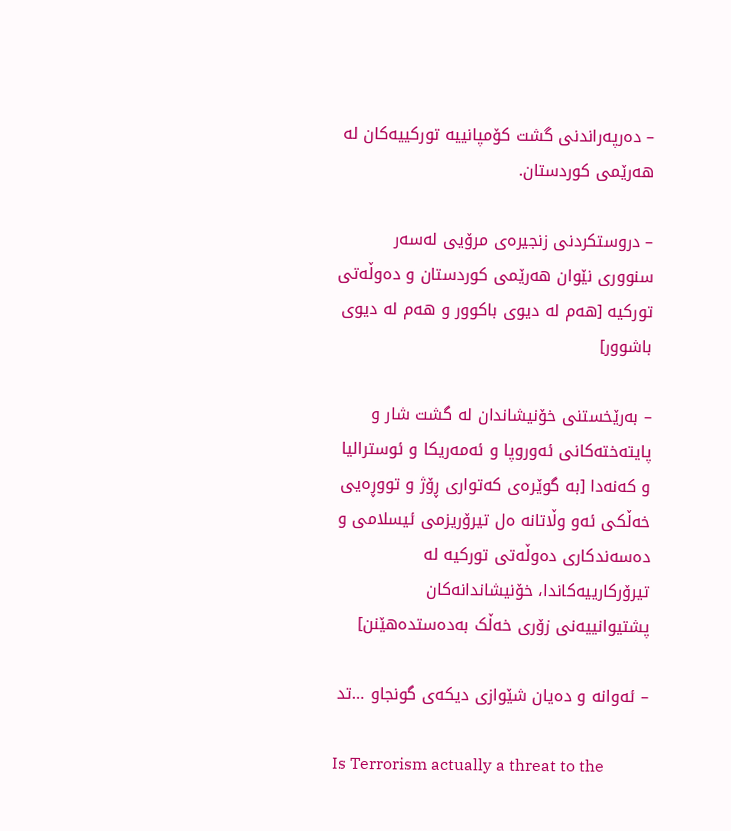– دەرپەراندنی گشت کۆمپانییە تورکییەکان لە هەرێمی کوردستان.

– دروستکردنی زنجیرەی مرۆیی لەسەر سنووری نێوان هەرێمی کوردستان و دەوڵەتی تورکیە [هەم لە دیوی باکوور و هەم لە دیوی باشوور]

– بەرێخستنی خۆنیشاندان لە گشت شار و پایتەختەکانی ئەوروپا و ئەمەریکا و ئوسترالیا و کەنەدا [بە گوێرەی کەتواری ڕۆژ و تووڕەیی خەڵکی ئەو وڵاتانە ەل تیرۆریزمی ئیسلامی و دەسەندکاری دەوڵەتی تورکیە لە تیرۆرکارییەکاندا، خۆنیشاندانەکان پشتیوانییەنی زۆری خەڵک بەدەستدەهێنن]

– ئەوانە و دەیان شێوازی دیکەی گونجاو …تد

Is Terrorism actually a threat to the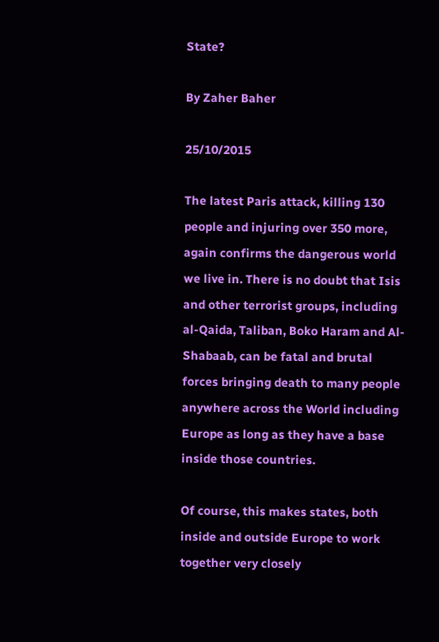State?

By Zaher Baher

25/10/2015

The latest Paris attack, killing 130 people and injuring over 350 more, again confirms the dangerous world we live in. There is no doubt that Isis and other terrorist groups, including al-Qaida, Taliban, Boko Haram and Al-Shabaab, can be fatal and brutal forces bringing death to many people anywhere across the World including Europe as long as they have a base inside those countries.

Of course, this makes states, both inside and outside Europe to work together very closely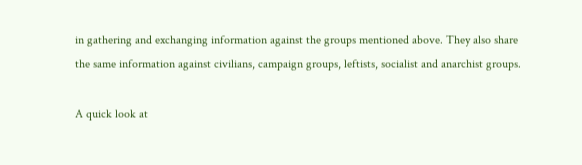in gathering and exchanging information against the groups mentioned above. They also share the same information against civilians, campaign groups, leftists, socialist and anarchist groups.

A quick look at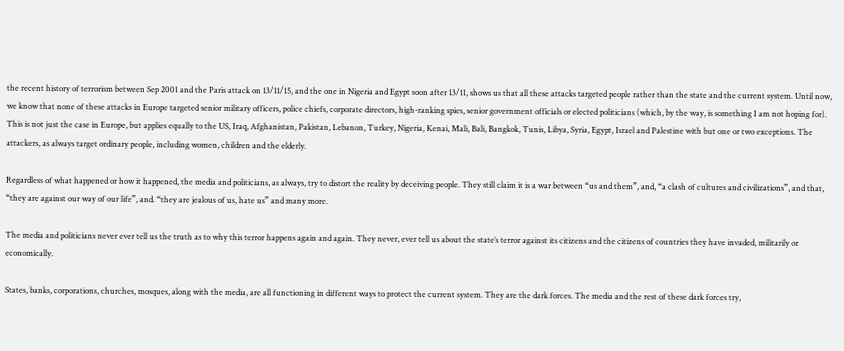the recent history of terrorism between Sep 2001 and the Paris attack on 13/11/15, and the one in Nigeria and Egypt soon after 13/11, shows us that all these attacks targeted people rather than the state and the current system. Until now, we know that none of these attacks in Europe targeted senior military officers, police chiefs, corporate directors, high-ranking spies, senior government officials or elected politicians (which, by the way, is something I am not hoping for). This is not just the case in Europe, but applies equally to the US, Iraq, Afghanistan, Pakistan, Lebanon, Turkey, Nigeria, Kenai, Mali, Bali, Bangkok, Tunis, Libya, Syria, Egypt, Israel and Palestine with but one or two exceptions. The attackers, as always target ordinary people, including women, children and the elderly.

Regardless of what happened or how it happened, the media and politicians, as always, try to distort the reality by deceiving people. They still claim it is a war between “us and them”, and, “a clash of cultures and civilizations”, and that, “they are against our way of our life”, and. “they are jealous of us, hate us” and many more.

The media and politicians never ever tell us the truth as to why this terror happens again and again. They never, ever tell us about the state’s terror against its citizens and the citizens of countries they have invaded, militarily or economically.

States, banks, corporations, churches, mosques, along with the media, are all functioning in different ways to protect the current system. They are the dark forces. The media and the rest of these dark forces try,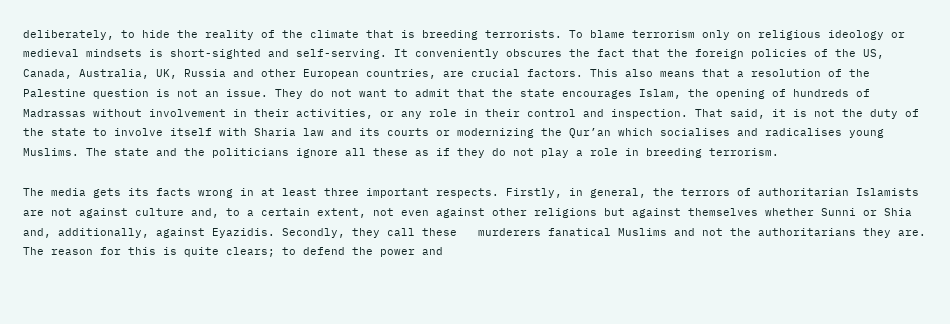deliberately, to hide the reality of the climate that is breeding terrorists. To blame terrorism only on religious ideology or medieval mindsets is short-sighted and self-serving. It conveniently obscures the fact that the foreign policies of the US, Canada, Australia, UK, Russia and other European countries, are crucial factors. This also means that a resolution of the Palestine question is not an issue. They do not want to admit that the state encourages Islam, the opening of hundreds of Madrassas without involvement in their activities, or any role in their control and inspection. That said, it is not the duty of the state to involve itself with Sharia law and its courts or modernizing the Qur’an which socialises and radicalises young Muslims. The state and the politicians ignore all these as if they do not play a role in breeding terrorism.

The media gets its facts wrong in at least three important respects. Firstly, in general, the terrors of authoritarian Islamists are not against culture and, to a certain extent, not even against other religions but against themselves whether Sunni or Shia and, additionally, against Eyazidis. Secondly, they call these   murderers fanatical Muslims and not the authoritarians they are. The reason for this is quite clears; to defend the power and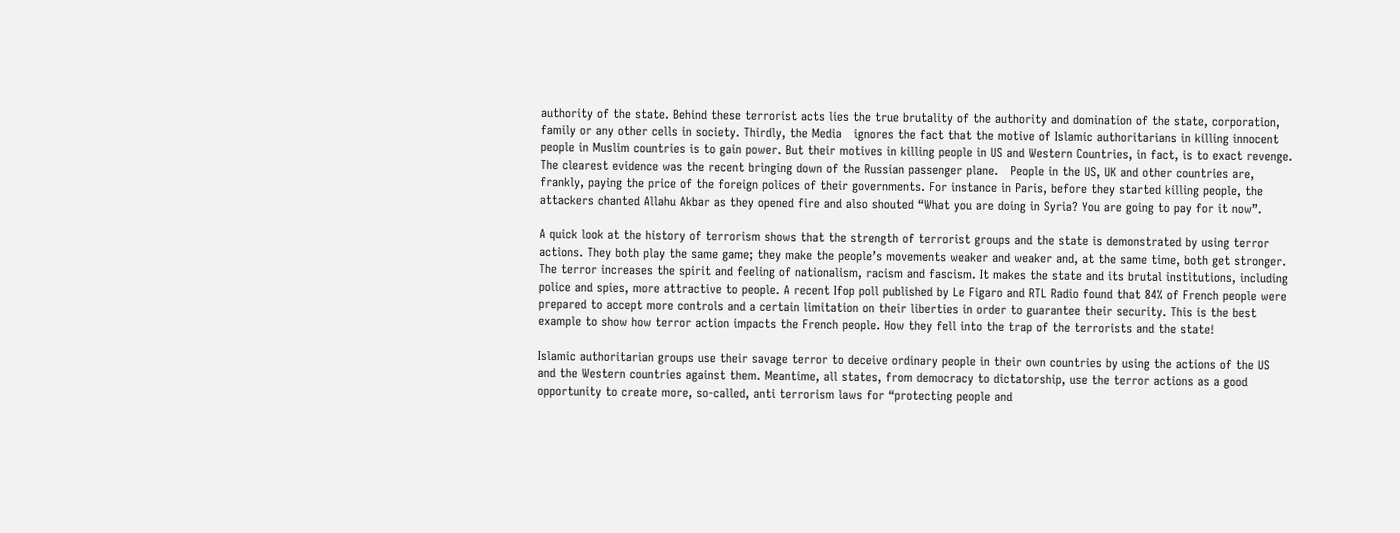authority of the state. Behind these terrorist acts lies the true brutality of the authority and domination of the state, corporation, family or any other cells in society. Thirdly, the Media   ignores the fact that the motive of Islamic authoritarians in killing innocent people in Muslim countries is to gain power. But their motives in killing people in US and Western Countries, in fact, is to exact revenge. The clearest evidence was the recent bringing down of the Russian passenger plane.   People in the US, UK and other countries are, frankly, paying the price of the foreign polices of their governments. For instance in Paris, before they started killing people, the attackers chanted Allahu Akbar as they opened fire and also shouted “What you are doing in Syria? You are going to pay for it now”.

A quick look at the history of terrorism shows that the strength of terrorist groups and the state is demonstrated by using terror actions. They both play the same game; they make the people’s movements weaker and weaker and, at the same time, both get stronger. The terror increases the spirit and feeling of nationalism, racism and fascism. It makes the state and its brutal institutions, including police and spies, more attractive to people. A recent Ifop poll published by Le Figaro and RTL Radio found that 84% of French people were prepared to accept more controls and a certain limitation on their liberties in order to guarantee their security. This is the best example to show how terror action impacts the French people. How they fell into the trap of the terrorists and the state!

Islamic authoritarian groups use their savage terror to deceive ordinary people in their own countries by using the actions of the US and the Western countries against them. Meantime, all states, from democracy to dictatorship, use the terror actions as a good opportunity to create more, so-called, anti terrorism laws for “protecting people and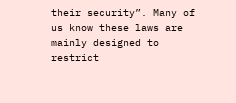their security”. Many of us know these laws are mainly designed to restrict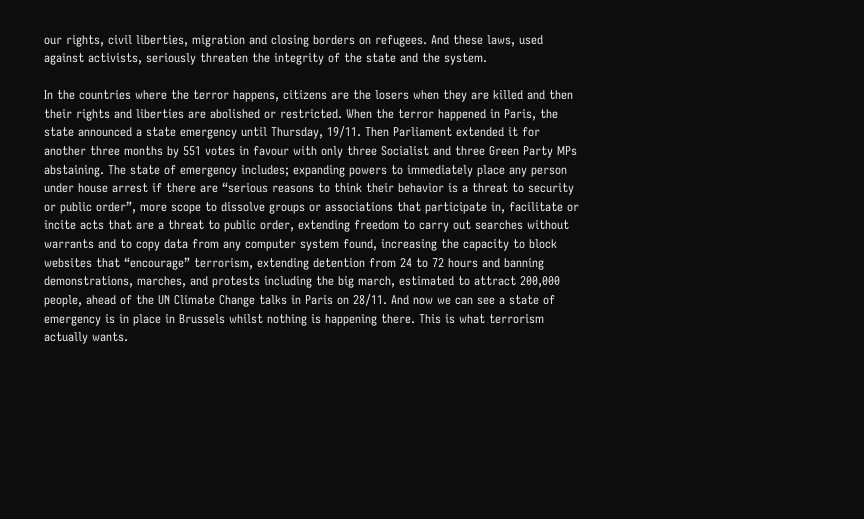our rights, civil liberties, migration and closing borders on refugees. And these laws, used against activists, seriously threaten the integrity of the state and the system.

In the countries where the terror happens, citizens are the losers when they are killed and then their rights and liberties are abolished or restricted. When the terror happened in Paris, the state announced a state emergency until Thursday, 19/11. Then Parliament extended it for another three months by 551 votes in favour with only three Socialist and three Green Party MPs abstaining. The state of emergency includes; expanding powers to immediately place any person under house arrest if there are “serious reasons to think their behavior is a threat to security or public order”, more scope to dissolve groups or associations that participate in, facilitate or incite acts that are a threat to public order, extending freedom to carry out searches without warrants and to copy data from any computer system found, increasing the capacity to block websites that “encourage” terrorism, extending detention from 24 to 72 hours and banning demonstrations, marches, and protests including the big march, estimated to attract 200,000 people, ahead of the UN Climate Change talks in Paris on 28/11. And now we can see a state of emergency is in place in Brussels whilst nothing is happening there. This is what terrorism actually wants.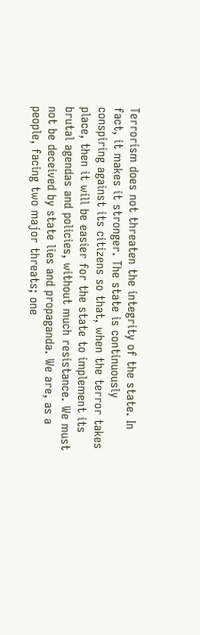Terrorism does not threaten the integrity of the state. In fact, it makes it stronger. The state is continuously conspiring against its citizens so that, when the terror takes place, then it will be easier for the state to implement its brutal agendas and policies, without much resistance. We must not be deceived by state lies and propaganda. We are, as a people, facing two major threats; one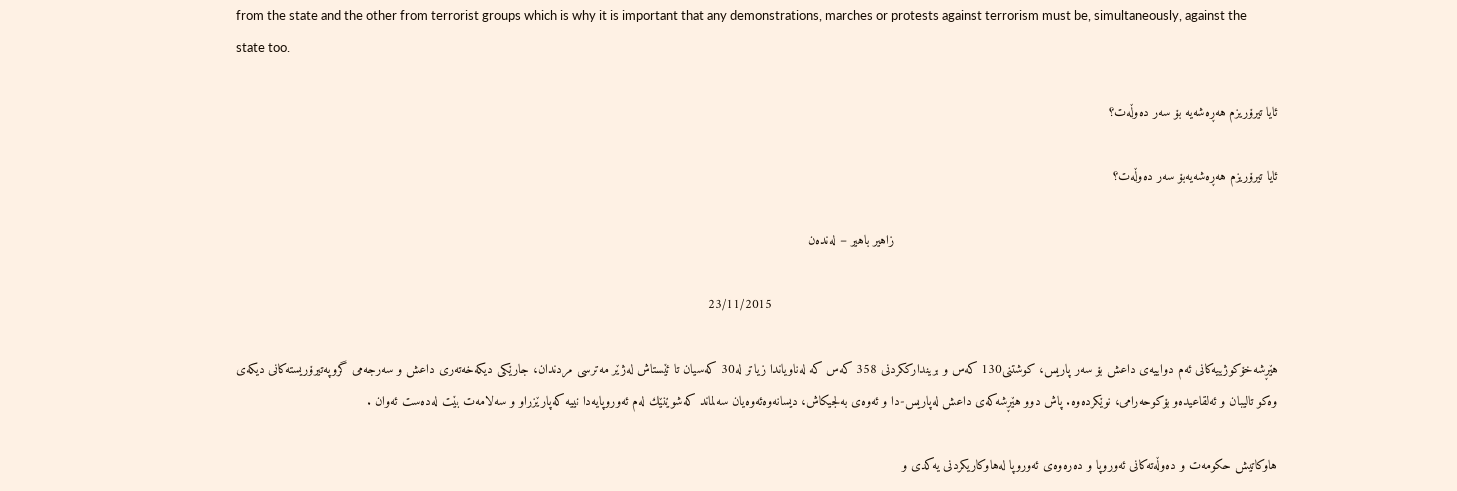from the state and the other from terrorist groups which is why it is important that any demonstrations, marches or protests against terrorism must be, simultaneously, against the state too.

ئایا تیرۆریزم هه‌ڕه‌شه‌یه‌ بۆ سه‌ر ده‌وڵه‌ت؟

ئایا تیرۆریزم هه‌ڕه‌شه‌یه‌بۆ سه‌ر ده‌وڵه‌ت؟

                                                                                                     زاهیر باهیر – له‌نده‌ن

                                                                                                                                     23/11/2015

هێڕشه‌خۆکوژییه‌کانی ئه‌م دواییه‌ی داعش بۆ سه‌ر پاریس، کوشتنی130 که‌س و بریندارککردنی 358 که‌س که‌ له‌ناویاندا ‌زیاتر له‌30 که‌سیان تا ئێستاش له‌ژێر مه‌ترسی مردندان، جارێکی دیکه‌خه‌ته‌ری داعش و سه‌رجه‌می گروپه‌تیرۆریسته‌کانی دیکه‌ی وه‌کو تالیبان و ئه‌لقاعیده‌و بۆکوحه‌رامی، نوێکرده‌وه‌. پاش دوو هێڕشه‌که‌ی داعش له‌پاریس-دا و ئه‌وه‌ی به‌لجیکاش، دیسانه‌وه‌ئه‌وه‌یان سه‌لماند که‌شوێنێك له‌م ئه‌وروپایه‌دا نییه‌ که‌پارێزراو و سه‌لامه‌ت بێت له‌ده‌ست ئه‌وان .

هاوکاتیش حکومه‌ت و ده‌وڵه‌ته‌کانی ئه‌وروپا و ده‌ره‌وه‌ی ئه‌وروپا ‌له‌هاوکاریکردنی یه‌کدی و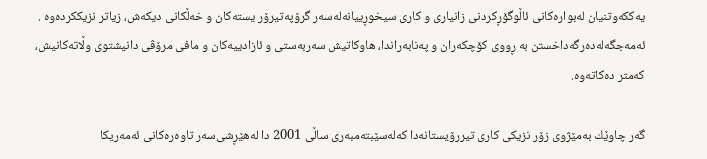یه‌ککه‌وتنیان له‌بواره‌کانی ئاڵوگۆڕکردنی زانیاری و کاری سیخوڕییانه‌له‌سه‌ر گرۆپه‌تیرۆر یسته‌کان و خه‌ڵکانی دیکه‌ش، زیاتر نزیککرده‌وه‌ . ئه‌مه‌جگه‌له‌ده‌رگه‌داخستن به‌ ڕووی کۆچکه‌ران و په‌نابه‌راندا، هاوکاتیش سه‌ربه‌ستی و ئازادییه‌کان و مافی مرۆڤی دانیشتوی وڵاته‌کانیش، که‌متر ده‌کاته‌وه‌.

گه‌ر چاوێك به‌مێژوی زۆر نزیکی کاری تیررۆیستانه‌دا که‌له‌سێبته‌مبه‌ری ساڵی 2001 دا له‌هێڕشی‌سه‌ر تاوه‌ره‌کانی ئه‌مه‌ریکا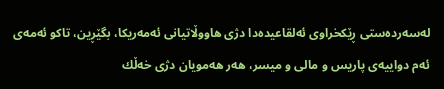له‌سه‌رده‌ستی ڕێکخراوی ئه‌لقاعیده‌دا دژی هاووڵاتیانی ئه‌مه‌ریکا، بگێڕین، تاکو ئه‌مه‌ی ئه‌م دواییه‌ی پاریس و مالی و میسر، هه‌ر هه‌مویان دژی خه‌ڵك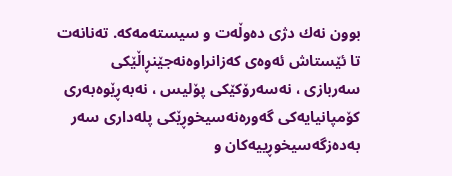بوون نه‌ك دژی ده‌وڵه‌ت و سیسته‌مه‌که‌. ته‌نانه‌ت تا ئێستاش ئه‌وه‌ی که‌زانراوه‌نه‌جێنڕاڵێکی سه‌ربازی ، نه‌سه‌رۆکێکی پۆلیس ، نه‌به‌ڕێوه‌به‌ری کۆمپانیایه‌کی گه‌وره‌نه‌سیخوڕێکی پله‌داری سه‌ر به‌ده‌زگه‌سیخوڕییه‌کان و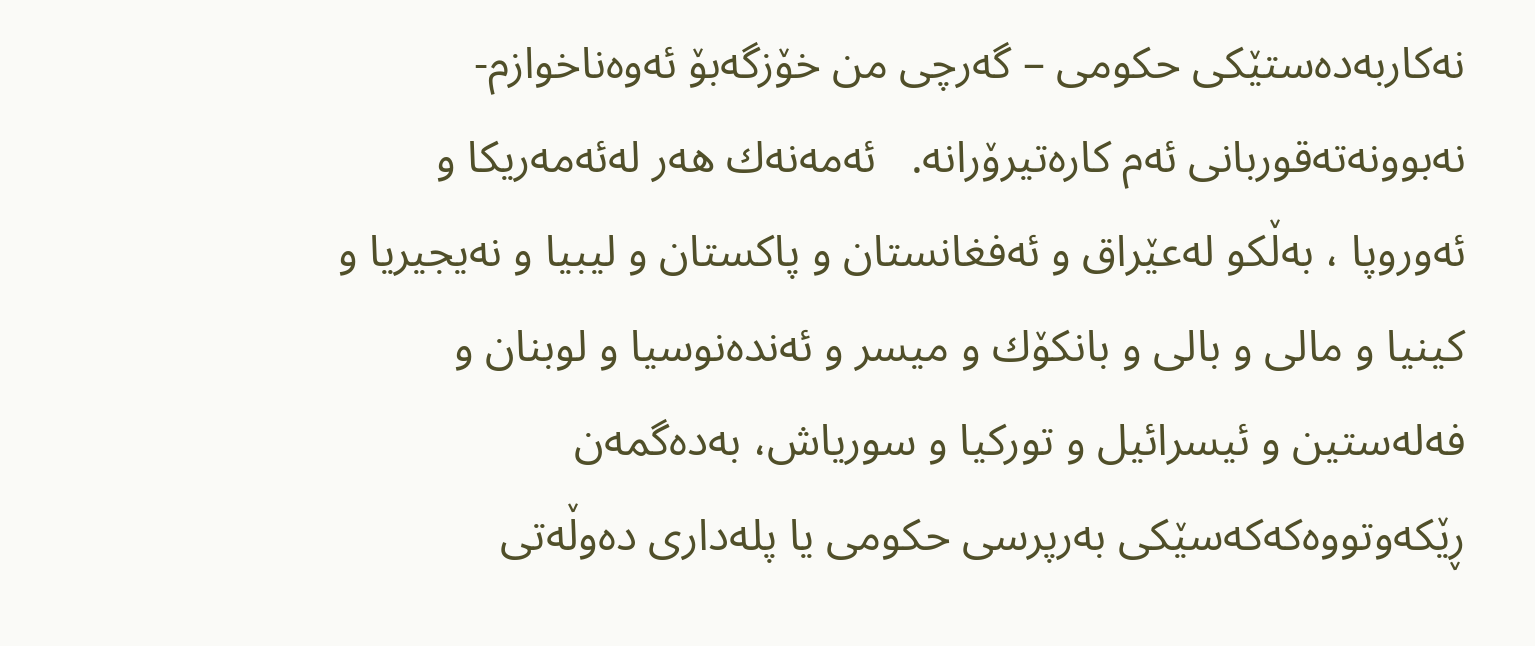نه‌کاربه‌ده‌ستێکی حکومی – گه‌رچی من خۆزگه‌بۆ ئه‌وه‌ناخوازم- نه‌بوونه‌ته‌قوربانی ئه‌م کاره‌تیرۆرانه‌.   ئه‌مه‌نه‌ك هه‌ر له‌ئه‌مه‌ریکا و ئه‌وروپا ، به‌ڵکو له‌عێراق و ئه‌فغانستان و پاکستان و لیبیا و نه‌یجیریا و کینیا و مالی و بالی و بانکۆك و میسر و ئه‌نده‌نوسیا و لوبنان و فه‌له‌ستین و ئیسرائیل و تورکیا و سوریاش، به‌ده‌گمه‌ن ڕێکه‌وتووه‌که‌که‌سێکی به‌رپرسی حکومی یا پله‌داری ده‌وڵه‌تی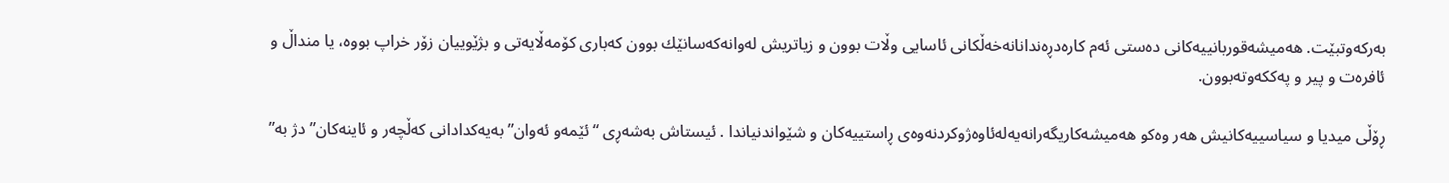به‌رکه‌وتبێت. هه‌میشه‌قوربانییه‌کانی ده‌ستی ئه‌م کاره‌دڕه‌ندانانه‌‌خه‌ڵکانی ئاسایی وڵات بوون و زیاتریش له‌وانه‌که‌سانێك بوون که‌باری کۆمه‌ڵایه‌تی و بژێوییان زۆر خراپ بووه‌، یا منداڵ و ئافره‌ت و پیر و په‌ککه‌وته‌بوون.

ڕۆڵی میدیا و سیاسییه‌کانیش هه‌ر وه‌کو هه‌میشه‌کاریگه‌رانه‌یه‌له‌ئاوه‌ژوکردنه‌وه‌ی ڕاستییه‌کان و شێواندنیاندا . ئیستاش به‌شه‌ڕی “ئێمه‌و ئه‌وان” به‌یه‌کدادانی که‌ڵچه‌ر و ئاینه‌کان” دژ به‌”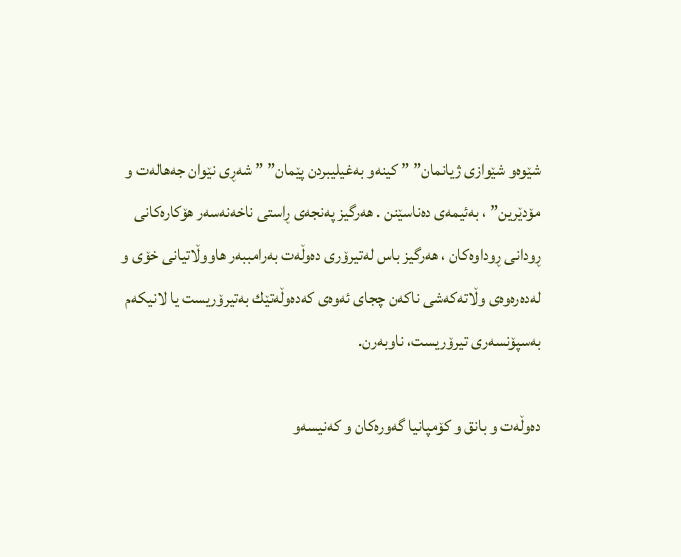شێوه‌و شێوازی ژیانمان” ” کینه‌و به‌غیلیبردن پێمان” ” شه‌ڕی نێوان جه‌هاله‌ت و مۆدێرین” ، به‌ئیمه‌ی ده‌ناسێنن . هه‌رگیز په‌نجه‌ی ڕاستی ناخه‌نه‌‌سه‌ر هۆکاره‌کانی ڕودانی ڕوداوه‌کان ، هه‌رگیز باس له‌تیرۆری ده‌وڵه‌ت به‌رامببه‌ر هاووڵاتیانی خۆی و له‌‌ده‌ره‌وه‌ی وڵاته‌که‌شی ناکه‌ن چجای ئه‌وه‌ی که‌ده‌وڵه‌تێك به‌تیرۆریست یا لانیکه‌م به‌سپۆنسه‌ری تیرۆریست، ناوبه‌رن.

ده‌وڵه‌ت و بانق و کۆمپانیا گه‌وره‌کان و که‌نیسه‌و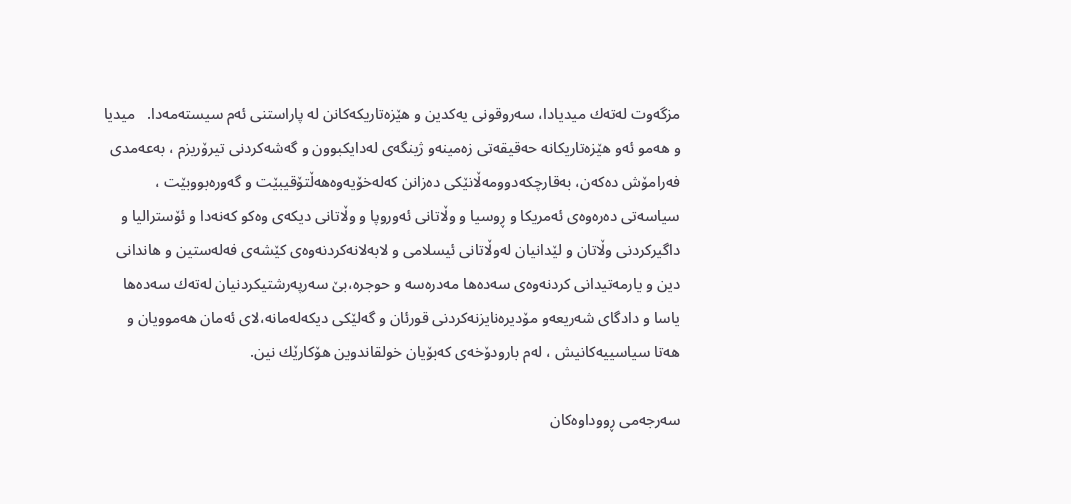مزگه‌وت له‌ته‌ك میدیادا، سه‌روقونی یه‌کدین و هێزه‌تاریکه‌کانن له‌ پاراستنی ئه‌م سیسته‌مه‌دا.   میدیا و هه‌مو ئه‌و هێزه‌تاریکانه‌ حه‌قیقه‌تی زه‌مینه‌و ژینگه‌ی له‌دایکبوون و گه‌شه‌کردنی تیرۆریزم ، به‌عه‌مدی فه‌رامۆش ده‌که‌ن، به‌قارچکه‌دوومه‌ڵانێکی ده‌زانن که‌له‌خۆیه‌وه‌هه‌ڵتۆقیبێت و گه‌وره‌بووبێت ، سیاسه‌تی ده‌ره‌وه‌ی ئه‌مریکا و ڕوسیا و وڵاتانی ئه‌وروپا و وڵاتانی دیکه‌ی وه‌کو که‌نه‌‌دا و ئۆسترالیا و داگیرکردنی وڵاتان و لێدانیان له‌وڵاتانی ئیسلامی و لابه‌لانه‌کردنه‌وه‌ی کێشه‌ی فه‌له‌ستین و هاندانی دین و یارمه‌تیدانی کردنه‌وه‌ی سه‌ده‌ها مه‌دره‌سه و حوجره‌،‌بێ سه‌رپه‌رشتیکردنیان له‌ته‌ك سه‌ده‌ها یاسا و دادگای شه‌ریعه‌و مۆدیره‌نایزنه‌کردنی قورئان و گه‌لێكی دیکه‌له‌مانه،‌لای ئه‌مان هه‌موویان و هه‌تا سیاسییه‌کانیش ، له‌م بارودۆخه‌ی که‌بۆیان خولقاندوین هۆکارێك نین.

سه‌رجه‌می ڕووداوه‌کان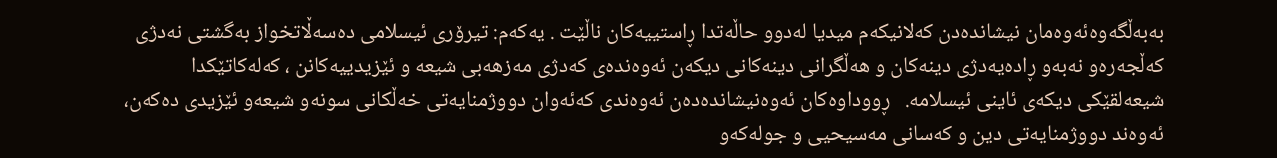به‌به‌ڵگه‌وه‌ئه‌وه‌مان نیشانده‌دن که‌لانیکه‌م میدیا له‌دوو حاڵه‌تدا ڕاستییه‌کان ناڵێت . یه‌که‌م: تیرۆری ئیسلامی ده‌سه‌ڵاتخواز به‌گشتی نه‌دژی که‌ڵجه‌ره‌و نه‌به‌و ڕاده‌یه‌دژی دینه‌کان و هه‌ڵگرانی دینه‌کانی دیکه‌ن ئه‌وه‌نده‌ی که‌دژی مه‌زهه‌بی شیعه‌ و ئێزیدییه‌کانن ، که‌له‌کاتێکدا شیعه‌لقێکی دیکه‌ی ئاینی ئیسلامه‌.   ڕووداوه‌کان ئه‌وه‌نیشانده‌ده‌ن ‌ئه‌وه‌ندی که‌ئه‌وان دووژمنایه‌تی ‌خه‌ڵکانی سونه‌و شیعه‌و ئێزیدی ده‌که‌ن، ئه‌وه‌ند دووژمنایه‌تی دین و که‌سانی مه‌سیحیی و جوله‌که‌و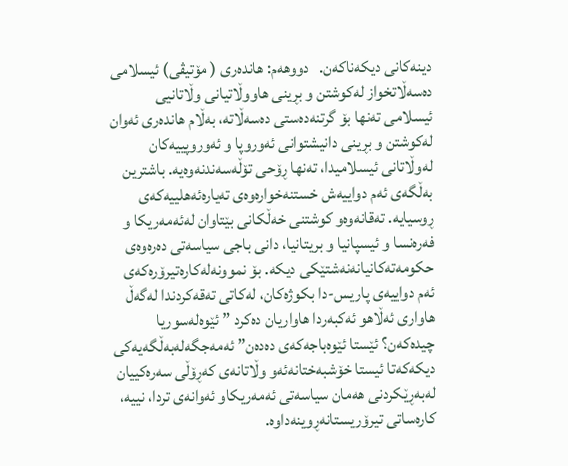دینه‌کانی دیکه‌ناکه‌ن.   دووهه‌م: هانده‌ری ( مۆتیڤی) ئیسلامی ده‌سه‌ڵاتخواز له‌کوشتن و بڕینی هاووڵاتیانی وڵاتانیی ئیسلامی ته‌نها بۆ گرتنه‌ده‌ستی ده‌سه‌ڵاته‌، به‌ڵام هانده‌ری ئه‌وان له‌کوشتن و بڕینی دانیشتوانی ئه‌وروپا و ئه‌وروپییه‌کان له‌وڵاتانی ئیسلامیدا، ته‌نها ڕۆحی تۆڵه‌سه‌ندنه‌وه‌یه‌. باشترین به‌ڵگه‌ی ئه‌م دواییه‌ش ‌خستنه‌خواره‌وه‌ی ته‌یاره‌ئه‌هلییه‌که‌ی ڕوسیایه‌. ته‌قانه‌وه‌و کوشتنی خه‌ڵکانی بێتاوان له‌ئه‌مه‌ریکا و فه‌ره‌نسا و ئیسپانیا و بریتانیا، دانی باجی سیاسه‌تی ده‌ره‌وه‌ی حکومه‌ته‌کانیانه‌نه‌شتێکی دیکه‌. بۆ نموونه‌له‌کاره‌تیرۆره‌که‌ی ئه‌م دواییه‌ی پاریس-دا بکوژه‌کان، له‌کاتی ته‌قه‌کردندا له‌گه‌ڵ هاواری ئه‌ڵاهو ئه‌کبه‌ردا هاواریان ده‌کرد ” ئێوه‌له‌سوریا چیده‌که‌ن؟ ئێستا ئێوه‌باجه‌که‌ی ده‌ده‌ن” ئه‌مه‌جگه‌له‌به‌ڵگه‌یه‌کی دیکه‌که‌تا ئیستا خۆشبه‌ختانه‌ئه‌و وڵاتانه‌ی که‌ڕۆڵی سه‌ره‌کییان له‌به‌ڕێکردنی هه‌مان سیاسه‌تی ئه‌مه‌ریکاو ئه‌وانه‌ی تردا، نییه‌، کاره‌ساتی تیرۆریستانه‌ڕوینه‌داوه‌.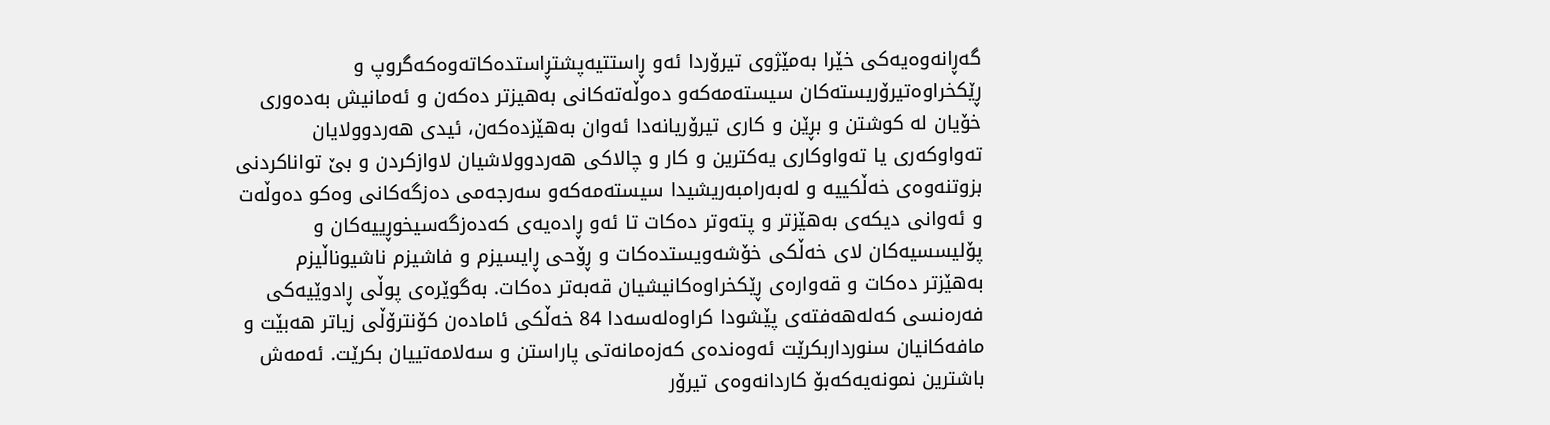گه‌ڕانه‌وه‌یه‌کی خێرا به‌مێژوی تیرۆردا ئه‌و ڕاستتیه‌پشتڕاستده‌کاته‌وه‌که‌گروپ و ڕێکخراوه‌تیرۆریسته‌کان سیسته‌مه‌که‌و ده‌وڵه‌ته‌کانی به‌هیزتر ده‌که‌ن و ئه‌مانیش به‌ده‌وری خۆیان له‌ کوشتن و بڕێن و کاری تیرۆریانه‌دا ئه‌وان به‌هێزده‌که‌ن، ئیدی هه‌ردوولایان ته‌و‌اوکه‌ری یا ته‌واوکاری یه‌کترین و کار و چالاکی هه‌ردوولاشیان لاوازکردن و بێ تواناکردنی بزوتنه‌وه‌‌ی خه‌ڵکییه‌ و له‌به‌رامبه‌ریشیدا سیسته‌مه‌که‌و سه‌رجه‌می ده‌زگه‌کانی وه‌کو ده‌وڵه‌ت و ئه‌وانی دیکه‌ی به‌هێزتر و پته‌وتر ده‌کات تا ئه‌و ڕاده‌یه‌ی که‌ده‌زگه‌سیخوڕییه‌کان و پۆلیسسیه‌کان لای خه‌ڵکی خۆشه‌ویستده‌کات و ڕۆحی ڕایسیزم و فاشیزم ناشیوناڵیزم به‌هێزتر ده‌کات و قه‌واره‌ی ڕێکخراوه‌کانیشیان قه‌به‌تر ده‌کات. به‌گوێره‌ی پوڵی ڕادوێیه‌کی فه‌ره‌نسی که‌له‌هه‌فته‌ی پێشودا کراوه‌له‌سه‌دا 84 خه‌ڵکی ئاماده‌ن کۆنترۆڵی زیاتر هه‌بێت و   مافه‌کانیان سنورداربکرێت ئه‌وه‌نده‌ی که‌زه‌مانه‌تی پاراستن و سه‌لامه‌تییان بکرێت. ئه‌مه‌ش باشترین نمونه‌یه‌که‌بۆ کاردانه‌وه‌ی تیرۆر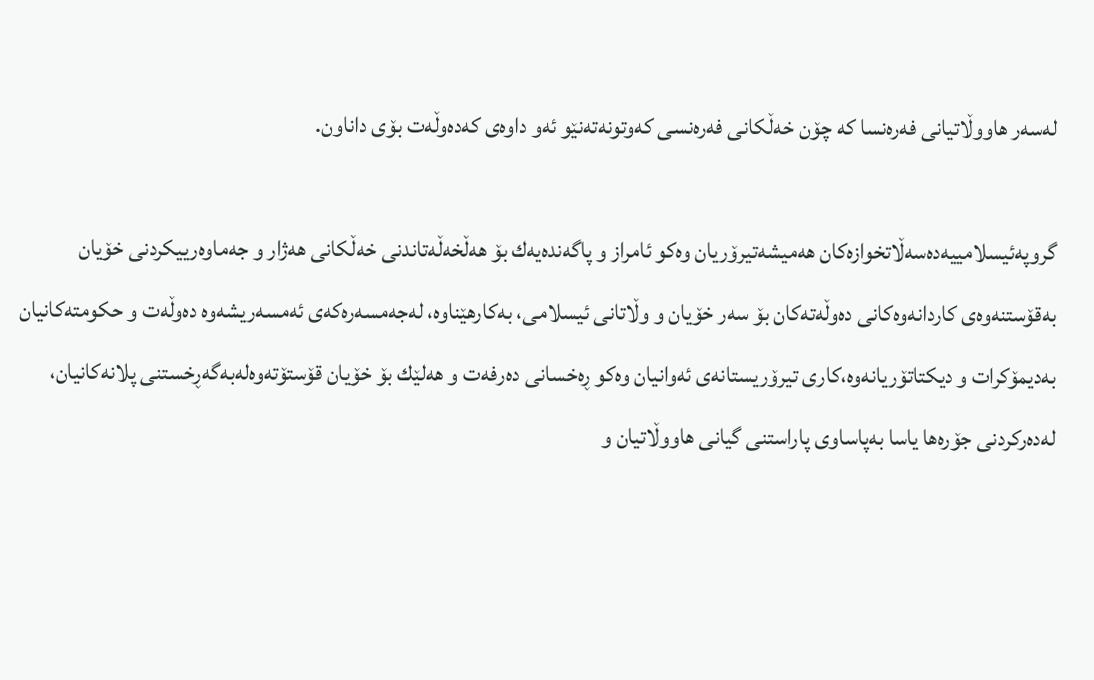له‌سه‌ر هاووڵاتیانی فه‌ره‌نسا که‌ چۆن خه‌ڵکانی فه‌ره‌نسی که‌وتونه‌ته‌‌نێو ئه‌و داوه‌ی که‌ده‌وڵه‌ت بۆی داناون.

گروپه‌ئیسلامییه‌ده‌سه‌ڵاتخوازه‌کان هه‌میشه‌تیرۆریان وه‌کو ئامراز و پاگه‌نده‌یه‌ك بۆ هه‌ڵخه‌ڵه‌تاندنی خه‌ڵکانی هه‌ژار و جه‌ماوه‌رییکردنی خۆیان به‌قۆستنه‌وه‌ی کاردانه‌وه‌کانی ده‌وڵه‌ته‌کان بۆ سه‌ر خۆیان و وڵاتانی ئیسلامی، به‌کارهێناوه‌، له‌جه‌مسه‌ره‌که‌ی ئه‌مسه‌ریشه‌وه‌ ده‌وڵه‌ت و حکومته‌کانیان به‌دیمۆکرات و دیکتاتۆریانه‌وه‌،کاری تیرۆریستانه‌ی ئه‌وانیان وه‌کو ڕه‌خسانی ده‌رفه‌ت و هه‌لێك بۆ ‌خۆیان قۆستۆته‌وه‌له‌به‌گه‌ڕخستنی پلانه‌کانیان، له‌ده‌رکردنی جۆره‌ها یاسا به‌پاساوی پاراستنی گیانی هاووڵاتیان و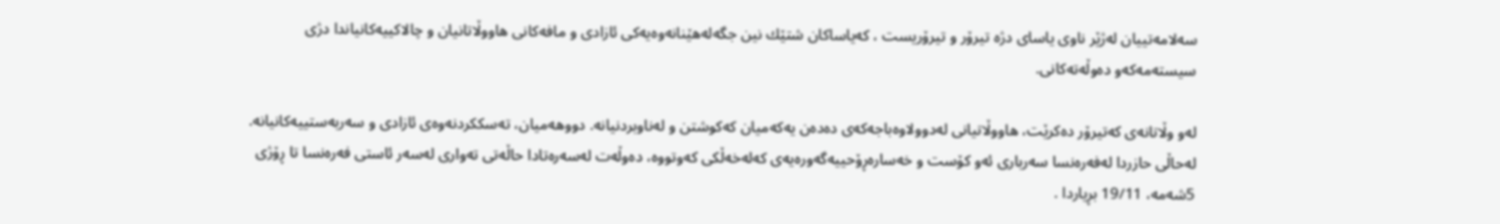سه‌لامه‌تییان له‌ژێر ناوی یاسای دژه‌ تیرۆر و تیرۆریست ، که‌یاساکان شتێك نین جگه‌له‌هێنانه‌وه‌یه‌کی ئازادی و مافه‌کانی هاووڵاتانیان و چالاکییه‌کانیاندا دژی سیسته‌مه‌که‌و ده‌وڵه‌ته‌کانی.

له‌و وڵاتانه‌ی که‌تیرۆر ده‌کرێت، هاووڵاتیانی له‌دوولاوه‌باجه‌که‌ی ده‌ده‌ن یه‌که‌میان که‌کوشتن و له‌ناوبردنیانه‌. دووهه‌میان، ته‌سكکردنه‌وه‌ی ئازادی و سه‌ربه‌ستییه‌کانیانه‌. له‌حاڵی حازردا له‌فه‌ره‌نسا سه‌رباری ئه‌و کۆست و خه‌ساره‌ڕۆحییه‌گه‌وره‌یه‌ی که‌له‌خه‌ڵکی که‌وتووه‌، ده‌وڵه‌ت له‌سه‌ره‌تادا حاڵه‌تی ته‌واری له‌سه‌ر ئاستی فه‌ره‌نسا تا ڕۆژی 5شه‌مه‌، 19/11 بڕیاردا .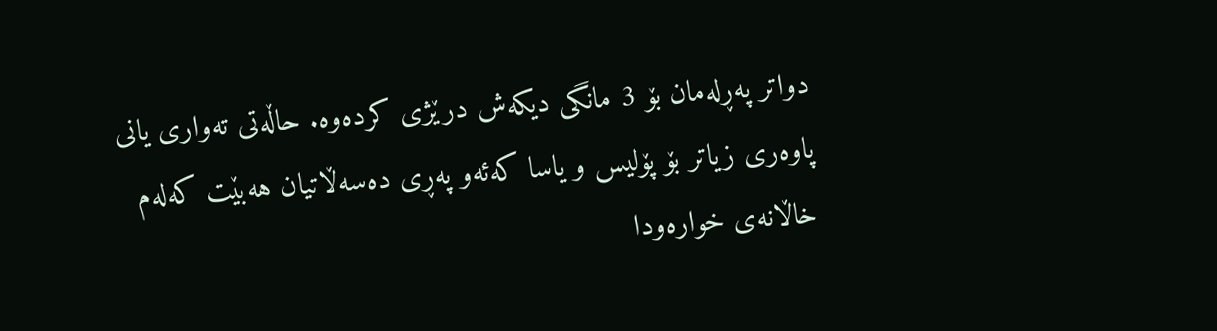دواتر په‌ڕله‌مان بۆ 3 مانگی دیکه‌ش درێژی کرده‌وه‌. حاڵه‌تی ته‌واری یانی پاوه‌ری زیاتر بۆ پۆلیس و یاسا که‌ئه‌و په‌ڕی ده‌سه‌ڵاتیان هه‌بێت که‌له‌م خاڵانه‌ی خواره‌ودا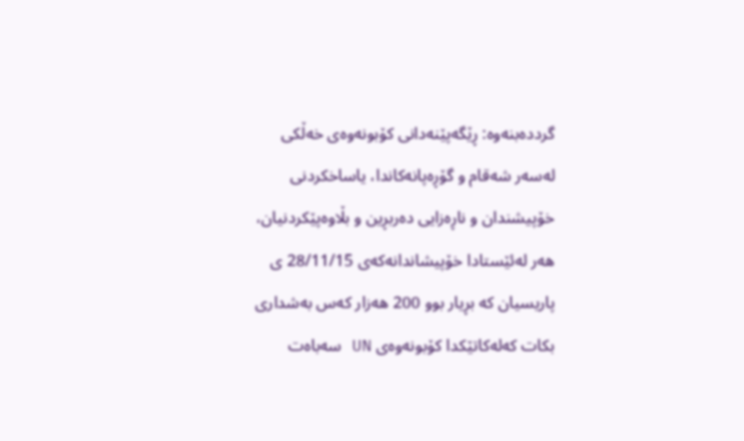گردده‌بنه‌وه‌: ڕێگه‌پێنه‌دانی کۆبونه‌وه‌ی خه‌ڵکی له‌سه‌ر شه‌قام و گۆڕه‌پانه‌کاندا، یاساخکردنی خۆپیشندان و ناڕه‌زایی ده‌ربڕین و بڵاوه‌پێکردنیان، هه‌ر له‌ئێستادا خۆپیشاندانه‌که‌ی 28/11/15 ی پاریسیان که‌ بڕیار بوو 200 هه‌زار که‌س به‌شداری بکات که‌له‌کاتێکدا کۆبونه‌وه‌ی UN سه‌باه‌ت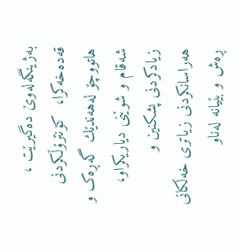به‌ژینگه‌له‌وێ ده‌گیرێت ، قه‌ده‌خه‌کرا، ‌ کۆنترۆڵکردنی هاتووچۆ له‌هه‌ندێك گه‌ڕه‌ک و شه‌قام و شوێنی دیاریکراو، زیادکردنی پشکنین و هه‌راسانکردنی زیاتری خه‌ڵکانی ڕه‌ش و بێیانه‌ له‌ناو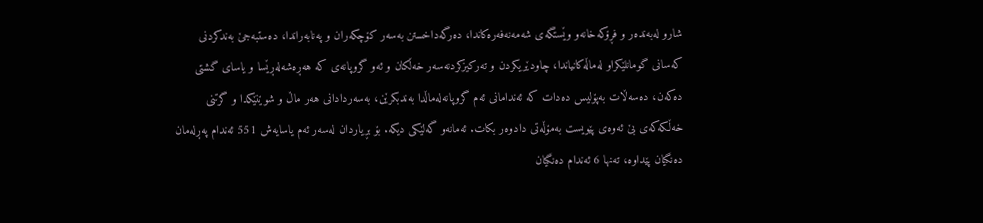شارو له‌به‌نده‌ر و فڕۆکه‌خانه‌و وێستگه‌ی شه‌مه‌نه‌فه‌ره‌کاندا، ده‌رگه‌داخستن به‌سه‌ر کۆچکه‌ران و په‌نابه‌راندا، ده‌ستبه‌جێ به‌ندکردنی که‌سانی گومانلێکراو له‌ماڵه‌کانیاندا، چاودێریکردن و ته‌رکیزکردنه‌سه‌ر خه‌ڵکان و ئه‌و گروپانه‌ی که هه‌ڕه‌شه‌له‌ڕێسا و یاسای گشتی ده‌که‌ن، ده‌سه‌ڵات به‌پۆلیس ده‌دات که‌ ئه‌ندامانی ئه‌م گروپانه‌له‌ماڵدا به‌ندبکرێن، به‌سه‌ردادانی هه‌ر ماڵ و شوێنێکدا و گرتنی خه‌ڵکه‌که‌ی بێ ئه‌وه‌ی پێویست به‌مۆڵه‌تی دادوه‌ر بکات. ئه‌مانه‌و گه‌لێکی دیکه‌. بۆ بڕیاردان له‌سه‌ر ئه‌م یاسایه‌ش 551 ئه‌ندام په‌ڕله‌مان ده‌نگیان پێداوه‌، ته‌نها 6 ئه‌ندام ده‌نگیان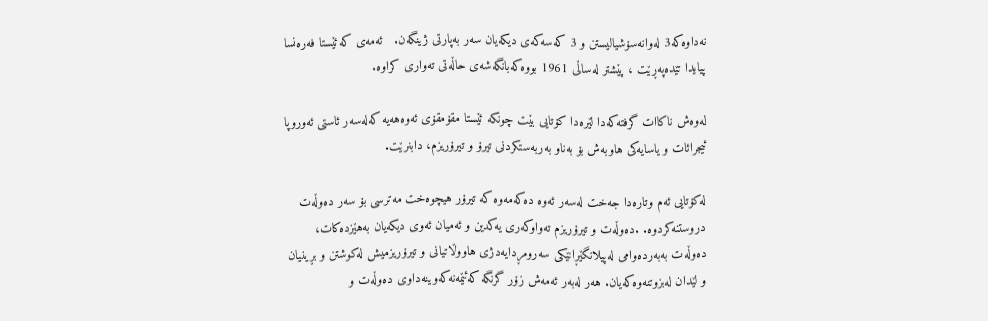نه‌داوه‌که‌3 له‌وانه‌سۆشیالیستن و 3 که‌سه‌که‌ی دیکه‌یان سه‌ر به‌پارتی ژینگه‌ن.   ئه‌مه‌ی که‌ئێستا فه‌ره‌نسا پیایدا تێده‌په‌ڕێت ، پێشتر له‌ساڵی 1961 بووه‌که‌بانگه‌شه‌ی حاڵه‌تی ته‌واری کراوه‌.

له‌وه‌ش ناکاات گرفته‌که‌دا لێره‌دا کۆتایی بێت چونکه‌ ئێستا مقۆمقۆی ئه‌وه‌هه‌یه‌ که‌له‌سه‌ر ئاستی ئه‌و‌روپا ئیجرائات و یاسایه‌کی هاوبه‌ش بۆ به‌ناو به‌ربه‌ستکردنی تیرۆ و تیرۆریزم، دابنرێت.

له‌کۆتایی ئه‌م وتاره‌دا جه‌خت له‌سه‌ر ئه‌وه‌ ده‌که‌مه‌وه‌ که‌ تیرۆر هیچوه‌خت مه‌ترسی بۆ سه‌ر ده‌وڵه‌ت دروستنه‌کردوه‌. .ده‌وڵه‌ت و تیرۆریزم ته‌واوکه‌ری یه‌کدین و ئه‌میان ئه‌وی دیکه‌یان به‌هێزده‌کات، ده‌وڵه‌ت به‌به‌رده‌وامی له‌پیلانگێڕانێکی سه‌رومڕدایه‌دژی هاووڵاتیانی و تیرۆریزمیش له‌کوشتن و بڕینیان و لێدان له‌بزوتنه‌وه‌که‌یان. هه‌ر له‌به‌ر ئه‌مه‌ش زۆر گرنگه‌ که‌ئێمه‌نه‌که‌وینه‌‌داوی ده‌وڵه‌ت و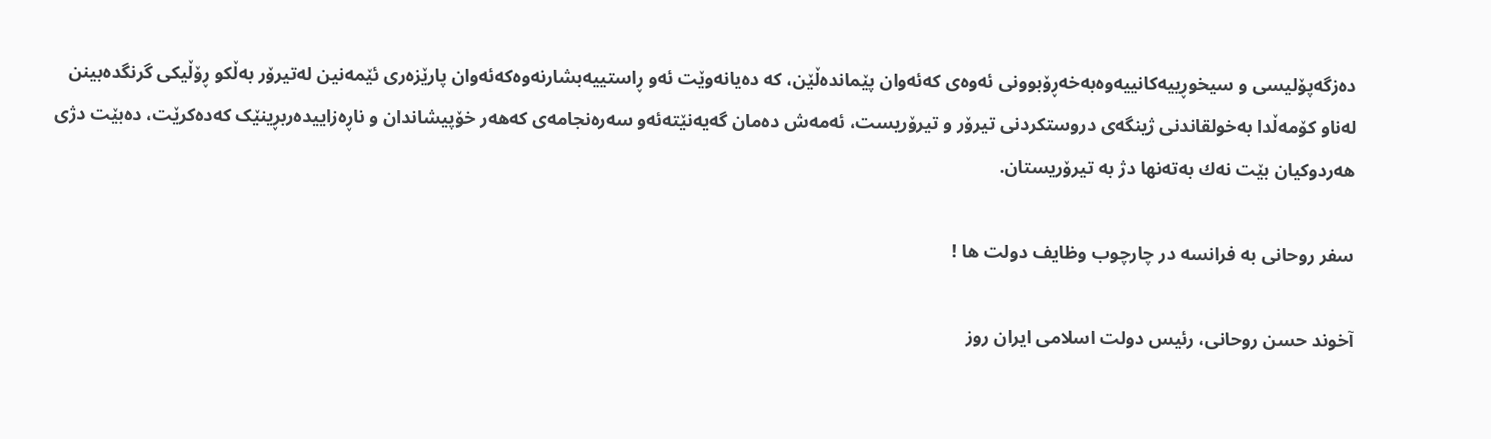ده‌زگه‌پۆلیسی و سیخوڕییه‌کانییه‌وه‌به‌خه‌ڕۆبوونی ئه‌وه‌ی که‌ئه‌وان پێمانده‌ڵێن، که‌ ده‌یانه‌وێت ئه‌و ڕاستییه‌بشارنه‌وه‌که‌ئه‌وان پارێزه‌ری ئێمه‌نین له‌تیرۆر به‌ڵکو ڕۆڵیکی گرنگده‌بینن له‌ناو کۆمه‌ڵدا به‌خولقاندنی ژینگه‌ی دروستکردنی تیرۆر و تیرۆریست‌، ئه‌مه‌ش ده‌مان گه‌یه‌نێته‌ئه‌و سه‌ره‌نجامه‌ی که‌‌هه‌ر خۆپیشاندان و ناڕه‌زاییده‌ربڕینێک که‌ده‌کرێت، ده‌بێت دژی هه‌ردوکیان بێت نه‌ك به‌ته‌نها دژ به‌ تیرۆریستان.

سفر روحانی به فرانسه در چارچوب وظایف دولت ها !

آخوند حسن روحانی، رئیس دولت اسلامی ایران روز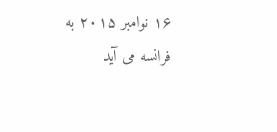١۶ نوامبر ۲٠١۵ به فرانسه می آید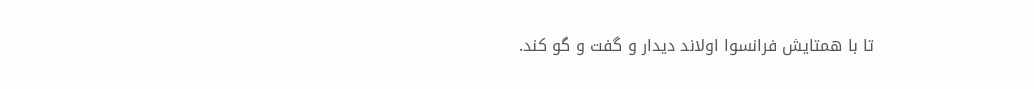تا با همتایش فرانسوا اولاند دیدار و گفت و گو کند.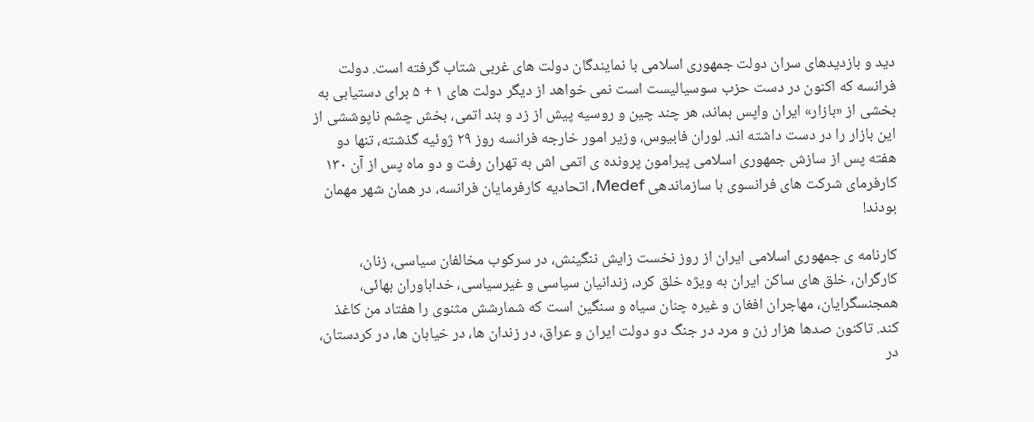دید و بازدیدهای سران دولت جمهوری اسلامی با نمایندگان دولت های غربی شتاب گرفته است. دولت فرانسه که اکنون در دست حزب سوسیالیست است نمی خواهد از دیگر دولت های ١ + ۵ برای دستیابی به بخشی از «بازار» ایران واپس بماند، هر چند چین و روسیه پیش از زد و بند اتمی، بخش چشم ناپوششی از این بازار را در دست داشته اند. لوران فابیوس، وزیر امور خارجه فرانسه روز ۲۹ ژوئیه گذشته، تنها دو هفته پس از سازش جمهوری اسلامی پیرامون پرونده ی اتمی اش به تهران رفت و دو ماه پس از آن ١٣٠ کارفرمای شرکت های فرانسوی با سازماندهی Medef، اتحادیه کارفرمایان فرانسه، در همان شهر مهمان بودند!

کارنامه ی جمهوری اسلامی ایران از روز نخست زایش ننگینش، در سرکوب مخالفان سیاسی، زنان، کارگران، خلق های ساکن ایران به ویژه خلق کرد، زندانیان سیاسی و غیرسیاسی، خداباوران بهائی، همجنسگرایان، مهاجران افغان و غیره چنان سیاه و سنگین است که شمارشش مثنوی را هفتاد من کاغذ کند. تاکنون صدها هزار زن و مرد در جنگ دو دولت ایران و عراق، در زندان ها، در خیابان ها، در کردستان، در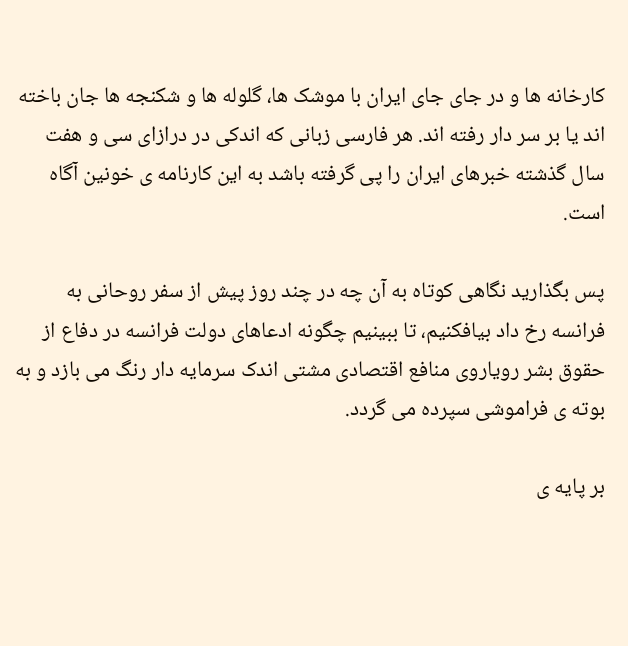کارخانه ها و در جای جای ایران با موشک ها، گلوله ها و شکنجه ها جان باخته اند یا بر سر دار رفته اند. هر فارسی زبانی که اندکی در درازای سی و هفت سال گذشته خبرهای ایران را پی گرفته باشد به این کارنامه ی خونین آگاه است.

پس بگذارید نگاهی کوتاه به آن چه در چند روز پیش از سفر روحانی به فرانسه رخ داد بیافکنیم، تا ببینیم چگونه ادعاهای دولت فرانسه در دفاع از حقوق بشر رویاروی منافع اقتصادی مشتی اندک سرمایه دار رنگ می بازد و به بوته ی فراموشی سپرده می گردد.

بر پایه ی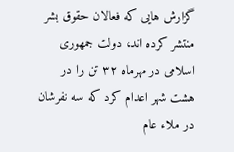گزارش هایی که فعالان حقوق بشر منتشر کرده اند، دولت جمهوری اسلامی در مهرماه ٣٢ تن را در هشت شهر اعدام کرد که سه نفرشان در ملاء عام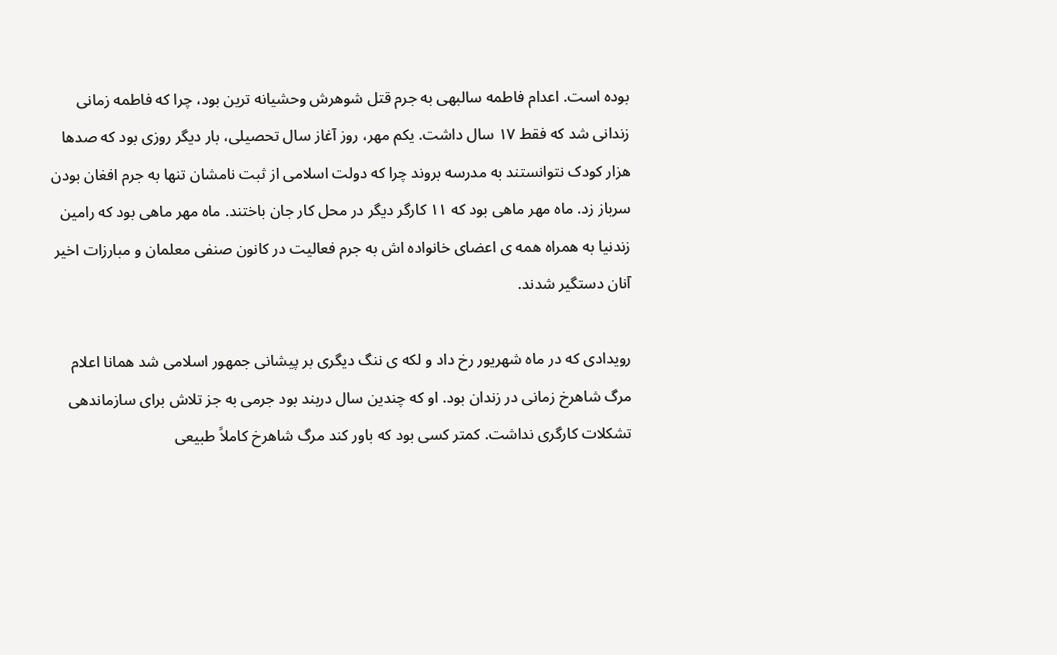بوده است. اعدام فاطمه سالبهی به جرم قتل شوهرش وحشیانه ترین بود، چرا که فاطمه زمانی زندانی شد که فقط ١٧ سال داشت. یکم مهر، روز آغاز سال تحصیلی، بار دیگر روزی بود که صدها هزار کودک نتوانستند به مدرسه بروند چرا که دولت اسلامی از ثبت نامشان تنها به جرم افغان بودن سرباز زد. ماه مهر ماهی بود که ١١ کارگر دیگر در محل کار جان باختند. ماه مهر ماهی بود که رامین زندنیا به همراه همه ی اعضای خانواده اش به جرم فعالیت در کانون صنفی معلمان و مبارزات اخیر آنان دستگیر شدند.

رویدادی که در ماه شهریور رخ داد و لکه ی ننگ دیگری بر پیشانی جمهور اسلامی شد همانا اعلام مرگ شاهرخ زمانی در زندان بود. او که چندین سال دربند بود جرمی به جز تلاش برای سازماندهی تشکلات کارگری نداشت. کمتر کسی بود که باور کند مرگ شاهرخ کاملاً طبیعی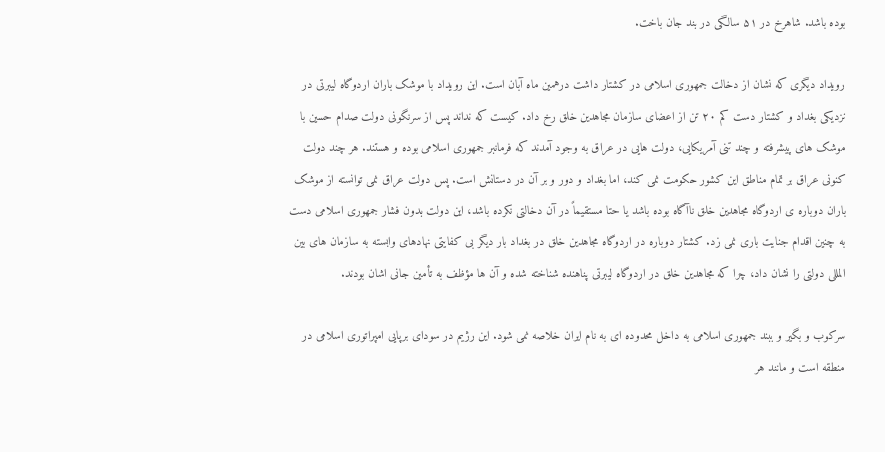بوده باشد. شاهرخ در ۵١ سالگی در بند جان باخت.

رویداد دیگری که نشان از دخالت جمهوری اسلامی در کشتار داشت درهمین ماه آبان است. این رویداد با موشک باران اردوگاه لیبرتی در نزدیکی بغداد و کشتار دست کم ٢٠ تن از اعضای سازمان مجاهدین خلق رخ داد. کیست که نداند پس از سرنگونی دولت صدام حسین با موشک های پیشرفته و چند تنی آمریکایی، دولت هایی در عراق به وجود آمدند که فرمانبر جمهوری اسلامی بوده و هستند. هر چند دولت کنونی عراق بر تمام مناطق این کشور حکومت نمی کند، اما بغداد و دور و بر آن در دستانش است. پس دولت عراق نمی توانسته از موشک باران دوباره ی اردوگاه مجاهدین خلق ناآگاه بوده باشد یا حتا مستقیماً در آن دخالتی نکرده باشد، این دولت بدون فشار جمهوری اسلامی دست به چنین اقدام جنایت باری نمی زد. کشتار دوباره در اردوگاه مجاهدین خلق در بغداد بار دیگر بی کفایتی نهادهای وابسته به سازمان های بین المللی دولتی را نشان داد، چرا که مجاهدین خلق در اردوگاه لیبرتی پناهنده شناخته شده و آن ها مؤظف به تأمین جانی اشان بودند.

سرکوب و بگیر و ببند جمهوری اسلامی به داخل محدوده ای به نام ایران خلاصه نمی شود. این رژیم در سودای برپایی امپراتوری اسلامی در منطقه است و مانند هر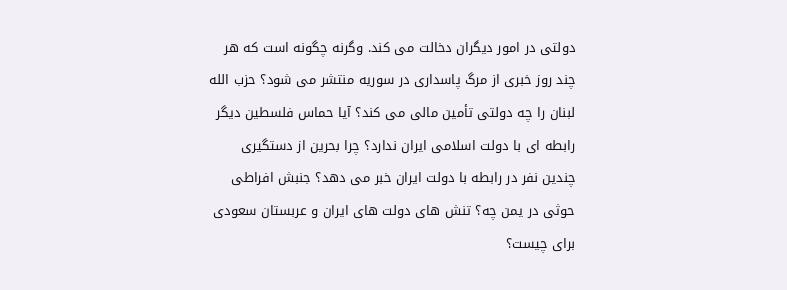دولتی در امور دیگران دخالت می کند. وگرنه چگونه است که هر چند روز خبری از مرگ پاسداری در سوریه منتشر می شود؟ حزب الله لبنان را چه دولتی تأمین مالی می کند؟ آیا حماس فلسطین دیگر رابطه ای با دولت اسلامی ایران ندارد؟ چرا بحرین از دستگیری چندین نفر در رابطه با دولت ایران خبر می دهد؟ جنبش افراطی حوثی در یمن چه؟ تنش های دولت های ایران و عربستان سعودی برای چیست؟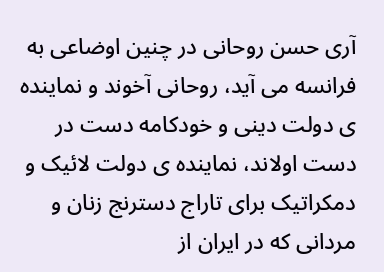آری حسن روحانی در چنین اوضاعی به فرانسه می آید، روحانی آخوند و نماینده ی دولت دینی و خودکامه دست در دست اولاند، نماینده ی دولت لائیک و دمکراتیک برای تاراج دسترنج زنان و مردانی که در ایران از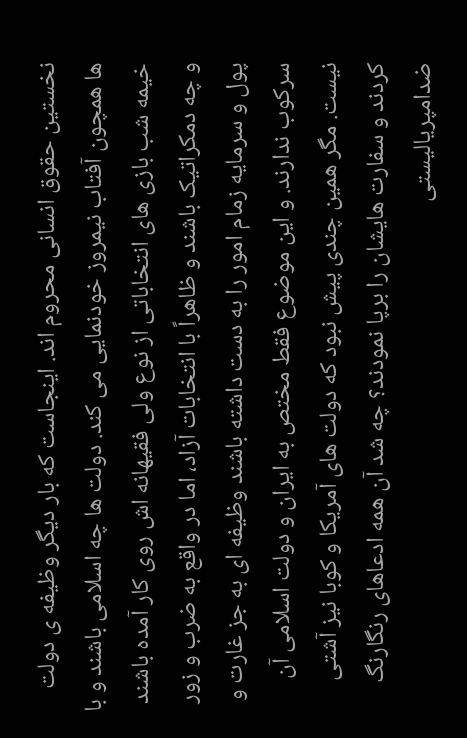نخستین حقوق انسانی محروم اند. اینجاست که بار دیگر وظیفه ی دولت ها همچون آفتاب نیمروز خودنمایی می کند. دولت ها چه اسلامی باشند و با خیمه شب بازی های انتخاباتی از نوع ولی فقیهانه اش روی کار آمده باشند و چه دمکراتیک باشند و ظاهراً با انتخابات آزاد، اما در واقع به ضرب و زور پول و سرمایه زمام امور را به دست داشته باشند وظیفه ای به جز غارت و سرکوب ندارند. و این موضوع فقط مختص به ایران و دولت اسلامی آن نیست. مگر همین چندی پیش نبود که دولت های آمریکا و کوبا نیز آشتی کردند و سفارت هایشان را برپا نمودند؟ چه شد آن همه ادعاهای رنگارنگ ضدامپریالیستی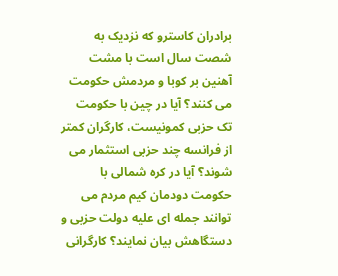برادران کاسترو که نزدیک به شصت سال است با مشت آهنین بر کوبا و مردمش حکومت می کنند؟ آیا در چین با حکومت تک حزبی کمونیست، کارگران کمتر از فرانسه چند حزبی استثمار می شوند؟ آیا در کره شمالی با حکومت دودمان کیم مردم می توانند جمله ای علیه دولت حزبی و دستگاهش بیان نمایند؟ کارگرانی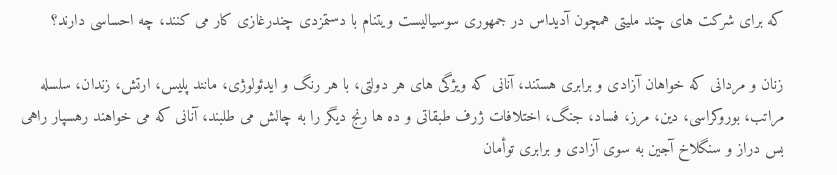که برای شرکت های چند ملیتی همچون آدیداس در جمهوری سوسیالیست ویتنام با دستمزدی چندرغازی کار می کنند، چه احساسی دارند؟

زنان و مردانی که خواهان آزادی و برابری هستند، آنانی که ویژگی های هر دولتی، با هر رنگ و ایدئولوژی، مانند پلیس، ارتش، زندان، سلسله مراتب، بوروکراسی، دین، مرز، فساد، جنگ، اختلافات ژرف طبقاتی و ده ها رنج دیگر را به چالش می طلبند، آنانی که می خواهند رهسپار راهی بس دراز و سنگلاخ آجین به سوی آزادی و برابری توأمان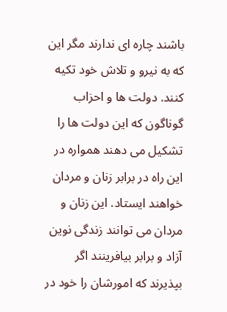باشند چاره ای ندارند مگر این که به نیرو و تلاش خود تکیه کنند. دولت ها و احزاب گوناگون که این دولت ها را تشکیل می دهند همواره در این راه در برابر زنان و مردان خواهند ایستاد. این زنان و مردان می توانند زندگی نوین آزاد و برابر بیافرینند اگر بپذیرند که امورشان را خود در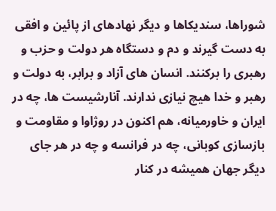شوراها، سندیکاها و دیگر نهادهای از پائین و افقی به دست گیرند و دم و دستگاه هر دولت و حزب و رهبری را برکنند. انسان های آزاد و برابر، به دولت و رهبر و خدا هیچ نیازی ندارند. آنارشیست ها، چه در ایران و خاورمیانه، هم اکنون در روژاوا و مقاومت و بازسازی کوبانی، چه در فرانسه و چه در هر جای دیگر جهان همیشه در کنار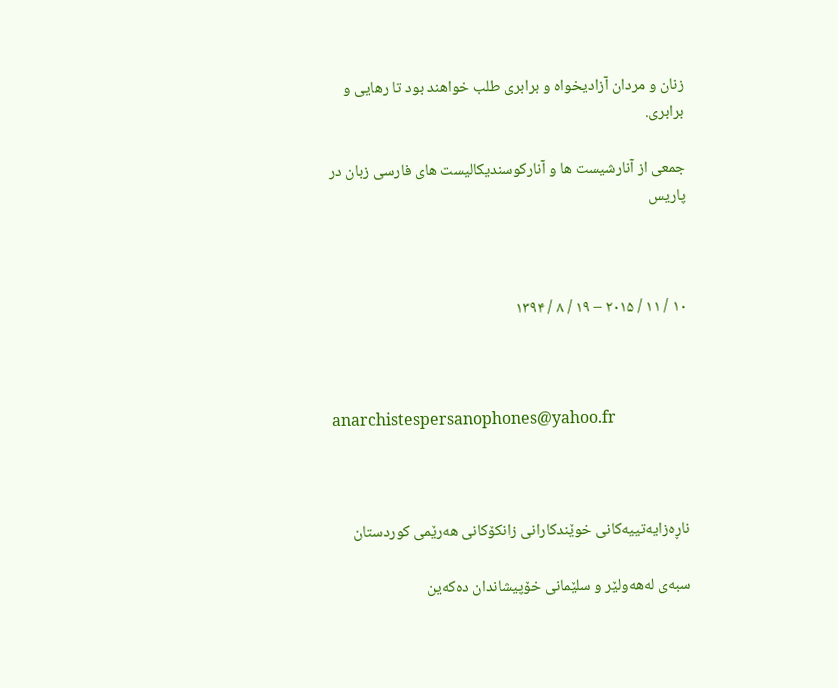زنان و مردان آزادیخواه و برابری طلب خواهند بود تا رهایی و برابری.

جمعی از آنارشیست ها و آنارکوسندیکالیست های فارسی زبان در پاریس



١٠ / ١١ / ٢٠١۵ – ١۹ / ٨ / ١٣٩۴



anarchistespersanophones@yahoo.fr



ناڕەزایەتییەکانی خوێندکارانی زانکۆکانی هەرێمی کوردستان

سبەی لەھەولێر و سلێمانی خۆپیشاندان دەکەین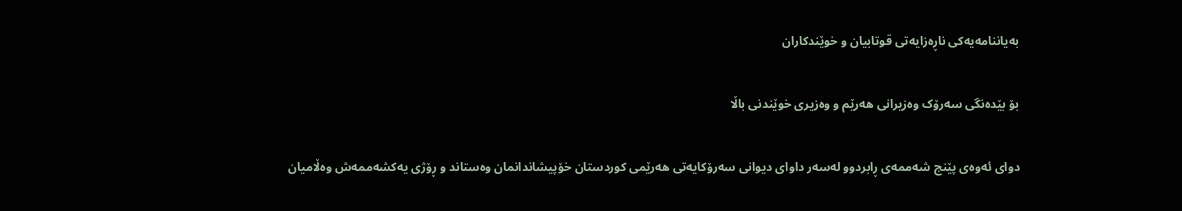بەیاننامەیەکی ناڕەزایەتی قوتابیان و خوێندکاران

بۆ بێدەنگی سەرۆک وەزیرانی ھەرێم و وەزیری خوێندنی باڵا

دوای ئەوەی پێنج شەممەی ڕابردوو لەسەر داوای دیوانی سەرۆکایەتی ھەرێمی کوردستان خۆپیشاندانمان وەستاند و ڕۆژی یەکشەممەش وەڵامیان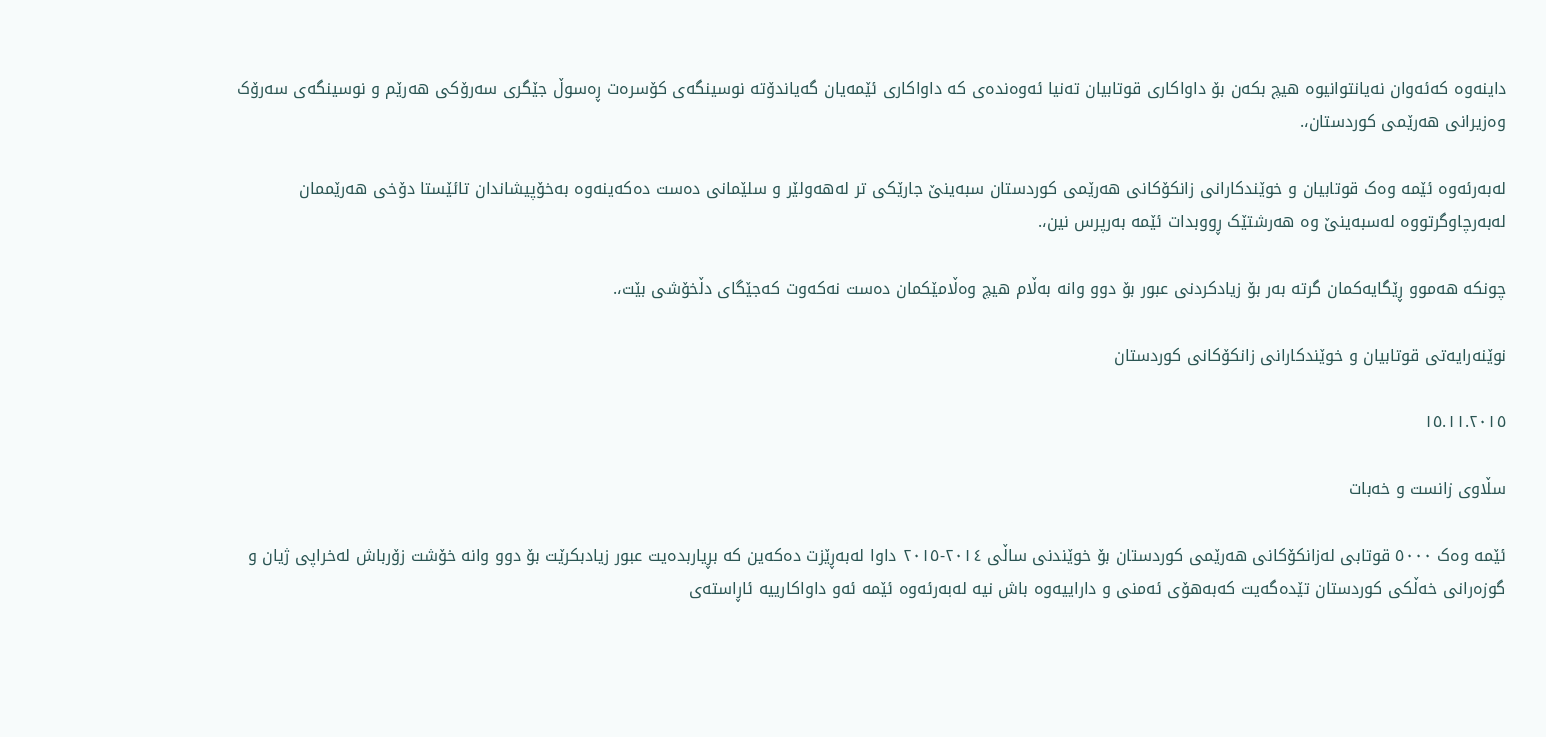داینەوە کەئەوان نەیانتوانیوە ھیچ بکەن بۆ داواکاری قوتابیان تەنیا ئەوەندەی کە داواکاری ئێمەیان گەیاندۆتە نوسینگەی کۆسرەت ڕەسوڵ جێگری سەرۆکی ھەرێم و نوسینگەی سەرۆک وەزیرانی ھەرێمی کوردستان،.

لەبەرئەوە ئێمە وەک قوتابیان و خوێندکارانی زانکۆکانی ھەرێمی کوردستان سبەینێ جارێکی تر لەھەولێر و سلێمانی دەست دەکەینەوە بەخۆپیشاندان تائێستا دۆخی ھەرێممان لەبەرچاوگرتووە لەسبەینێ وە ھەرشتێک ڕووبدات ئێمە بەرپرس نین،.

چونکە ھەموو ڕێگایەکمان گرتە بەر بۆ زیادکردنی عبور بۆ دوو وانە بەڵام ھیچ وەڵامێکمان دەست نەکەوت کەجێگای دڵخۆشی بێت،.

نوێنەرایەتی قوتابیان و خوێندکارانی زانکۆکانی کوردستان

١٥.١١.٢٠١٥

سڵاوی زانست و خەبات

ئێمە وەک ٥٠٠٠ قوتابی لەزانکۆکانی ھەرێمی کوردستان بۆ خوێندنی ساڵی ٢٠١٤-٢٠١٥ داوا لەبەڕێزت دەکەین کە بڕیاربدەیت عبور زیادبکرێت بۆ دوو وانە خۆشت زۆرباش لەخراپی ژیان و گوزەرانی خەڵکی کوردستان تێدەگەیت کەبەھۆی ئەمنی و داراییەوە باش نیە لەبەرئەوە ئێمە ئەو داواکارییە ئاڕاستەی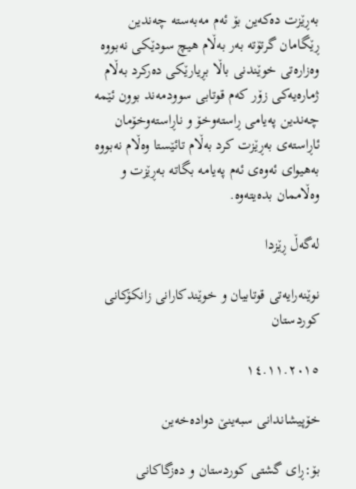بەڕێزت دەکەین بۆ ئەم مەبەستە چەندین ڕێگامان گرتۆتە بەر بەڵام ھیچ سودێکی نەبووە وەزارەتی خوێندنی باڵا بڕیارێکی دەرکرد بەڵام ژمارەیەکی زۆر کەم قوتابی سوودمەند بوون ئێمە چەندین پەیامی ڕاستەوخۆ و ناڕاستەوخۆمان ئاڕاستەی بەڕێزت کرد بەڵام تائێستا وەڵام نەبووە بەھیوای ئەوەی ئەم پەیامە بگاتە بەڕێزت و وەڵاممان بدەیتەوە.

لەگەڵ ڕێزدا

نوێنەرایەتی قوتابیان و خوێندکارانی زانکۆکانی کوردستان

١٤.١١.٢٠١٥

خۆپیشاندانی سبەینێ دوادەخەین

بۆ:ڕای گشتی کوردستان و دەزگاکانی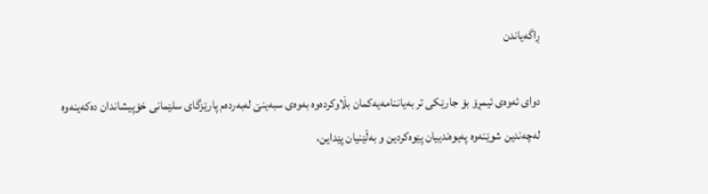ڕاگەیاندن

دوای ئەوەی ئیمڕۆ بۆ جارێکی تر بەیاننامەیەکمان بڵاوکردەوە بەوەی سبەینێ لەبەردەم پارێزگای سلێمانی خۆپیشاندان دەکەینەوە لەچەندین شوێنەوە پەیوەندییان پێوەکردین و بەڵێنیان پێداین،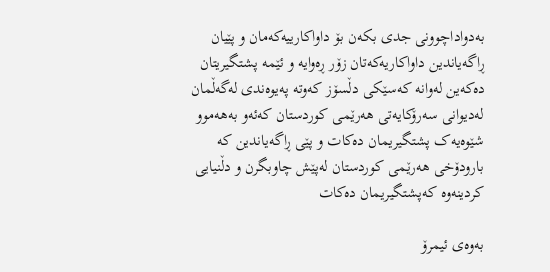بەدواداچوونی جدی بکەن بۆ داواکارییەکەمان و پێیان ڕاگەیاندین داواکاریەکەتان زۆر ڕەوایە و ئێمە پشتگیریتان دەکەین لەوانە کەسێکی دڵسۆز کەوتە پەیوەندی لەگەڵمان لەدیوانی سەرۆکایەتی ھەرێمی کوردستان کەئەو بەھەموو شێوەیەک پشتگیریمان دەکات و پێی ڕاگەیاندین کە بارودۆخی ھەرێمی کوردستان لەپێش چاوبگرن و دڵنیایی کردینەوە کەپشتگیریمان دەکات

بەوەی ئیمرۆ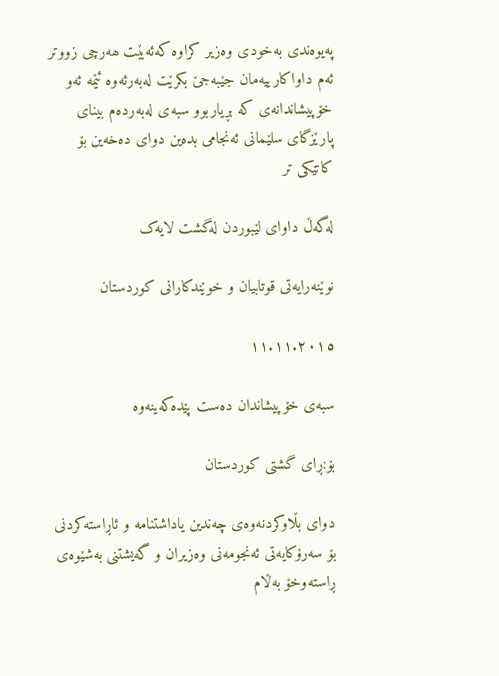پەیوەندی بەخودی وەزیر کراوە کەئەبێت ھەرچی زووتر ئەم داواکارییەمان جێبەجێ بکرێت لەبەرئەوە ئێمە ئەو خۆپیشاندانەی کە بڕیاربوو سبەی لەبەردەم بینای پارێزگای سلێمانی ئەنجامی بدەین دوای دەخەین بۆ کاتێکی تر

لەگەڵ داوای لێبوردن لەگشت لایەک

نوێنەرایەتی قوتابیان و خوێندکارانی کوردستان

١١.١١.٢٠١٥

سبەی خۆپیشاندان دەست پێدەکەینەوە

بۆ:ڕای گشتی کوردستان

دوای بڵاوکردنەوەی چەندین یاداشتنامە و ئاڕاستەکردنی بۆ سەرۆکایەتی ئەنجومەنی وەزیران و گەیشتنی بەشێوەی ڕاستەوخۆ بەڵام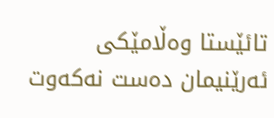تائێستا وەڵامێکی ئەرێنیمان دەست نەکەوت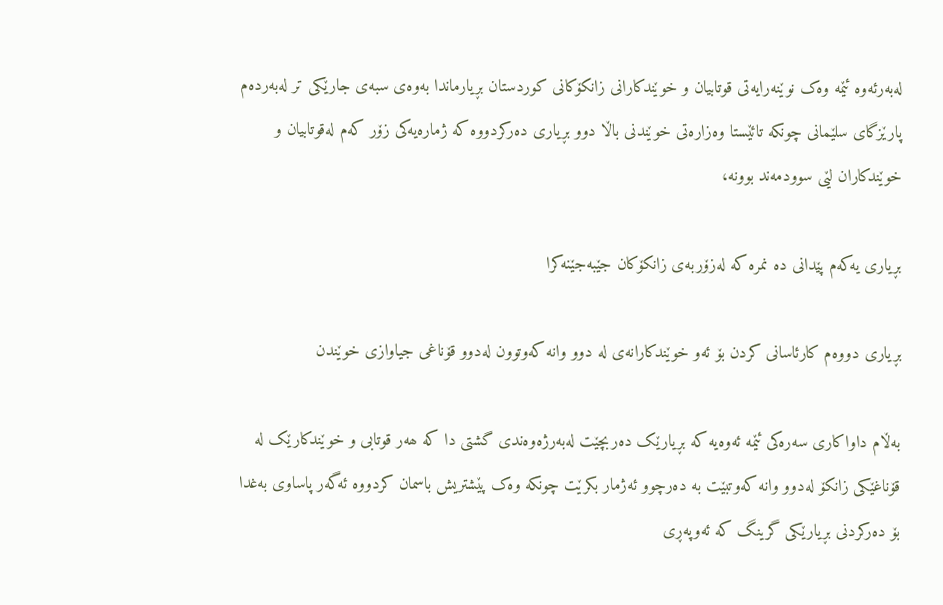لەبەرئەوە ئێمە وەک نوێنەرایەتی قوتابیان و خوێندکارانی زانکۆکانی کوردستان بڕیارماندا بەوەی سبەی جارێکی تر لەبەردەم پارێزگای سلێمانی چونکە تائێستا وەزارەتی خوێندنی باڵا دوو بڕیاری دەرکردووە کە ژمارەیەکی زۆر کەم لەقوتابیان و خوێندکاران لێی سوودمەند بوونە،

بڕیاری یەکەم پێدانی دە نمرە کە لەزۆربەی زانکۆکان جێبەجێنەکرا

بڕیاری دووەم کارئاسانی کردن بۆ ئەو خوێندکارانەی لە دوو وانە کەوتوون لەدوو قۆناغی جیاوازی خوێندن

بەڵام داواکاری سەرەکی ئێمە ئەوەیە کە بڕیارێک دەربچێت لەبەرژەوەندی گشتی دا کە ھەر قوتابی و خوێندکارێک لە قۆناغێکی زانکۆ لەدوو وانە کەوتبێت بە دەرچوو ئەژمار بکرێت چونکە وەک پێشتریش باسمان کردووە ئەگەر پاساوی بەغدا بۆ دەرکردنی بڕیارێکی گرینگ کە ئەوپەڕی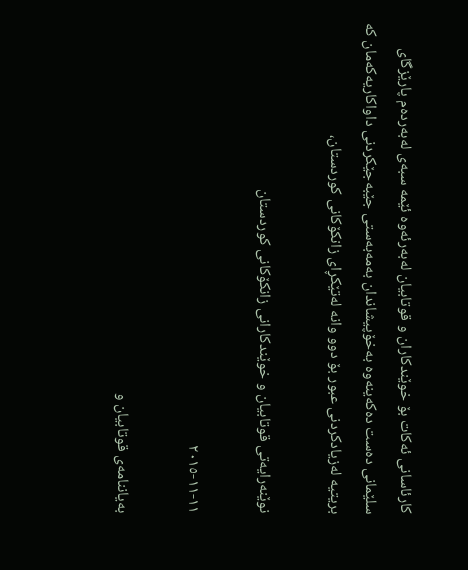کارئاسانی ئەکات بۆ خوێندکاران و قوتابیان لەبەرئەوە ئێمە سبەی لەبەردەم پارێزگای سلێمانی دەست دەکەینەوە بەخۆپیشاندان بەمەبەستی جێبەجێکردنی داواکاریەکەمان کە بریتیە لەزیادکردنی عبور بۆ دوو وانە لەتێکڕای زانکۆکانی کوردستان،

نوێنەرایەتی قوتابیان و خوێندکارانی زانکۆکانی کوردستان

١١-١١-٢٠١٥

بەیاننامەی قوتابیان و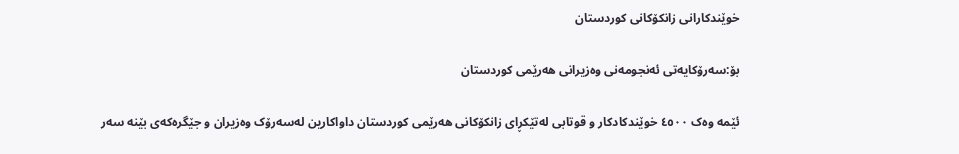خوێندکارانی زانکۆکانی کوردستان

بۆ:سەرۆکایەتی ئەنجومەنی وەزیرانی ھەرێمی کوردستان

ئێمە وەک ٤٥٠٠ خوێندکادکار و قوتابی لەتێکڕای زانکۆکانی ھەرێمی کوردستان داواکارین لەسەرۆک وەزیران و جێگرەکەی بێنە سەر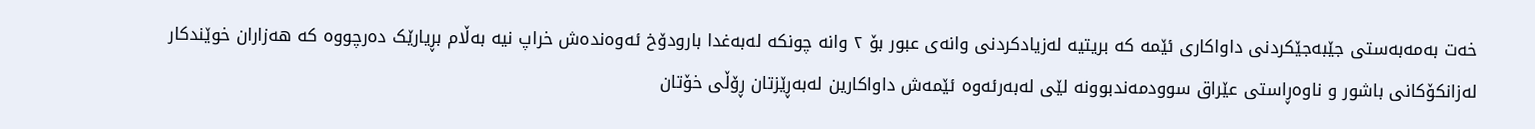خەت بەمەبەستی جێبەجێکردنی داواکاری ئێمە کە بریتیە لەزیادکردنی وانەی عبور بۆ ٢ وانە چونکە لەبەغدا بارودۆخ ئەوەندەش خراپ نیە بەڵام بڕیارێک دەرچووە کە ھەزاران خوێندکار لەزانکۆکانی باشور و ناوەڕاستی عێراق سوودمەندبوونە لێی لەبەرئەوە ئێمەش داواکارین لەبەڕێزتان ڕۆڵی خۆتان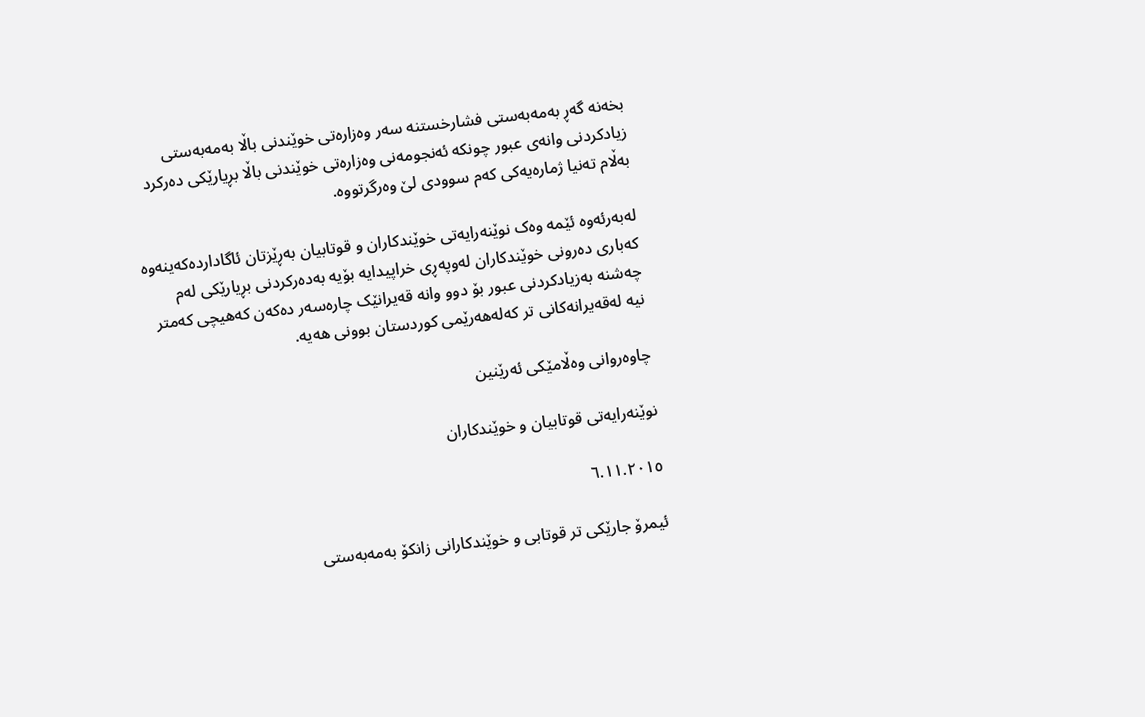بخەنە گەڕ بەمەبەستی فشارخستنە سەر وەزارەتی خوێندنی باڵا بەمەبەستی زیادکردنی وانەی عبور چونکە ئەنجومەنی وەزارەتی خوێندنی باڵا بڕیارێکی دەرکرد بەڵام تەنیا ژمارەیەکی کەم سوودی لێ وەرگرتووە.

لەبەرئەوە ئێمە وەک نوێنەرایەتی خوێندکاران و قوتابیان بەڕێزتان ئاگاداردەکەینەوە کەباری دەرونی خوێندکاران لەوپەڕی خراپیدایە بۆیە بەدەرکردنی بڕیارێکی لەم چەشنە بەزیادکردنی عبور بۆ دوو وانە قەیرانێک چارەسەر دەکەن کەھیچی کەمتر نیە لەقەیرانەکانی تر کەلەھەرێمی کوردستان بوونی ھەیە.

چاوەروانی وەڵامێکی ئەرێنین

نوێنەرایەتی قوتابیان و خوێندکاران

٦.١١.٢٠١٥

ئیمرۆ جارێکی تر قوتابی و خوێندکارانی زانکۆ بەمەبەستی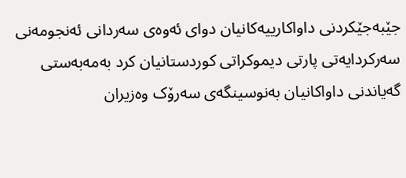جێبەجێکردنی داواکارییەکانیان دوای ئەوەی سەردانی ئەنجومەنی سەرکردایەتی پارتی دیموکراتی کوردستانیان کرد بەمەبەستی گەیاندنی داواکانیان بەنوسینگەی سەرۆک وەزیران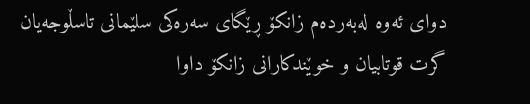دوای ئەوە لەبەردەم زانکۆ ڕێگای سەرەکی سلێمانی تاسڵوجەیان گرت قوتابیان و خوێندکارانی زانکۆ داوا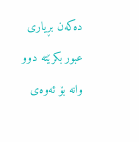دەکەن بڕیاری عبور بکرێتە دوو وانە بۆ ئەوەی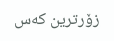زۆرترین کەس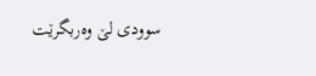سوودی لێ وەربگرێت